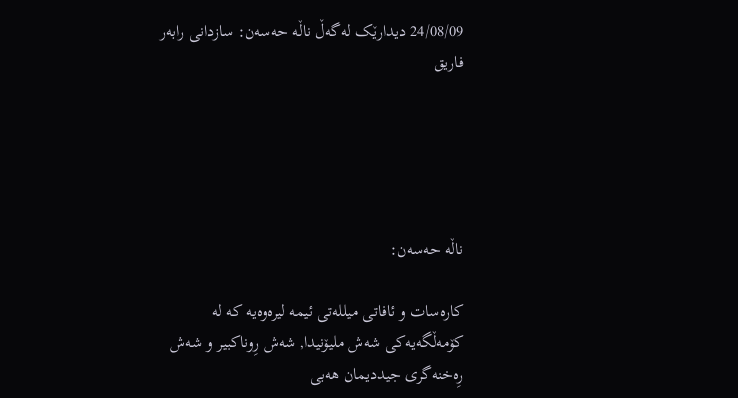24/08/09 دیدارێک له‌گه‌ڵ ناڵه‌ حه‌سه‌ن: سازدانی رابه‌ر فاریق





ناڵه‌ حه‌سه‌ن:

كاره‌سات و ئافاتی میلله‌تی ئیمه‌ لیره‌وه‌یه‌ كه‌ له‌ كۆمه‌ڵگه‌یه‌كی شه‌ش ملیۆنیدا, شه‌ش رِوناكبیر و شه‌ش رِه‌خنه‌گری جیددیمان هه‌بی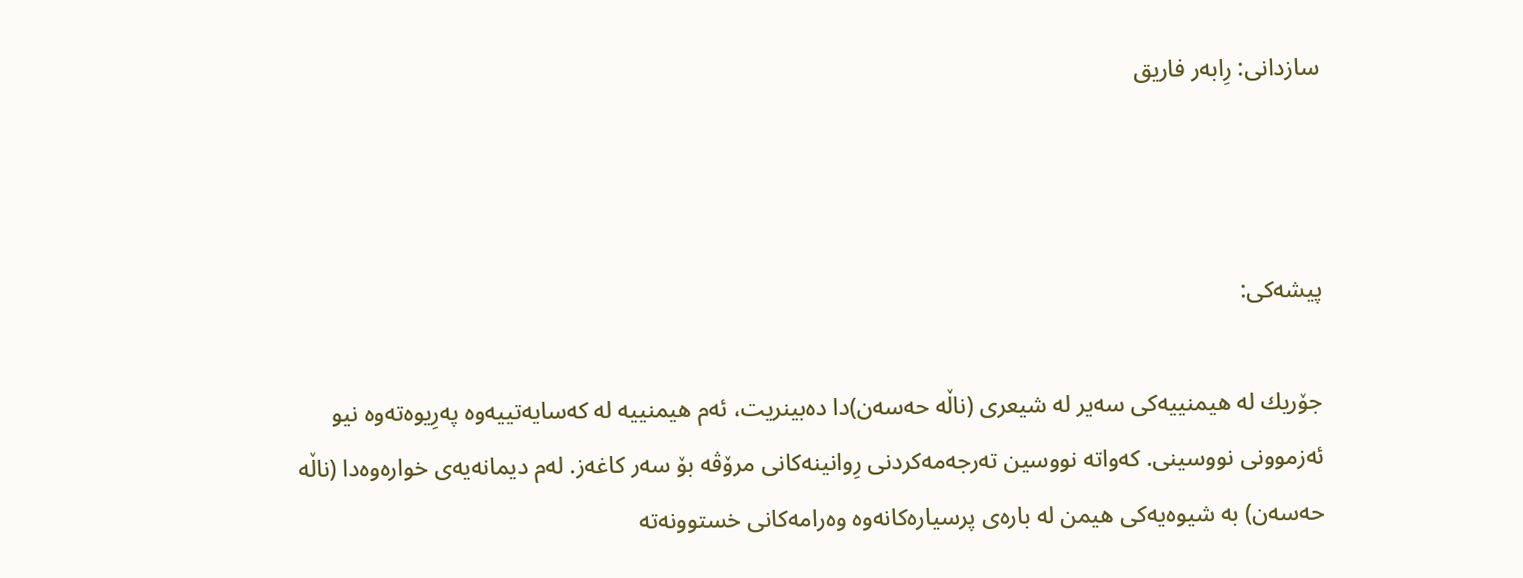سازدانی: رِابه‌ر فاریق



پیشه‌كی:

جۆریك له‌‌ هیمنییه‌‌كی سه‌‌یر له‌‌ شیعری (ناڵه‌‌ حه‌‌سه‌‌ن)دا ده‌‌بینریت، ئه‌‌م هیمنییه‌‌ له‌‌ كه‌‌سایه‌‌تییه‌‌‌‌‌وه‌‌‌ په‌‌رِیوه‌‌ته‌‌وه‌‌ نیو ئه‌‌زموونی نووسینی. كه‌واته‌‌ نووسین ته‌‌رجه‌‌مه‌كردنی رِوانینه‌كانی مرۆڤه‌‌ بۆ سه‌‌ر كاغه‌‌ز. له‌‌م دیمانه‌یه‌‌ی خواره‌‌وه‌‌دا (ناڵه‌‌ حه‌‌سه‌‌ن) به‌‌ شیوه‌‌یه‌‌كی هیمن له‌ باره‌‌ی پرسیاره‌‌كانه‌وه‌‌ وه‌‌رامه‌‌كانی خستوونه‌‌ته‌‌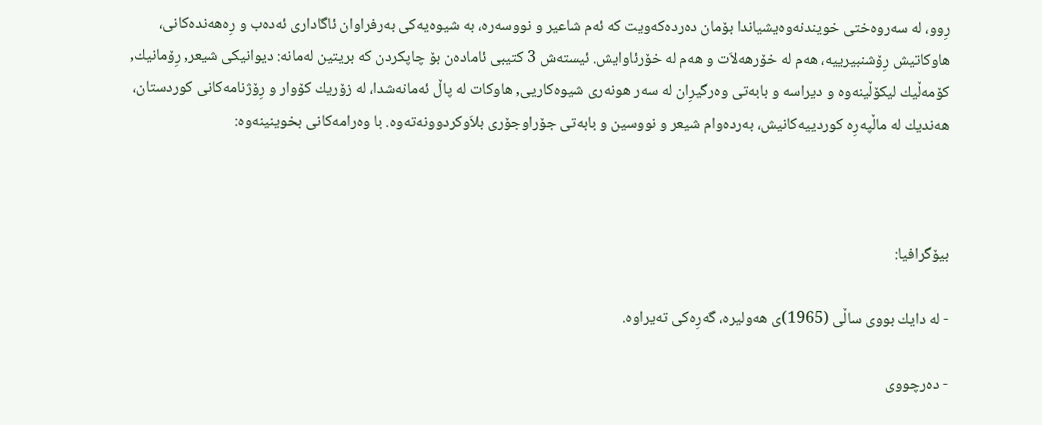رِوو، له‌‌ سه‌‌روه‌‌ختی خویندنه‌‌وه‌‌یشیاندا بۆمان ده‌‌رده‌‌كه‌‌ویت كه‌‌ ئه‌م شاعیر و نووسه‌‌ره‌‌، به‌ ‌شیوه‌‌یه‌‌كی به‌‌رفراوان ئاگاداری ئه‌‌ده‌‌ب و رِه‌‌هه‌‌نده‌‌كانی، هاوكاتیش رِۆشنبیرییه‌‌، هه‌‌م له‌‌ خۆرهه‌‌لاَت و هه‌‌م له‌ خۆرئاوایش. ئیسته‌ش 3 كتیبی ئاماده‌ن بۆ چاپكردن كه‌ بریتین له‌مانه‌: دیوانیكی شیعر, رِۆمانیك, كۆمه‌ڵیك لیكۆڵینه‌وه‌ و دیراسه‌ و بابه‌تی وه‌رگیرِان له‌ سه‌ر هونه‌ری شیوه‌كاریی, هاوكات له‌ پاڵ ئه‌مانه‌شدا، له‌ زۆریك كۆوار و رِۆژنامه‌كانی كوردستان، هه‌ندیك له‌ ماڵپه‌رِه‌ كوردییه‌كانیش، به‌رده‌وام شیعر و نووسین و بابه‌تی جۆراوجۆری بلاَوكردوونه‌ته‌وه‌. با وه‌‌رامه‌‌كانی بخوینینه‌‌وه‌‌:



بیۆگرافیا:

- له‌ دایك بووی ساڵی (1965)ی هه‌ولیره‌، گه‌رِه‌كی ته‌یراوه‌.

- ده‌رچووی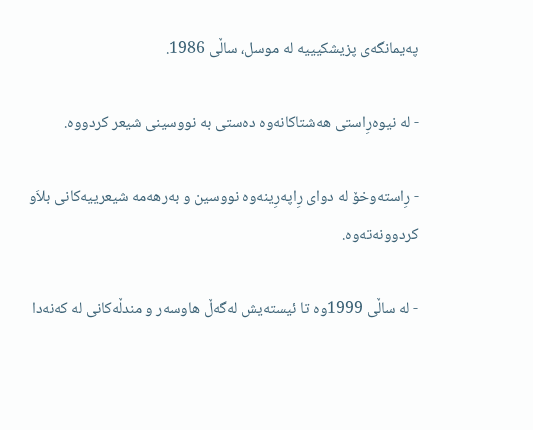په‌یمانگه‌ی پزیشكیییه‌ له‌ موسل، ساڵی 1986.

- له‌ نیوه‌رِاستی هه‌شتاكانه‌‌وه‌‌ ده‌ستی به‌ نووسینی شیعر كردووه‌.

- رِاسته‌وخۆ له‌ دوای رِاپه‌رِینه‌وه‌ نووسین و به‌رهه‌مه‌ شیعرییه‌كانی بلاَو كردوونه‌ته‌وه‌.

- له‌ ساڵی 1999وه‌ تا ئیسته‌یش له‌گه‌ڵ هاوسه‌ر و مندڵه‌كانی له‌ كه‌نه‌دا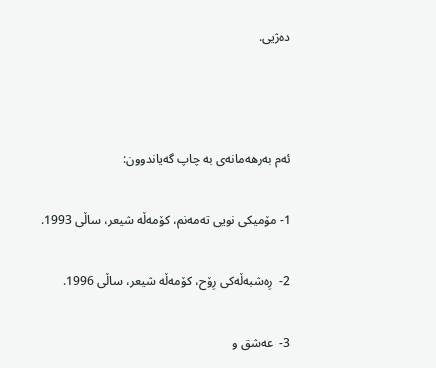ده‌ژیی.



ئه‌م به‌رهه‌مانه‌ی به‌ چاپ گه‌یاندوون:

1- مۆمیكی نویی ته‌مه‌نم، كۆمه‌ڵه‌ شیعر، ساڵی 1993.

2-  رِه‌شبه‌ڵه‌كی رِۆح، كۆمه‌ڵه‌ شیعر، ساڵی 1996.

3-  عه‌شق و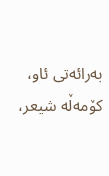به‌رائه‌تی ئاو، كۆمه‌ڵه‌ شیعر،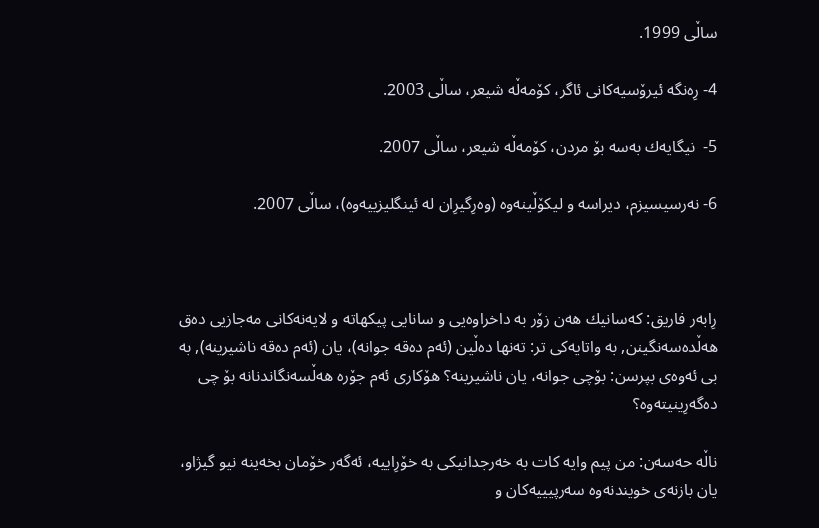ساڵی 1999.

4- رِه‌نگه‌ ئیرۆسیه‌كانی ئاگر، كۆمه‌ڵه‌ شیعر، ساڵی 2003.

5-  نیگایه‌ك به‌سه‌ بۆ مردن، كۆمه‌ڵه‌ شیعر، ساڵی 2007.

6- نه‌رسیسیزم، دیراسه‌ و لیكۆڵینه‌وه‌ (وه‌رِگیرِان له‌ ئینگلیزییه‌وه‌)، ساڵی 2007.



رِابه‌ر فاریق: كه‌سانیك هه‌ن زۆر به‌‌ داخراوه‌یی و سانایی پیكهاته‌ و لایه‌نه‌كانی مه‌جازیی ده‌ق هه‌ڵده‌سه‌نگینن, به‌ واتایه‌كی تر: ته‌نها ده‌ڵین (ئه‌م ده‌قه‌ جوانه‌)، یان (ئه‌م ده‌قه‌ ناشیرینه‌), به‌ بی ئه‌وه‌ی بپرسن: بۆچی جوانه‌، یان ناشیرینه‌؟ هۆكاری ئه‌م جۆره‌ هه‌ڵسه‌نگاندنانه‌ بۆ چی ده‌گه‌رِینیته‌وه‌؟

ناڵه‌ حه‌سه‌ن: من پیم وایه‌ كات به‌ خه‌رجدانیكی به‌ خۆرِاییه‌، ئه‌گه‌ر خۆمان بخه‌ینه‌ نیو گیژاو، یان بازنه‌ی خویندنه‌وه‌ سه‌رپیییه‌كان و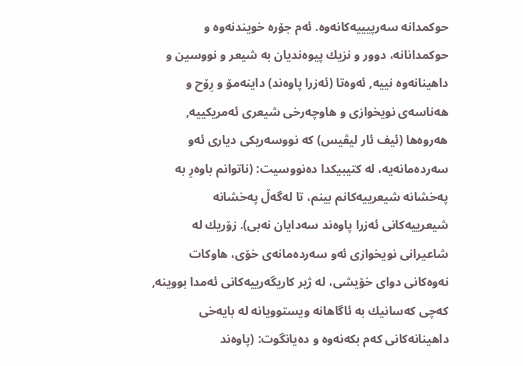حوكمدانه‌ سه‌رپیییه‌كانه‌وه‌‌. ئه‌م جۆره‌ خویندنه‌وه‌ و حوكمدانانه‌، دوور و نزیك پیوه‌ندیان به‌ شیعر و نووسین و داهینانه‌وه‌ نییه‌, ئه‌وه‌تا (ئه‌زرا پاوه‌ند) داینه‌مۆ و رِۆح و هه‌ناسه‌ی نویخوازی و هاوچه‌رخی شیعری ئه‌مریكییه‌, هه‌روه‌ها (ئیف ئار لیڤیس) كه‌ نووسه‌ریكی دیاری ئه‌و سه‌رده‌مانه‌یه‌، له‌ كتیبیكدا ده‌نووسیت: (ناتوانم باوه‌رِ به‌ په‌خشانه‌ شیعرییه‌كانم بینم، تا له‌گه‌ڵ په‌خشانه‌ شیعرییه‌كانی ئه‌زرا پاوه‌ند سه‌دایان نه‌بی). زۆریك له‌ شاعیرانی نویخوازی ئه‌و سه‌رده‌مانه‌ی خۆی، هاوكات نه‌وه‌كانی دوای خۆیشی، له‌ ژیر كاریگه‌رییه‌كانی ئه‌مدا بووینه‌, كه‌چی كه‌سانیك به‌ ئاگاهانه‌ ویستوویانه‌ له‌ بایه‌خی داهینانه‌كانی كه‌م بكه‌نه‌وه‌ و ده‌یانگوت: (پاوه‌ند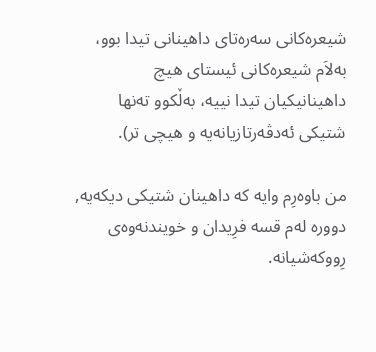شیعره‌كانی سه‌ره‌تای داهینانی تیدا بوو، به‌لاَم شیعره‌كانی ئیستای هیچ داهینانیكیان تیدا نییه‌، به‌ڵكوو ته‌نها شتیكی ئه‌دڤه‌رتازیانه‌یه‌ و هیچی تر).

من باوه‌رِم وایه‌ كه‌ داهینان شتیكی دیكه‌یه‌, دووره‌ له‌م قسه‌ فرِیدان و خویندنه‌وه‌ی رِووكه‌شیانه‌.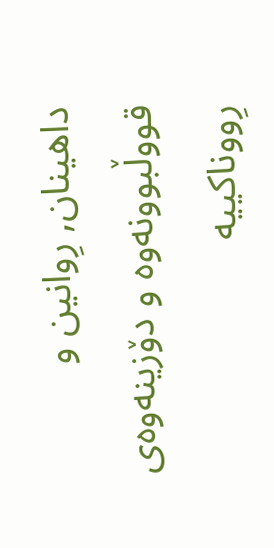داهینان, رِوانین و قووڵبوونه‌وه‌ و دۆزینه‌وه‌ی رِووناكییه‌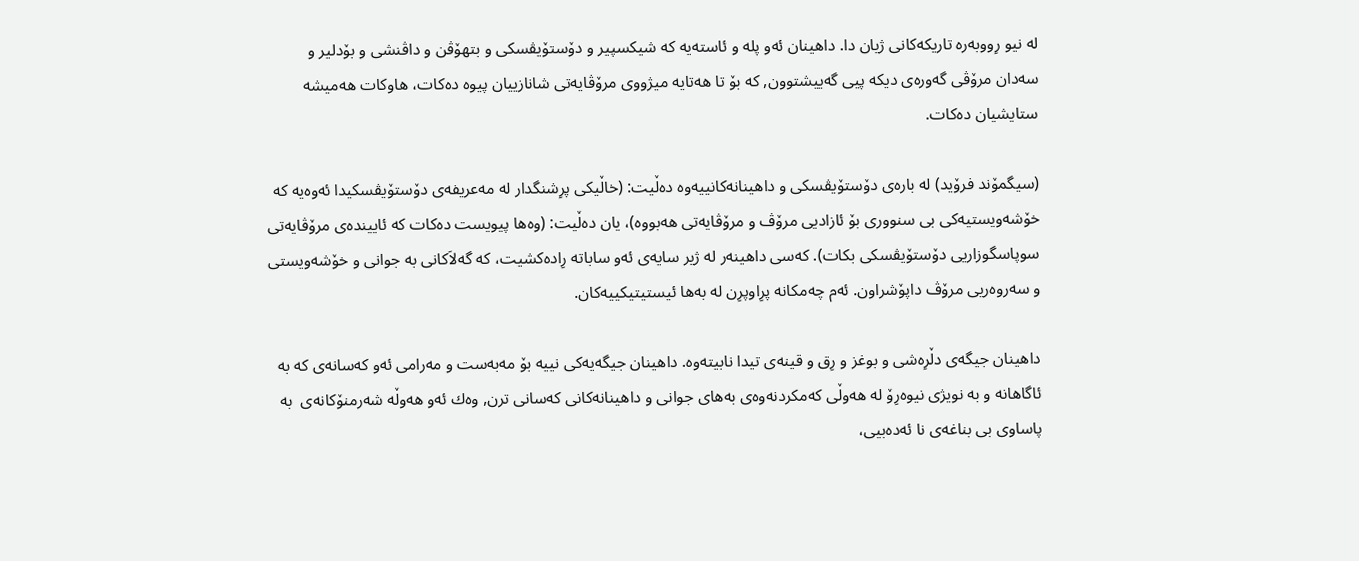له‌ نیو رِووبه‌ره‌ تاریكه‌كانی ژیان دا. داهینان ئه‌و پله‌ و ئاسته‌یه‌ كه‌ شیكسپیر و دۆستۆیڤسكی و بتهۆڤن و داڤنشی و بۆدلیر و سه‌دان مرۆڤی گه‌وره‌ی دیكه‌ پیی گه‌ییشتوون, كه‌ بۆ تا هه‌تایه‌ میژووی مرۆڤایه‌تی شانازییان پیوه‌ ده‌كات، هاوكات هه‌میشه‌ ستایشیان ده‌كات.

(سیگمۆند فرۆید) له‌ باره‌ی دۆستۆیڤسكی و داهینانه‌كانییه‌وه‌ ده‌ڵیت: (خاڵیكی پرِشنگدار له‌ مه‌عریفه‌ی دۆستۆیڤسكیدا ئه‌وه‌یه‌ كه‌ خۆشه‌ویستیه‌كی بی سنووری بۆ ئازادیی مرۆڤ و مرۆڤایه‌تی هه‌بووه‌)، یان ده‌ڵیت: (وه‌ها پیویست ده‌كات كه‌‌ ئایینده‌ی مرۆڤایه‌تی سوپاسگوزاریی دۆستۆیڤسكی بكات). كه‌سی داهینه‌ر له‌ ژیر سایه‌ی ئه‌و ساباته‌ رِاده‌كشیت، كه‌ گه‌لاَكانی به‌ جوانی و خۆشه‌ویستی و سه‌روه‌ریی مرۆڤ داپۆشراون. ئه‌م چه‌مكانه‌ پرِاوپرِن له‌ به‌ها ئیستیتیكییه‌كان.

داهینان جیگه‌ی دڵرِه‌شی و بوغز و رِق و قینه‌ی تیدا نابیته‌وه‌. داهینان جیگه‌یه‌كی نییه‌ بۆ مه‌به‌ست و مه‌رامی ئه‌و كه‌سانه‌ی كه‌ به‌ ئاگاهانه‌ و به‌ نویژی نیوه‌رِۆ له‌ هه‌وڵی كه‌مكردنه‌وه‌ی به‌های جوانی و داهینانه‌كانی كه‌سانی ترن, وه‌ك ئه‌و هه‌وڵه‌ شه‌رمنۆكانه‌ی  به‌ پاساوی بی بناغه‌ی نا ئه‌ده‌بیی،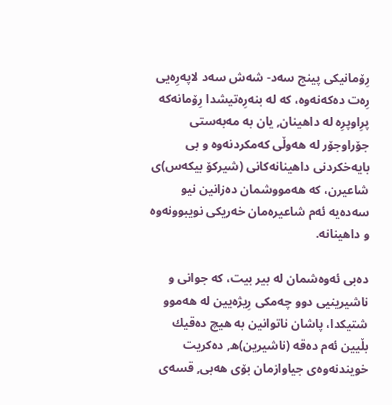رِۆمانیكی پینج سه‌د- شه‌ش سه‌د لاپه‌رِه‌یی رِه‌ت ده‌كه‌نه‌وه‌، كه‌ له‌ بنه‌رِه‌تیشدا رِۆمانه‌كه‌ پرِاوپرِه‌ له‌ داهینان, یان به‌ مه‌به‌ستی جۆراوجۆر له‌ هه‌وڵی كه‌مكردنه‌وه‌ و بی بایه‌خكردنی داهینانه‌كانی (شیركۆ بیكه‌س)ی شاعیرن، كه‌ هه‌مووشمان ده‌زانین نیو سه‌ده‌یه‌ ئه‌م شاعیره‌مان خه‌ریكی نویبوونه‌وه‌ و داهینانه‌.

ده‌بی ئه‌وه‌شمان له‌ بیر بیت، كه‌ جوانی و ناشیرینیی دوو چه‌مكی رِیژه‌یین له‌ هه‌موو شتیكدا، پاشان ناتوانین به‌ هیچ ده‌قیك بڵیین ئه‌م ده‌قه‌ (ناشیرین)ه‌, ده‌كریت خویندنه‌وه‌ی جیاوازمان بۆی هه‌بی, قسه‌ی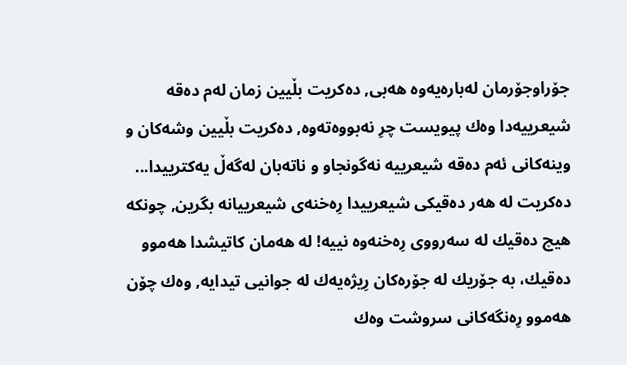جۆراوجۆرمان له‌باره‌‌یه‌‌وه‌‌ هه‌بی, ده‌كریت بڵیین زمان له‌م ده‌قه‌ شیعرییه‌دا وه‌ك پیویست چرِ نه‌بووه‌ته‌وه‌, ده‌كریت بڵیین وشه‌كان و وینه‌كانی ئه‌م ده‌قه‌ شیعرییه‌ نه‌گونجاو و ناته‌بان له‌گه‌ڵ یه‌كترییدا... ده‌كریت له‌ هه‌ر ده‌قیكی شیعرییدا رِه‌خنه‌ی شیعرییانه‌ بگرین, چونكه‌ هیچ ده‌قیك له‌ سه‌رووی رِه‌خنه‌وه‌ نییه‌! له‌ هه‌مان كاتیشدا هه‌موو ده‌قیك، به‌ جۆریك له‌ جۆره‌كان رِیژه‌یه‌ك له‌ جوانیی تیدایه‌, وه‌ك چۆن هه‌موو رِه‌نگه‌كانی سروشت وه‌ك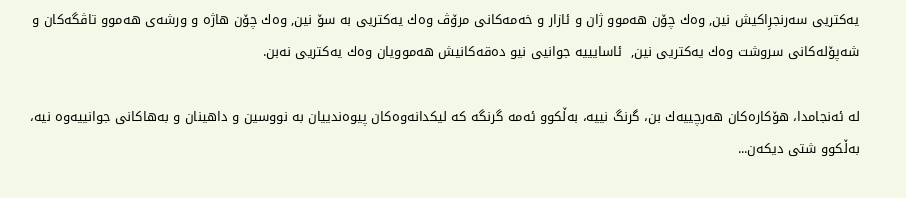یه‌كتریی سه‌رنجرِاكیش نین, وه‌ك چۆن هه‌موو ژان و ئازار و خه‌مه‌كانی مرۆڤ وه‌ك یه‌كتریی به‌ سۆ نین, وه‌ك چۆن هاژه‌ و ورشه‌ی هه‌موو تاڤگه‌كان و شه‌پۆله‌كانی سروشت وه‌ك یه‌كتریی نین,  ئاسایییه‌ جوانیی نیو ده‌قه‌كانیش هه‌موویان وه‌ك یه‌كتریی نه‌بن.

له‌ ئه‌نجامدا، هۆكاره‌كان هه‌رچییه‌ك بن، گرنگ نییه‌، به‌ڵكوو ئه‌مه‌ گرنگه‌ كه‌ لیكدانه‌وه‌كان پیوه‌ندییان به‌ نووسین و داهینان و به‌هاكانی جوانییه‌وه‌ نیه‌، به‌ڵكوو شتی دیكه‌ن...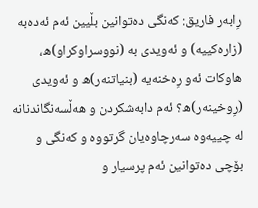رِابه‌ر فاریق: كه‌نگی ده‌توانین بڵیین ئه‌م ئه‌ده‌به‌ (زاره‌كییه‌) و ئه‌ویدی به‌ (نووسراوكراو)ه‌، هاوكات ئه‌و رِه‌خنه‌یه‌ (بنیاتنه‌ر)ه‌ و ئه‌ویدی (رِوخینه‌ر)ه‌؟ ئه‌م دابه‌شكردن و هه‌ڵسه‌نگاندنانه‌ له‌ چییه‌وه‌ سه‌رچاوه‌یان گرتووه‌ و كه‌نگی و بۆچی ده‌توانین ئه‌م پرسیار و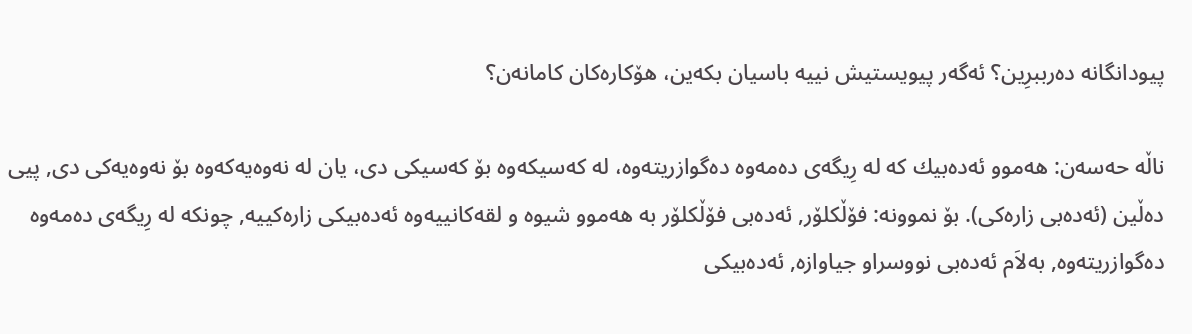پیودانگانه‌ ده‌رببرِین؟ ئه‌گه‌ر پیویستیش نییه‌ باسیان بكه‌ین، هۆكاره‌كان كامانه‌ن؟

ناڵه‌ حه‌سه‌ن: هه‌موو ئه‌ده‌بیك كه‌ له‌ رِیگه‌ی ده‌مه‌وه‌ ده‌گوازریته‌وه‌، له‌ كه‌سیكه‌وه‌ بۆ كه‌سیكی دی، یان له‌ نه‌وه‌یه‌كه‌وه‌ بۆ نه‌وه‌یه‌كی دی, پیی ده‌ڵین (ئه‌ده‌بی زاره‌كی). بۆ نموونه‌: فۆڵكلۆر, ئه‌ده‌بی فۆڵكلۆر به‌ هه‌موو شیوه‌ و لقه‌كانییه‌وه‌ ئه‌ده‌بیكی زاره‌كییه‌, چونكه‌ له‌ رِیگه‌ی ده‌مه‌وه‌ ده‌گوازریته‌وه‌, به‌لاَم ئه‌ده‌بی نووسراو جیاوازه‌, ئه‌ده‌بیكی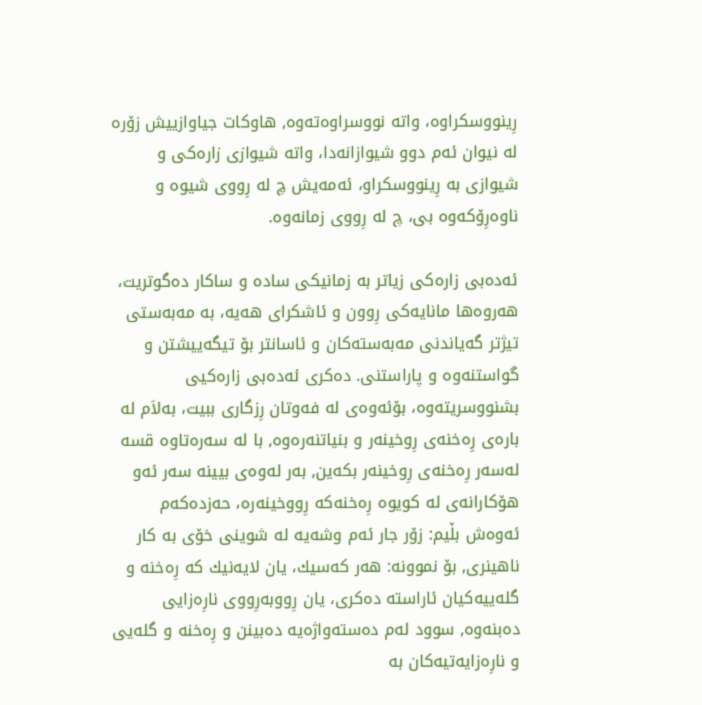رِینووسكراوه‌، واته‌ نووسراوه‌ته‌وه‌, هاوكات جیاوازییش زۆره‌ له‌ نیوان ئه‌م دوو شیوازانه‌دا، واته‌ شیوازی زاره‌كی و شیوازی به‌ رِینووسكراو، ئه‌مه‌یش چ له‌ رِووی شیوه‌ و ناوه‌رِۆكه‌وه‌ بی، چ له‌ رِووی زمانه‌وه‌.

ئه‌ده‌بی زاره‌كی زیاتر به‌ زمانیكی ساده‌ و ساكار ده‌گوتریت، هه‌روه‌ها مانایه‌كی رِوون و ئاشكرای هه‌یه‌، به‌ مه‌به‌ستی تیژتر گه‌یاندنی مه‌به‌سته‌كان و ئاسانتر بۆ تیگه‌ییشتن و گواستنه‌وه‌ و پاراستنی. ده‌كری ئه‌ده‌بی زاره‌كیی بشنووسریته‌وه‌، بۆئه‌وه‌ی له‌ فه‌وتان رِزگاری ببیت، به‌لاَم له‌ باره‌ی رِه‌خنه‌ی رِوخینه‌ر و بنیاتنه‌ره‌‌وه‌‌, با له‌ سه‌ره‌تاوه‌ قسه‌ له‌سه‌ر رِه‌خنه‌ی رِوخینه‌ر بكه‌ین, به‌ر له‌وه‌ی بیینه‌ سه‌ر ئه‌و هۆكارانه‌ی له‌ كویوه‌ رِه‌خنه‌كه‌ رِووخینه‌ره‌، حه‌زده‌كه‌م ئه‌وه‌ش بڵیم: زۆر جار ئه‌م وشه‌یه‌ له‌ شوینی خۆی به‌ كار ناهینری, بۆ نموونه‌: هه‌ر كه‌سیك، یان لایه‌نیك كه‌ رِه‌خنه‌ و گله‌ییه‌كیان ئاراسته‌ ده‌كری، یان رِووبه‌رِووی نارِه‌زایی ده‌بنه‌وه‌, سوود له‌م ده‌سته‌واژه‌یه‌ ده‌بینن و رِه‌خنه‌ و گله‌یی و نارِه‌زایه‌تیه‌كان به‌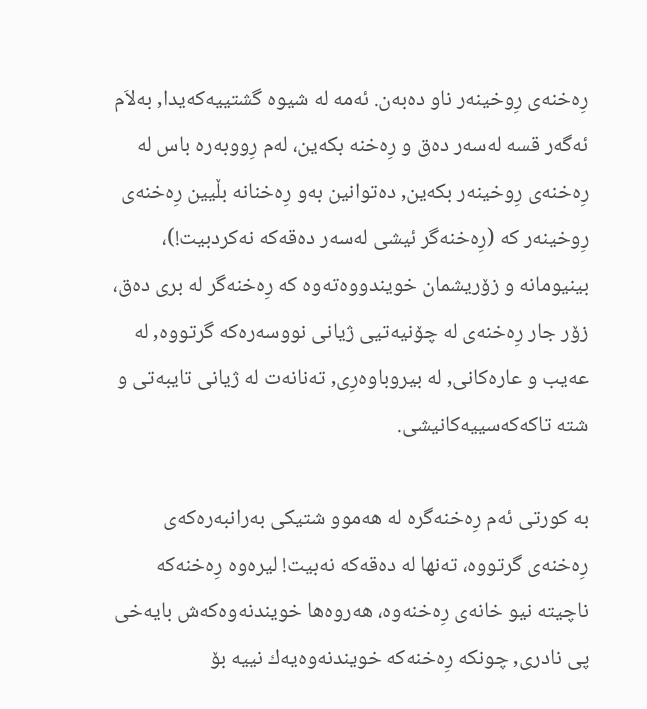رِه‌خنه‌ی رِوخینه‌ر ناو ده‌به‌ن. ئه‌مه‌ له‌ شیوه‌ گشتییه‌كه‌یدا, به‌لاَم ئه‌گه‌ر قسه‌ له‌سه‌ر ده‌ق و رِه‌خنه‌ بكه‌ین، له‌م رِووبه‌ره‌ باس له‌ رِه‌خنه‌ی رِوخینه‌ر بكه‌ین, ده‌توانین به‌و رِه‌خنانه‌ بڵیین رِه‌خنه‌ی رِوخینه‌ر كه‌ (رِه‌خنه‌گر ئیشی له‌سه‌ر ده‌قه‌كه‌ نه‌كردبیت!)، بینیومانه‌ و زۆریشمان خویندووه‌ته‌وه‌ كه‌ رِه‌خنه‌گر له‌ بری ده‌ق، زۆر جار رِه‌خنه‌ی له‌ چۆنیه‌تیی ژیانی نووسه‌ره‌كه‌ گرتووه‌, له‌ عه‌یب و عاره‌كانی, له‌ بیروباوه‌رِی, ته‌نانه‌ت له‌ ژیانی تایبه‌تی و شته‌ تاكه‌كه‌سییه‌كانیشی.

به‌ كورتی ئه‌م رِه‌خنه‌گره‌ له‌ هه‌موو شتیكی به‌رانبه‌ره‌كه‌ی رِه‌خنه‌ی گرتووه‌، ته‌نها له‌ ده‌قه‌كه‌ نه‌بیت! لیره‌وه‌ رِه‌خنه‌كه‌ ناچیته‌ نیو خانه‌ی رِه‌خنه‌وه‌، هه‌روه‌ها خویندنه‌وه‌كه‌ش بایه‌خی پی نادری, چونكه‌ رِه‌خنه‌كه‌ خویندنه‌وه‌یه‌ك نییه‌ بۆ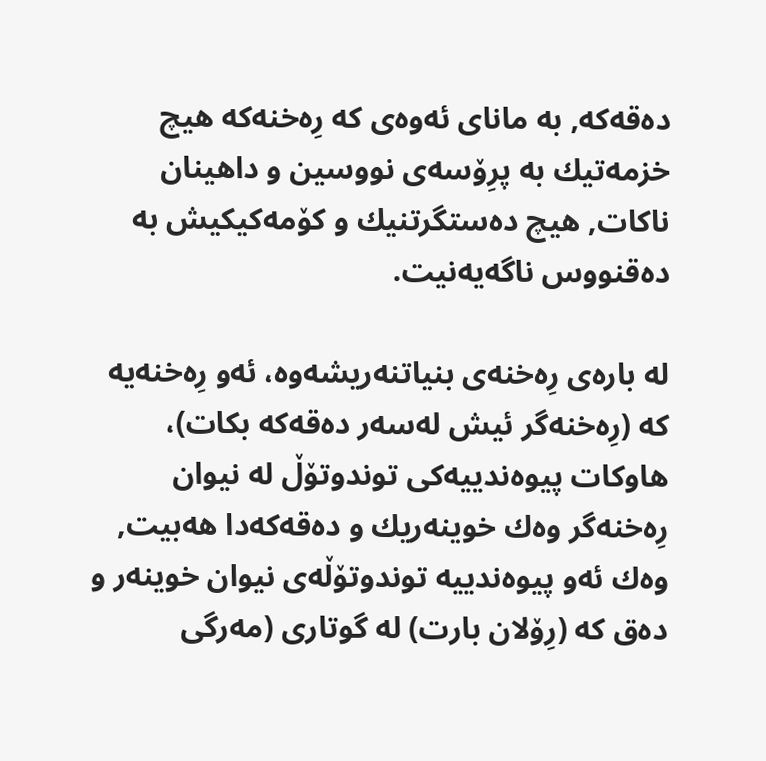ده‌قه‌كه‌, به‌ مانای ئه‌‌وه‌‌ی كه‌‌ رِه‌خنه‌كه‌ هیچ خزمه‌تیك به‌ پرِۆسه‌ی نووسین و داهینان ناكات, هیچ ده‌ستگرتنیك و كۆمه‌كیكیش به‌ ده‌قنووس ناگه‌یه‌نیت.

له‌ باره‌ی رِه‌خنه‌ی بنیاتنه‌ریشه‌‌وه‌‌، ئه‌و رِه‌خنه‌یه‌ كه‌ (رِه‌خنه‌گر ئیش له‌سه‌ر ده‌قه‌كه‌ بكات)، هاوكات پیوه‌ندییه‌كی توندوتۆڵ له‌ نیوان رِه‌خنه‌گر وه‌ك خوینه‌ریك و ده‌قه‌كه‌دا هه‌بیت, وه‌ك ئه‌و پیوه‌ندییه‌ توندوتۆڵه‌ی نیوان خوینه‌ر و ده‌ق كه‌ (رِۆلان بارت) له‌ گوتاری (مه‌رگی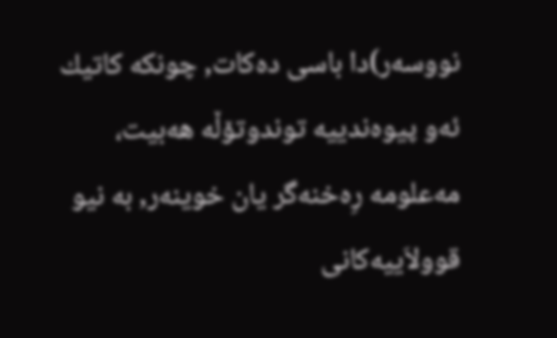نووسه‌ر)دا باسی ده‌كات, چونكه‌ كاتیك ئه‌و پیوه‌ندییه‌ توندوتۆڵه‌ هه‌بیت، مه‌علومه‌ رِه‌خنه‌گر یان خوینه‌ر, به‌ نیو قوولاَییه‌كانی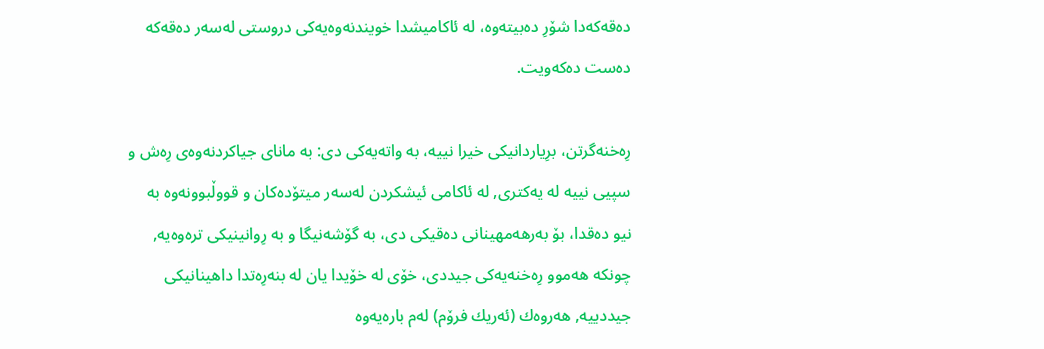ده‌قه‌كه‌دا شۆرِ ده‌بیته‌وه‌، له‌ ئاكامیشدا خویندنه‌وه‌یه‌كی دروستی له‌سه‌ر ده‌قه‌كه‌ ده‌ست ده‌كه‌ویت.

رِه‌خنه‌گرتن، برِیاردانیكی خیرا نییه‌، به‌ واته‌یه‌كی دی: به‌ مانای جیاكردنه‌وه‌ی رِه‌ش و سپیی نییه‌ له‌ یه‌كتری, له‌ ئاكامی ئیشكردن له‌سه‌ر میتۆده‌كان و قووڵبوونه‌وه‌ به‌ نیو ده‌قدا، بۆ به‌رهه‌مهینانی ده‌قیكی دی، به‌ گۆشه‌نیگا و به‌ رِوانینیكی تره‌وه‌یه‌, چونكه‌ هه‌موو رِه‌خنه‌یه‌كی جیددی، خۆی له‌ خۆیدا یان له‌ بنه‌رِه‌تدا داهینانیكی جیددییه‌, هه‌روه‌ك (ئه‌ریك فرۆم) له‌م باره‌یه‌وه‌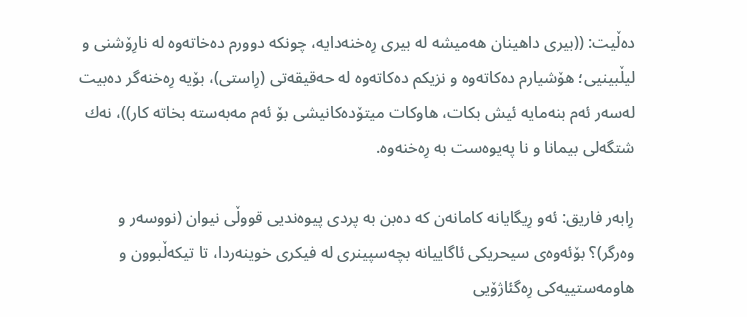ده‌ڵیت: ((بیری داهینان هه‌میشه‌ له‌ بیری رِه‌خنه‌دایه‌، چونكه‌ دوورم ده‌خاته‌وه‌ له‌ نارِۆشنی و لیڵبینیی؛ هۆشیارم ده‌كاته‌وه‌ و نزیكم ده‌كاته‌وه‌ له‌ حه‌قیقه‌تی (رِاستی)، بۆیه‌ رِه‌خنه‌گر ده‌بیت له‌سه‌ر ئه‌م بنه‌مایه‌ ئیش بكات، هاوكات میتۆده‌كانیشی بۆ ئه‌م مه‌به‌سته‌ بخاته‌ كار))، نه‌ك شتگه‌لی بیمانا و نا په‌یوه‌ست به‌ رِه‌خنه‌وه‌.

رِابه‌ر فاریق: ئه‌و رِیگایانه‌ كامانه‌ن كه‌ ده‌بن به‌ پردی پیوه‌ندیی قووڵی نیوان (نووسه‌ر و وه‌رگر)؟ بۆئه‌وه‌ی سیحریكی ئاگاییانه‌ بچه‌سپینری له‌ فیكری خوینه‌ردا، تا تیكه‌ڵبوون و هاومه‌ستییه‌كی رِه‌گئاژۆیی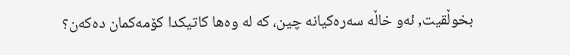بخوڵقیت, ئه‌و خاڵه‌ سه‌ره‌كیانه‌ چین، كه‌ له‌ وه‌ها كاتیكدا كۆمه‌كمان ده‌كه‌ن؟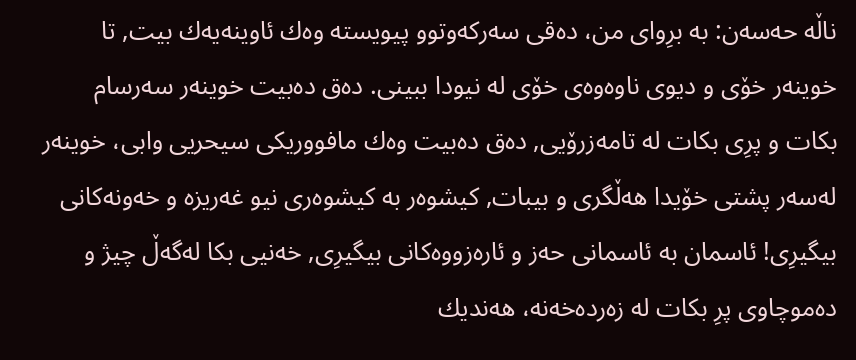ناڵه‌ حه‌سه‌ن: به‌ برِوای من، ده‌قی سه‌ركه‌وتوو پیویسته‌ وه‌ك ئاوینه‌یه‌ك بیت, تا خوینه‌ر خۆی و دیوی ناوه‌وه‌ی خۆی له‌ نیودا ببینی. ده‌ق ده‌بیت خوینه‌ر سه‌رسام بكات و پرِی بكات له‌ تامه‌زرۆیی, ده‌ق ده‌بیت وه‌ك مافووریكی سیحریی وابی، خوینه‌ر له‌سه‌ر پشتی خۆیدا هه‌ڵگری و بیبات, كیشوه‌ر به‌ كیشوه‌ری نیو غه‌ریزه‌ و خه‌ونه‌كانی بیگیرِی! ئاسمان به‌ ئاسمانی حه‌ز و ئاره‌زووه‌كانی بیگیرِی, خه‌نیی بكا له‌گه‌ڵ چیژ و ده‌موچاوی پرِ بكات له‌ زه‌رده‌خه‌نه‌، هه‌ندیك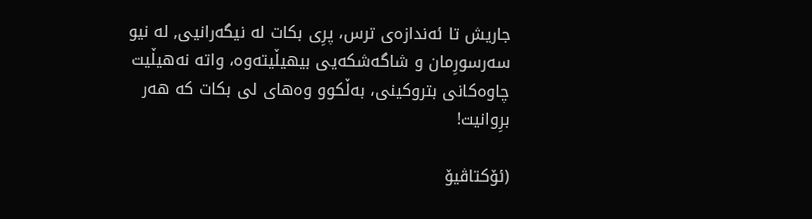جاریش تا ئه‌ندازه‌ی ترس، پرِی بكات له‌ نیگه‌رانیی, له‌ نیو سه‌رسورِمان و شاگه‌شكه‌یی بیهیڵیته‌وه‌، واته‌ نه‌هیڵیت چاوه‌كانی بتروكینی، به‌‌ڵكوو وه‌های لی بكات كه‌‌ هه‌ر برِوانیت!

(ئۆكتاڤیۆ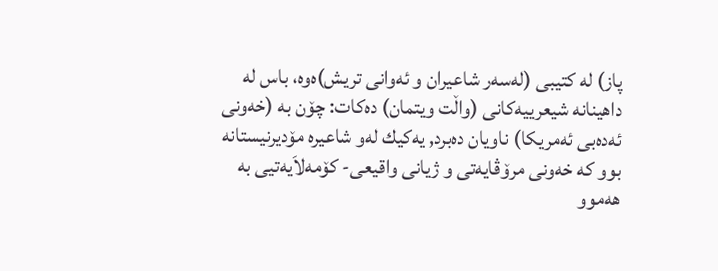پاز) له‌ كتیبی (له‌سه‌ر شاعیران و ئه‌وانی تریش)ه‌‌وه‌،‌ باس له‌ داهینانه‌ شیعرییه‌كانی (واڵت ویتمان) ده‌كات: چۆن به‌ (خه‌ونی ئه‌ده‌بی ئه‌مریكا) ناویان ده‌برد, یه‌كیك له‌و شاعیره‌ مۆدیرنیستانه‌ بوو كه‌ خه‌ونی مرۆڤایه‌تی و ژیانی واقیعی- كۆمه‌لاَیه‌تیی به‌ هه‌موو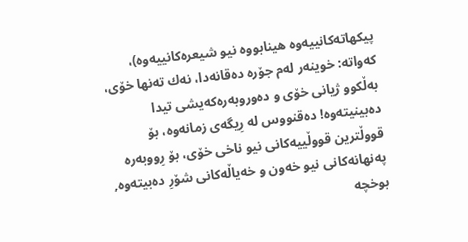پیكهاته‌كانییه‌وه‌ هینابووه‌ نیو شیعره‌كانییه‌‌وه‌‌)، كه‌واته‌: خوینه‌ر له‌م جۆره‌ ده‌قانه‌دا، نه‌ك ته‌نها خۆی، به‌ڵكوو ژیانی خۆی و ده‌وروبه‌ره‌كه‌یشی تیدا ده‌بینیته‌وه‌! ده‌قنووس له‌ رِیگه‌ی زمانه‌وه‌، بۆ قووڵترین قووڵییه‌كانی نیو ناخی خۆی، بۆ رِووبه‌ره‌ په‌نهانه‌كانی نیو خه‌ون و خه‌یاڵه‌كانی شۆرِ ده‌بیته‌وه‌, بوخچه‌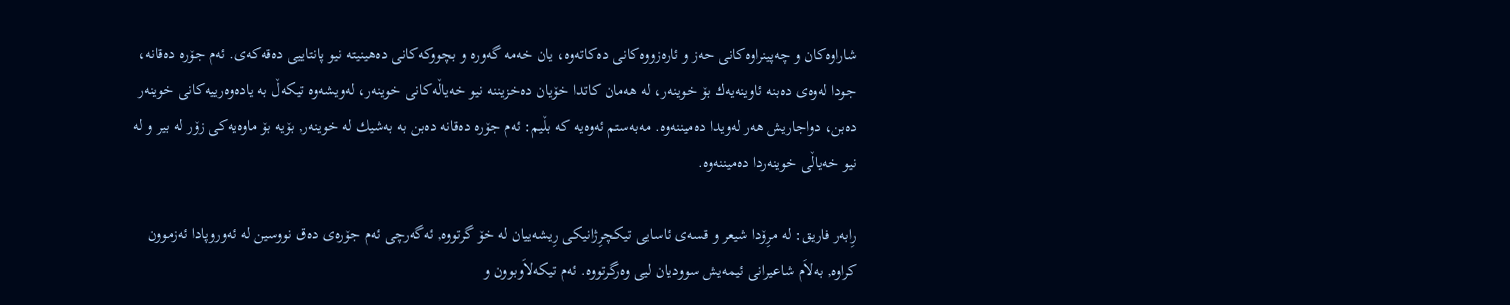شاراوه‌كان و چه‌پینراوه‌كانی حه‌ز و ئاره‌زووه‌كانی ده‌كاته‌وه‌، یان خه‌مه‌ گه‌وره‌ و بچووكه‌كانی ده‌هینیته‌ نیو پانتاییی ده‌قه‌كه‌ی. ئه‌م جۆره‌ ده‌قانه‌، جودا له‌وه‌ی ده‌بنه‌ ئاوینه‌یه‌ك بۆ خوینه‌ر، له‌ هه‌مان كاتدا خۆیان ده‌خزیننه‌ نیو خه‌یاڵه‌كانی خوینه‌ر، له‌ویشه‌وه‌ تیكه‌ڵ به‌ یاده‌وه‌رییه‌كانی خوینه‌ر ده‌بن، دواجاریش هه‌ر له‌ویدا ده‌میننه‌وه‌. مه‌به‌ستم ئه‌وه‌یه‌‌ كه‌‌ بڵیم: ئه‌م جۆره‌ ده‌قانه‌ ده‌بن به‌ به‌شیك له‌ خوینه‌ر, بۆیه‌ بۆ ماوه‌یه‌كی زۆر له‌ بیر و له‌ نیو خه‌یاڵی خوینه‌ردا ده‌میننه‌وه‌.

رِابه‌ر فاریق: له‌ مرِۆدا شیعر و قسه‌ی ئاسایی تیكچرِژانیكی رِیشه‌ییان له‌ خۆ گرتووه‌, ئه‌گه‌رچی ئه‌م جۆره‌ی ده‌ق نووسین له‌ ئه‌وروپادا ئه‌زموون كراوه‌, به‌لاَم شاعیرانی ئیمه‌یش سوودیان لیی وه‌رگرتووه‌. ئه‌م تیكه‌لاَوبوون و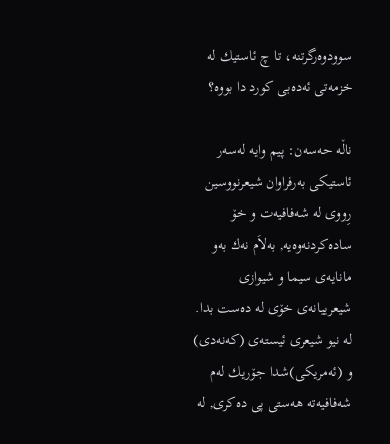سوودوه‌رگرتنه‌، تا چ ئاستیك له‌ خزمه‌تی ئه‌ده‌بی كورد دا بووه‌؟

ناڵه‌ حه‌سه‌ن: پیم وایه‌ له‌سه‌ر ئاستیكی به‌رفراوان شیعرنووسین رِووی له‌ شه‌فافیه‌ت و خۆ ساده‌كردنه‌وه‌یه‌, به‌لاَم نه‌ك به‌و مانایه‌ی سیما و شیوازی شیعرییانه‌ی خۆی له‌ ده‌ست بدا. له‌ نیو شیعری ئیسته‌ی (كه‌نه‌دی) و (ئه‌مریكی)شدا جۆریك له‌م شه‌فافیه‌ته‌ هه‌ستی پی ده‌كری, له‌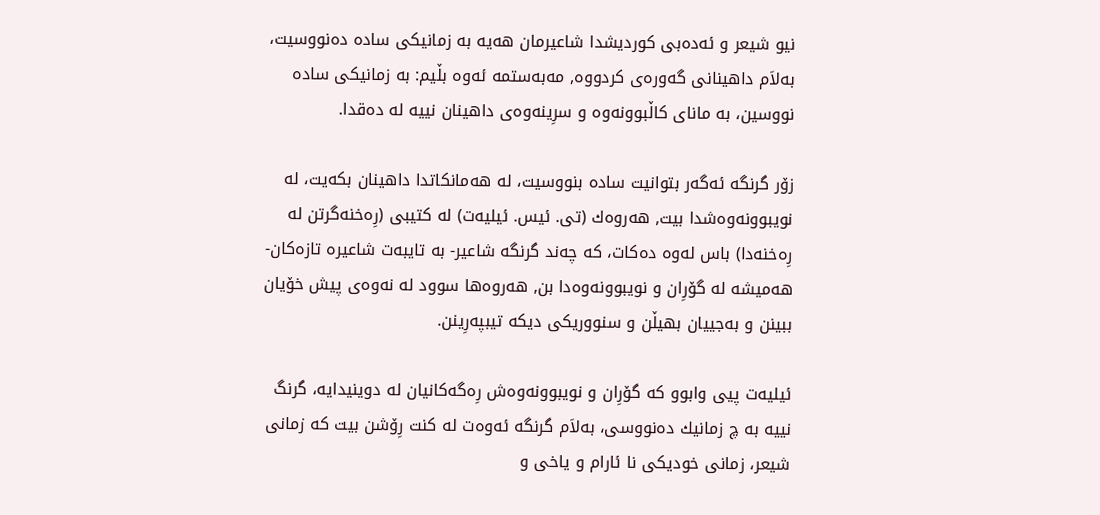نیو شیعر و ئه‌ده‌بی كوردیشدا شاعیرمان هه‌یه‌ به‌ زمانیكی ساده‌ ده‌نووسیت، به‌لاَم داهینانی گه‌وره‌ی كردووه‌, مه‌به‌ستمه‌ ئه‌وه‌ بڵیم: به‌ زمانیكی ساده‌ نووسین، به‌ مانای كاڵبوونه‌وه‌ و سرِینه‌وه‌ی داهینان نییه‌ له‌ ده‌قدا.

زۆر گرنگه‌ ئه‌گه‌ر بتوانیت ساده‌ بنووسیت، له‌ هه‌مانكاتدا داهینان بكه‌یت، له‌ نویبوونه‌وه‌شدا بیت, هه‌روه‌ك (تی. ئیس. ئیلیه‌‌ت) له‌ كتیبی (رِه‌خنه‌گرتن له‌ رِه‌خنه‌دا) باس له‌وه‌ ده‌كات، كه‌ چه‌ند گرنگه‌ شاعیر- به‌ تایبه‌ت شاعیره‌ تازه‌كان- هه‌میشه‌ له‌ گۆرِان و نویبوونه‌وه‌دا بن, هه‌روه‌ها سوود له‌ نه‌وه‌ی پیش خۆیان ببینن و به‌جییان بهیڵن و سنووریكی دیكه‌ تیبپه‌رِینن.

ئیلیه‌‌ت پیی وابوو كه‌ گۆرِان و نویبوونه‌وه‌ش رِه‌گه‌كانیان له‌ دوینیدایه‌، گرنگ نییه‌ به‌ چ زمانیك ده‌نووسی، به‌لاَم گرنگه‌ ئه‌وه‌ت له‌ كنت رِۆشن بیت كه‌ زمانی شیعر، زمانی خودیكی نا ئارام و یاخی و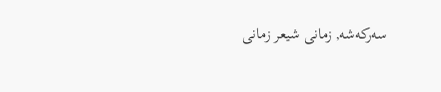سه‌ركه‌شه‌, زمانی شیعر زمانی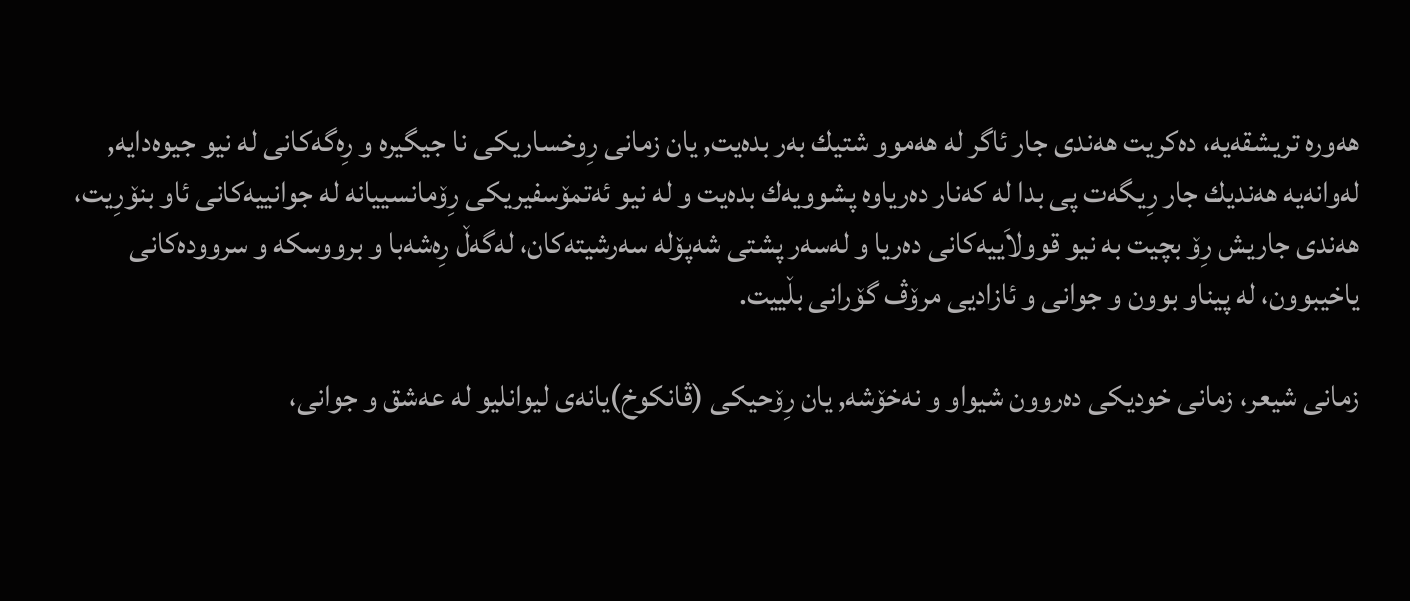هه‌وره‌ تریشقه‌یه‌، ده‌كریت هه‌ندی جار ئاگر له‌ هه‌موو شتیك به‌ر بده‌یت, یان زمانی رِوخساریكی نا جیگیره‌ و رِه‌گه‌كانی له‌ نیو جیوه‌دایه‌, له‌وانه‌یه‌ هه‌ندیك جار رِیگه‌ت پی بدا له‌ كه‌نار ده‌ریاوه‌ پشوویه‌ك بده‌یت و له‌ نیو ئه‌تمۆسفیریكی رِۆمانسییانه‌ له‌ جوانییه‌كانی ئاو بنۆرِیت، هه‌ندی جاریش رِۆ بچیت به‌ نیو قوولاَییه‌كانی ده‌ریا و له‌سه‌ر پشتی شه‌پۆله‌ سه‌رشیته‌كان، له‌گه‌ڵ رِه‌شه‌با و برووسكه‌ و سرووده‌كانی یاخیبوون، له‌ پیناو بوون و جوانی و ئازادیی مرۆڤ گۆرانی بڵییت.

زمانی شیعر، زمانی خودیكی ده‌روون شیواو و نه‌خۆشه‌, یان رِۆحیكی (ڤانكوخ)یانه‌ی لیوانلیو له‌ عه‌شق و جوانی،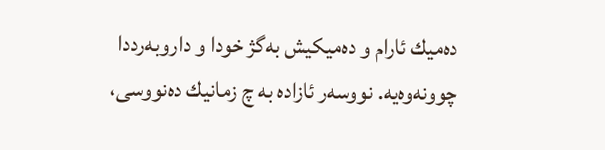ده‌میك ئارام و ده‌میكیش به‌گژ خودا و داروبه‌رددا چوونه‌وه‌یه‌. نووسه‌ر ئازاده‌ به‌ چ زمانیك ده‌نووسی،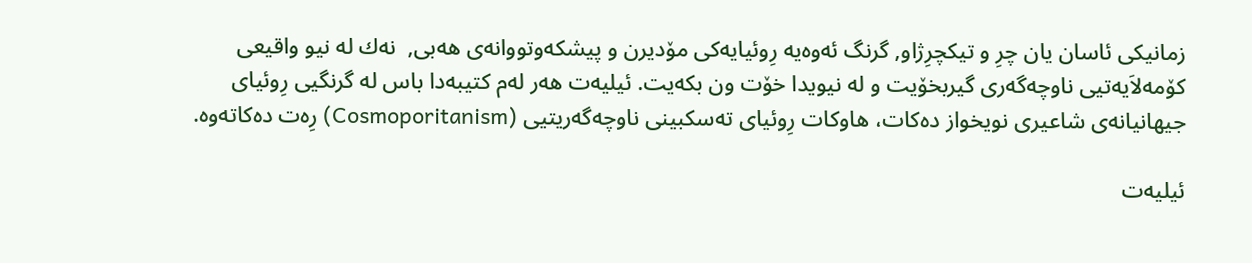زمانیكی ئاسان یان چرِ و تیكچرِژاو, گرنگ ئه‌وه‌یه‌ رِوئیایه‌كی مۆدیرن و پیشكه‌وتووانه‌ی هه‌بی,  نه‌ك له‌ نیو واقیعی كۆمه‌لاَیه‌تیی ناوچه‌گه‌ری گیربخۆیت و له‌ نیویدا خۆت ون بكه‌یت. ئیلیه‌ت هه‌ر له‌م كتیبه‌دا باس له‌ گرنگیی رِوئیای جیهانیانه‌ی شاعیری نویخواز ده‌كات، هاوكات رِوئیای ته‌سكبینی ناوچه‌گه‌ریتیی (Cosmoporitanism) رِه‌ت ده‌كاته‌وه‌.

ئیلیه‌ت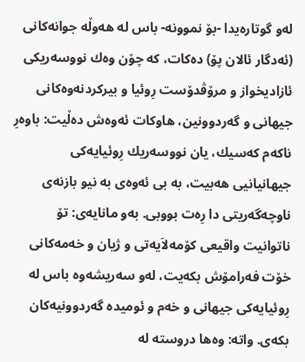له‌و گوتاره‌یدا -بۆ نموونه‌- باس له‌ هه‌وڵه‌ جوانه‌كانی (ئه‌دگار ئالان پۆ) ده‌كات، كه‌ چۆن وه‌ك نووسه‌ریكی ئازادیخواز و مرۆڤدۆست رِوئیا و بیركردنه‌وه‌كانی جیهانی و گه‌ردوونین، هاوكات ئه‌وه‌ش ده‌ڵیت: باوه‌رِ ناكه‌م كه‌سیك، یان نووسه‌ریك رِوئیایه‌كی جیهانیانیی هه‌بیت، به‌ بی ئه‌وه‌ی به‌ نیو بازنه‌ی ناوچه‌گه‌ریتی دا رِه‌ت بووبی. به‌و مانایه‌ی: تۆ ناتوانیت واقیعی كۆمه‌لاَیه‌تی و ژیان و خه‌مه‌كانی خۆت فه‌رامۆش بكه‌یت، له‌و سه‌ریشه‌‌وه‌‌ باس له‌ رِوئیایه‌كی جیهانی و خه‌م و ئومیده‌ گه‌ردوونیه‌كان بكه‌ی. واته‌: وه‌ها دروسته‌ له‌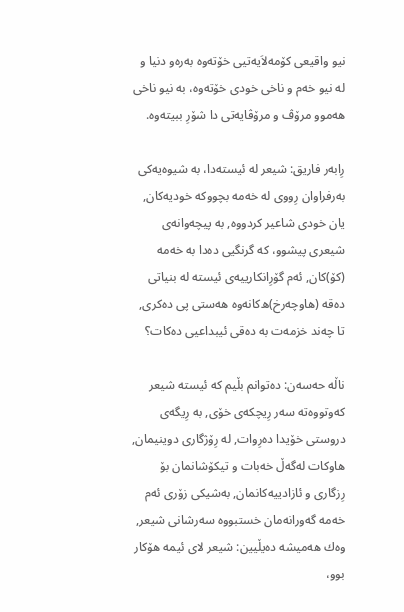نیو واقیعی كۆمه‌لاَیه‌تیی خۆته‌وه‌ به‌ره‌و دنیا و له‌ نیو خه‌م و ناخی خودی خۆته‌وه‌، به‌ نیو ناخی هه‌موو مرۆڤ و مرۆڤایه‌تی دا شۆرِ ببیته‌وه‌.

رِابه‌ر فاریق: شیعر له‌ ئیسته‌دا، به‌ شیوه‌یه‌كی به‌رفراوان رِووی له‌ خه‌مه‌ بچووكه‌ خودیه‌كان, یان خودی شاعیر كردووه‌, به‌ پیچه‌وانه‌ی شیعری پیشوو، كه‌ گرنگیی ده‌دا به‌ خه‌مه‌ (كۆ)كان, ئه‌م گۆرِانكارییه‌ی ئیسته‌ له‌ بنیاتی ده‌قه‌ (هاوچه‌رخ)ه‌كانه‌وه‌ هه‌ستی پی ده‌كری, تا چه‌ند خزمه‌ت به‌ ده‌قی ئیبداعیی ده‌كات؟

ناڵه‌ حه‌سه‌ن: ده‌توانم بڵیم كه‌ ئیسته‌ شیعر كه‌وتووه‌ته‌ سه‌ر رِیچكه‌ی خۆی, به‌ رِیگه‌ی دروستی خۆیدا ده‌رِوات, له‌ رِۆژگاری دوینیمان, هاوكات له‌گه‌ڵ خه‌بات و تیكۆشانمان بۆ رِزگاری و ئازادییه‌كانمان, به‌شیكی زۆری ئه‌م خه‌مه‌ گه‌ورانه‌مان خستبووه‌ سه‌رشانی شیعر, وه‌ك هه‌میشه‌ ده‌یڵیین: شیعر لای ئیمه‌ هۆكار بوو،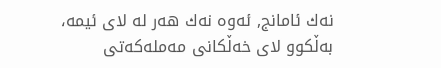نه‌ك ئامانج, ئه‌وه‌ نه‌ك هه‌ر له‌ لای ئیمه‌، به‌ڵكوو لای خه‌ڵكانی مه‌مله‌كه‌تی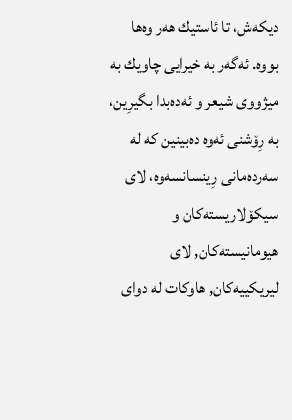دیكه‌ش، تا ئاستیك هه‌ر وه‌ها بووه‌. ئه‌گه‌ر به‌ خیرایی چاویك به‌ میژووی شیعر و ئه‌ده‌بدا بگیرِین، به‌ رِۆشنی ئه‌وه‌ ده‌بینین كه‌ له‌ سه‌رده‌مانی رِینسانسه‌وه‌، لای سیكۆلاریسته‌كان و هیومانیسته‌كان, لای لیریكییه‌كان, هاوكات له‌ دوای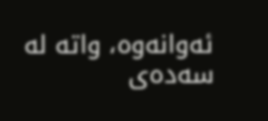ئه‌وانه‌وه‌، واته‌ له‌ سه‌ده‌ی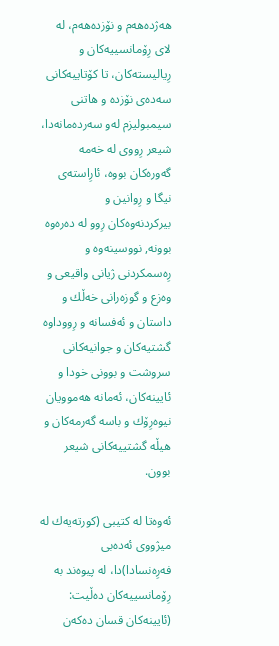هه‌ژده‌هه‌م و نۆزده‌هه‌م، له‌ لای رِۆمانسییه‌كان و رِیالیسته‌كان، تا كۆتاییه‌كانی سه‌ده‌ی نۆزده‌ و هاتنی سیمبولیزم له‌و سه‌رده‌مانه‌دا، شیعر رِووی له‌ خه‌مه‌ گه‌وره‌كان بووه‌، ئارِاسته‌ی نیگا و رِوانین و بیركردنه‌وه‌كان رِوو له‌ ده‌ره‌وه‌ بوونه‌, نووسینه‌وه‌ و رِه‌سمكردنی ژیانی واقیعی و وه‌زع و گوزه‌رانی خه‌ڵك و داستان و ئه‌فسانه‌ و رِووداوه‌ گشتیه‌كان و جوانیه‌كانی سروشت و بوونی خودا و ئایینه‌كان، ئه‌مانه‌ هه‌موویان نیوه‌رِۆك و باسه‌ گه‌رمه‌كان و هیڵه‌ گشتییه‌كانی شیعر بوون.

ئه‌وه‌تا له‌ كتیبی (كورته‌یه‌ك له‌ میژووی ئه‌ده‌بی فه‌رِه‌نسادا)دا، له‌ پیوه‌ند به‌ رِۆمانسییه‌كان ده‌ڵیت: (ئایینه‌كان قسان ده‌كه‌ن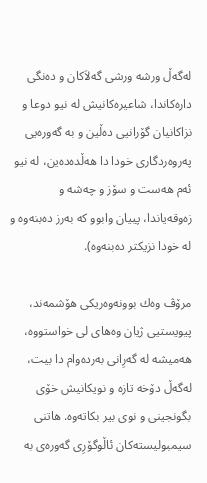له‌گه‌ڵ ورشه‌ ورشی گه‌لاَكان و ده‌نگی داره‌كاندا، شاعیره‌كانیش له‌ نیو دوعا و نزاكانیان گۆرانیی ده‌ڵین و به‌ گه‌وره‌یی په‌روه‌ردگاری خودا دا هه‌ڵده‌ده‌ین، له‌ نیو ئه‌م هه‌ست و سۆز و چه‌شه‌ و زه‌وقه‌یاندا، پییان وابوو كه‌‌ به‌رز ده‌بنه‌وه‌ و له‌ خودا نزیكتر ده‌بنه‌وه‌).

مرۆڤ وه‌ك بوونه‌وه‌ریكی هۆشمه‌ند، پیویستیی ژیان وه‌های لی خواستووه‌، هه‌میشه‌ له‌ گه‌رِانی به‌رده‌وام دا بیت، له‌گه‌ڵ دۆخه‌ تازه‌ و نویكانیش خۆی بگونجینی و نوی بیر بكاته‌وه‌. هاتنی سیمبولیسته‌كان ئاڵوگۆرِی گه‌وره‌ی به‌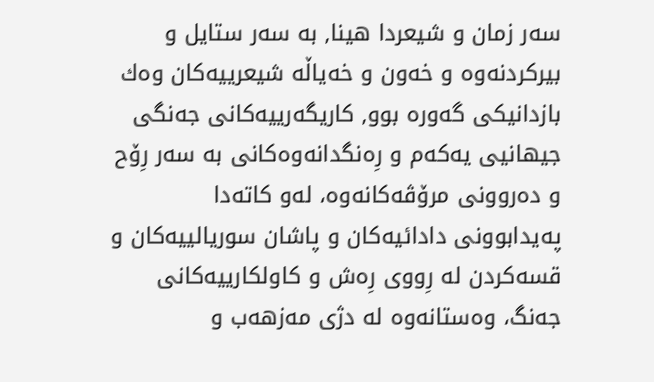سه‌ر زمان و شیعردا هینا, به‌ سه‌ر ستایل و بیركردنه‌وه‌ و خه‌ون و خه‌یاڵه‌ شیعرییه‌كان وه‌ك بازدانیكی گه‌وره‌ بوو, كاریگه‌رییه‌كانی جه‌نگی جیهانیی یه‌كه‌م و رِه‌نگدانه‌وه‌كانی به‌ سه‌ر رِۆح و ده‌روونی مرۆڤه‌كانه‌وه‌، له‌و كاته‌دا په‌یدابوونی دادائیه‌كان و پاشان سوریالییه‌كان و قسه‌كردن له‌ رِووی رِه‌ش و كاولكارییه‌كانی جه‌نگ، وه‌ستانه‌وه‌ له‌ دژی مه‌زهه‌ب و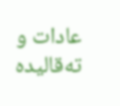عادات و ته‌قالیده‌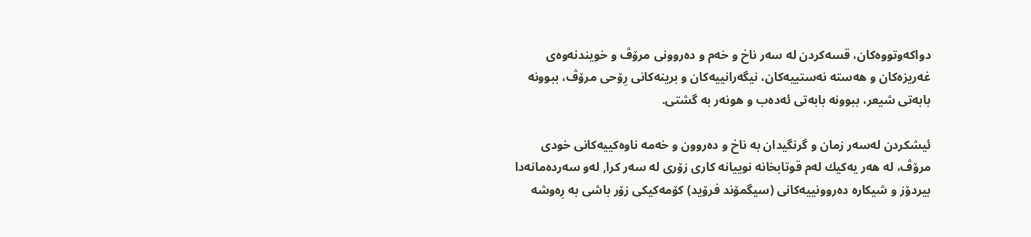دواكه‌وتووه‌كان، قسه‌كردن له‌ سه‌ر ناخ و خه‌م و ده‌روونی مرۆڤ و خویندنه‌وه‌ی غه‌ریزه‌كان و هه‌سته‌ نه‌ستییه‌كان، نیگه‌رانییه‌كان و برینه‌كانی رِۆحی مرۆڤ، ببوونه‌ بابه‌تی شیعر، ببوونه‌ بابه‌تی ئه‌ده‌ب و هونه‌ر به‌ گشتی.

ئیشكردن له‌سه‌ر زمان و گرنگیدان به‌ ناخ و ده‌روون و خه‌مه‌ ناوه‌كییه‌كانی خودی مرۆڤ، له‌ هه‌ر یه‌كیك له‌م قوتابخانه‌ نوییانه‌ كاری زۆری له‌ سه‌ر كرا, له‌و سه‌رده‌مانه‌دا بیردۆز و شیكاره‌ ده‌روونییه‌كانی (سیگمۆند فرۆید) كۆمه‌كیكی زۆر باشی به‌ رِه‌وشه‌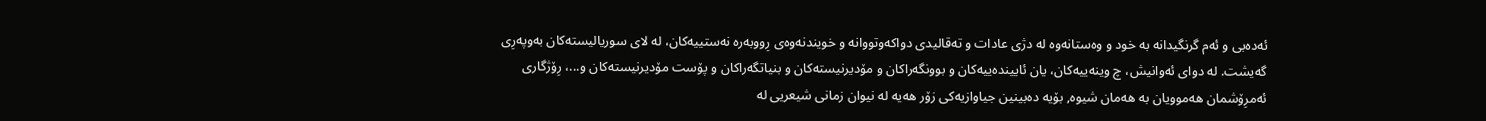ئه‌ده‌بی و ئه‌م گرنگیدانه‌ به‌ خود و وه‌ستانه‌وه‌ له‌ دژی عادات و ته‌قالیدی دواكه‌وتووانه‌ و خویندنه‌وه‌ی رِووبه‌ره‌ نه‌ستییه‌كان، له‌ لای سوریالیسته‌كان به‌وپه‌رِی گه‌یشت. له‌ دوای ئه‌وانیش، چ وینه‌ییه‌كان، یان ئایینده‌ییه‌كان و بوونگه‌راكان و مۆدیرنیسته‌كان و بنیاتگه‌راكان و پۆست مۆدیرنیسته‌كان و...، رِۆژگاری ئه‌مرِۆشمان هه‌موویان به‌ هه‌مان شیوه‌, بۆیه‌ ده‌بینین جیاوازیه‌كی زۆر هه‌یه‌ له‌ نیوان زمانی شیعریی له‌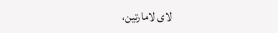لای لامارتین،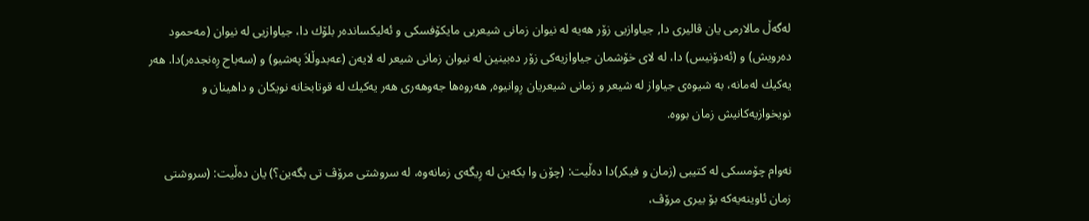له‌گه‌ڵ مالارمی یان ڤالیری دا, جیاوازیی زۆر هه‌یه‌ له‌ نیوان زمانی شیعریی مایكۆفسكی و ئه‌لیكسانده‌ر بلۆك دا، جیاوازیی له‌ نیوان (مه‌حمود ده‌رویش) و (ئه‌دۆنیس) دا، له‌ لای خۆشمان جیاوازیه‌كی زۆر ده‌بینین له‌ نیوان زمانی شیعر له‌ لایه‌ن (عه‌بدوڵلاَ په‌شیو) و (سه‌باح رِه‌نجده‌ر)دا. هه‌ر یه‌كیك له‌مانه‌، به‌ شیوه‌ی جیاواز له‌ شیعر و زمانی شیعریان رِوانیوه‌, هه‌روه‌ها جه‌وهه‌ری هه‌ر یه‌كیك له‌ قوتابخانه‌ نویكان و داهینان و نویخوازیه‌كانیش زمان بووه‌.

نه‌وام چۆمسكی له‌ كتیبی (زمان و فیكر)دا ده‌ڵیت: (چۆن وا بكه‌ین له‌ رِیگه‌ی زمانه‌وه‌، له‌ سروشتی مرۆڤ تی بگه‌ین؟) یان ده‌ڵیت: (سروشتی زمان ئاوینه‌یه‌كه‌ بۆ بیری مرۆڤ،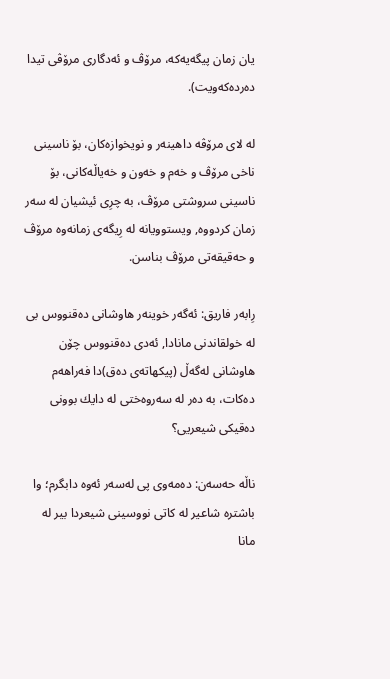یان زمان پیگه‌یه‌كه‌، مرۆڤ و ئه‌دگاری مرۆڤی تیدا ده‌رده‌كه‌ویت).

له‌ لای مرۆڤه‌ داهینه‌ر و نویخوازه‌كان، بۆ ناسینی ناخی مرۆڤ و خه‌م و خه‌ون و خه‌یاڵه‌كانی، بۆ ناسینی سروشتی مرۆڤ، به‌ چرِی ئیشیان له‌ سه‌ر زمان كردووه‌, ویستوویانه‌ له‌ رِیگه‌ی زمانه‌وه‌ مرۆڤ و حه‌قیقه‌تی مرۆڤ بناسن.

رِابه‌ر فاریق: ئه‌گه‌ر خوینه‌ر هاوشانی ده‌قنووس بی له‌ خولقاندنی مانادا, ئه‌دی ده‌قنووس چۆن هاوشانی له‌گه‌ڵ (پیكهاته‌ی ده‌ق)دا فه‌راهه‌م ده‌كات، به‌ ده‌ر له‌ سه‌روه‌ختی له‌ دایك بوونی ده‌قیكی شیعریی؟

ناڵه‌ حه‌سه‌ن: ده‌مه‌وی پی له‌سه‌ر ئه‌وه‌ دابگرم؛ وا باشتره‌ شاعیر له‌ كاتی نووسینی شیعردا بیر له‌ مانا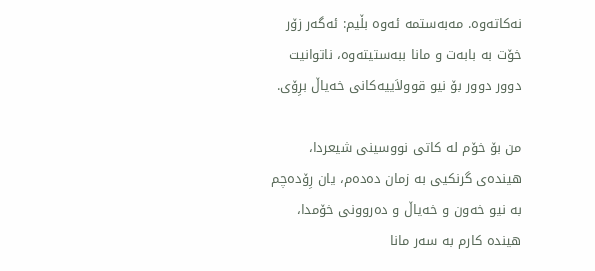نه‌كاته‌وه‌. مه‌به‌ستمه‌ ئه‌وه‌ بڵیم: ئه‌گه‌ر زۆر خۆت به‌ بابه‌ت و مانا ببه‌ستیته‌وه‌، ناتوانیت دوور دوور بۆ نیو قوولاَییه‌كانی خه‌یاڵ برِۆی.

من بۆ خۆم له‌ كاتی نووسینی شیعردا، هینده‌ی گرنكیی به‌ زمان ده‌ده‌م، یان رِۆده‌چم به‌ نیو خه‌ون و خه‌یاڵ و ده‌روونی خۆمدا، هینده‌ كارم به‌ سه‌ر مانا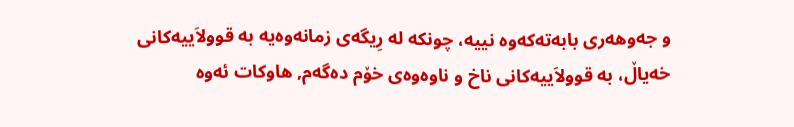و جه‌وهه‌ری بابه‌ته‌كه‌وه‌ نییه‌، چونكه‌ له‌ رِیگه‌ی زمانه‌وه‌یه‌ به‌ قوولاَییه‌كانی خه‌یاڵ، به‌ قوولاَییه‌كانی ناخ و ناوه‌وه‌ی خۆم ده‌گه‌م, هاوكات ئه‌وه‌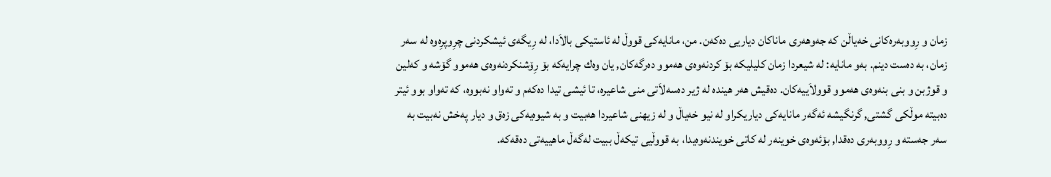زمان و رِووبه‌ره‌كانی خه‌یاڵن كه‌‌ جه‌وهه‌ری ماناكان دیاریی ده‌كه‌ن. من، مانایه‌كی قووڵ له‌ ئاستیكی بالاَدا، له‌ رِیگه‌ی ئیشكردنی چرِوپرِه‌وه‌ له‌ سه‌ر زمان، به‌ ده‌ست دینم. به‌و مانایه‌: له‌ شیعردا زمان كلیلیكه‌ بۆ كردنه‌وه‌ی هه‌موو ده‌رگه‌كان, یان وه‌ك چرایه‌كه‌ بۆ رِۆشنكردنه‌وه‌ی هه‌موو گۆشه‌ و كه‌لین و قوژبن و بنی بنه‌وه‌ی هه‌موو قوولاَییه‌كان. ده‌قیش هه‌ر هینده‌ له‌ ژیر ده‌سه‌لاَتی منی شاعیره‌، تا ئیشی تیدا ده‌كه‌م و ته‌واو نه‌بووه‌، كه‌ ته‌واو بوو ئیتر ده‌بیته‌ موڵكی گشتی, گرنگیشه‌ ئه‌گه‌ر مانایه‌كی دیاریكراو له‌ نیو خه‌یاڵ و له‌ زیهنی شاعیردا هه‌بیت و به‌ شیوه‌یه‌كی زه‌ق و دیار په‌خش نه‌بیت به‌ سه‌ر جه‌سته‌ و رِووبه‌ری ده‌قدا, بۆئه‌وه‌ی خوینه‌ر له‌ كاتی خویندنه‌وه‌یدا، به‌ قووڵیی تیكه‌ڵ ببیت له‌گه‌ڵ ماهییه‌تی ده‌قه‌كه‌.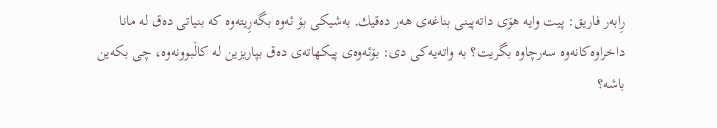رِابه‌ر فاریق: پیت وایه‌ هۆی داته‌پینی بناغه‌ی هه‌ر ده‌قیك, به‌شیكی بۆ ئه‌وه‌ بگه‌رِیته‌وه‌ كه‌ بنیاتی ده‌ق له‌ مانا داخراوه‌كانه‌وه‌ سه‌رچاوه‌ بگریت؟ به‌ واته‌یه‌كی دی: بۆئه‌وه‌ی پیكهاته‌ی ده‌ق بپاریزین له‌ كاڵبوونه‌‌وه‌‌، چی بكه‌ین باشه‌؟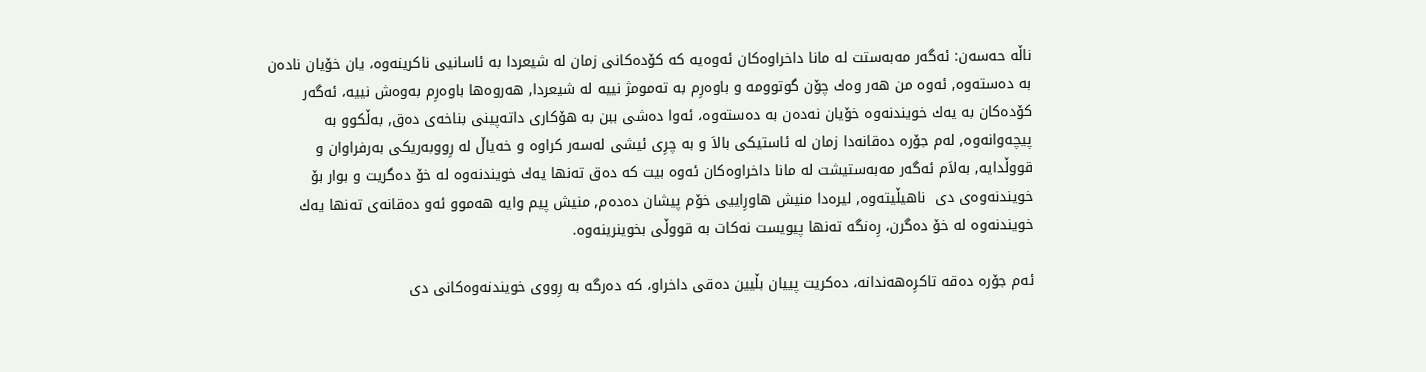ناڵه‌ حه‌سه‌ن: ئه‌گه‌ر مه‌به‌ستت له‌ مانا داخراوه‌كان ئه‌وه‌یه‌ كه‌ كۆده‌كانی زمان له‌ شیعردا به‌ ئاسانیی ناكرینه‌وه‌، یان خۆیان ناده‌ن به‌ ده‌سته‌وه‌, ئه‌وه‌ من هه‌ر وه‌ك چۆن گوتوومه‌ و باوه‌رِم به‌ ته‌مومژ نییه‌ له‌ شیعردا, هه‌روه‌ها باوه‌رِم به‌وه‌ش نییه‌، ئه‌گه‌ر كۆده‌كان به‌ یه‌ك خویندنه‌وه‌ خۆیان نه‌ده‌ن به‌ ده‌سته‌وه‌، ئه‌وا ده‌شی ببن به‌ هۆكاری داته‌پینی بناخه‌ی ده‌ق, به‌ڵكوو به‌ پیچه‌وانه‌وه‌, له‌م جۆره‌ ده‌قانه‌دا زمان له‌ ئاستیكی بالاَ و به‌ چرِی ئیشی له‌سه‌ر كراوه‌ و خه‌یاڵ له‌ رِووبه‌ریكی به‌رفراوان و قووڵدایه‌, به‌لاَم ئه‌گه‌ر مه‌به‌ستیشت له‌ مانا داخراوه‌كان ئه‌وه‌ بیت كه‌ ده‌ق ته‌نها یه‌ك خویندنه‌وه‌ له‌ خۆ ده‌گریت و بوار بۆ خویندنه‌وه‌ی دی  ناهیڵیته‌وه‌, لیره‌دا منیش هاورِاییی خۆم پیشان ده‌ده‌م, منیش پیم وایه‌ هه‌موو ئه‌و ده‌قانه‌ی ته‌نها یه‌ك خویندنه‌وه‌ له‌ خۆ ده‌گرن، رِه‌نگه‌ ته‌نها پیویست نه‌كات به‌ قووڵی بخوینرینه‌وه‌.

ئه‌م جۆره‌ ده‌قه‌ تاكرِه‌هه‌ندانه‌، ده‌كریت پییان بڵیین ده‌قی داخراو، كه‌ ده‌رگه‌ به‌ رِووی خویندنه‌وه‌كانی دی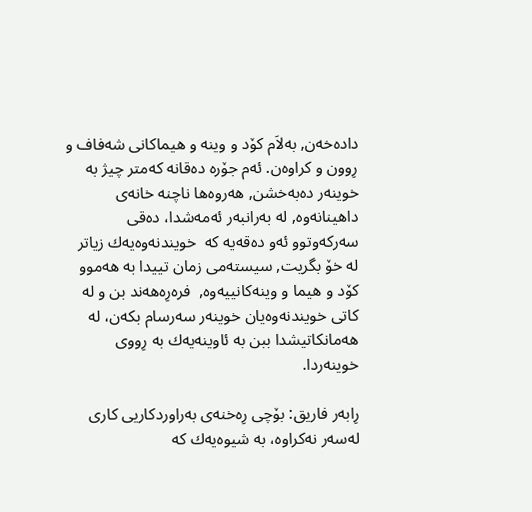داده‌خه‌ن, به‌لاَم كۆد و وینه‌ و هیماكانی شه‌فاف و رِوون و كراوه‌ن. ئه‌م جۆره‌ ده‌قانه‌ كه‌متر چیژ به‌ خوینه‌ر ده‌به‌خشن, هه‌روه‌ها ناچنه‌ خانه‌ی داهینانه‌وه‌, له‌ به‌رانبه‌ر ئه‌مه‌شدا، ده‌قی سه‌ركه‌وتوو ئه‌و ده‌قه‌یه‌ كه‌  خویندنه‌وه‌یه‌ك زیاتر له‌ خۆ بگریت, سیسته‌می زمان تییدا به‌ هه‌موو كۆد و هیما و وینه‌كانییه‌وه‌,  فره‌رِه‌هه‌ند بن و له‌ كاتی خویندنه‌وه‌یان خوینه‌ر سه‌رسام بكه‌ن، له‌ هه‌مانكاتیشدا ببن به‌ ئاوینه‌یه‌ك به‌ رِووی خوینه‌ردا.

رِابه‌ر فاریق: بۆچی رِه‌خنه‌ی به‌راوردكاریی كاری له‌سه‌ر نه‌كراوه‌، به‌ شیوه‌یه‌ك كه‌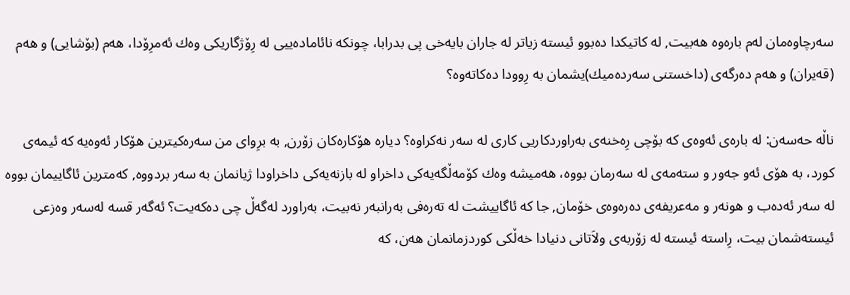سه‌رچاوه‌مان له‌م باره‌وه‌ هه‌بیت, له‌ كاتیكدا ده‌بوو ئیسته‌ زیاتر له‌ جاران بایه‌خی پی بدرابا، چونكه‌ نائاماده‌ییی له‌ رِۆژگاریكی وه‌ك ئه‌مرِۆدا، هه‌م (بۆشایی) و هه‌م (قه‌یران) و هه‌م ده‌رگه‌ی (داخستنی سه‌رده‌میك)یشمان به‌ رِوودا ده‌كاته‌وه‌؟

ناڵه‌ حه‌سه‌ن: له‌ باره‌ی ئه‌وه‌ی كه‌ بۆچی رِه‌خنه‌ی به‌راوردكاریی كاری له‌ سه‌ر نه‌كراوه‌؟ دیاره‌ هۆكاره‌كان زۆرن, به‌ برِوای من سه‌ره‌كیترین هۆكار ئه‌وه‌یه‌ كه‌ ئیمه‌ی كورد، به‌ هۆی ئه‌و جه‌ور و سته‌مه‌ی له‌ سه‌رمان بووه‌، هه‌میشه‌ وه‌ك كۆمه‌ڵگه‌یه‌كی داخراو له‌ بازنه‌یه‌كی داخراودا ژیانمان به‌ سه‌ر بردووه‌, كه‌مترین ئاگاییمان بووه‌ له‌ سه‌ر ئه‌ده‌ب و هونه‌ر و مه‌عریفه‌ی ده‌ره‌وه‌ی خۆمان, جا كه‌ ئاگاییشت له‌ ته‌ره‌فی به‌رانبه‌ر نه‌بیت، به‌راورد له‌گه‌ڵ چی ده‌كه‌یت؟ ئه‌گه‌ر قسه‌ له‌سه‌ر وه‌زعی ئیسته‌شمان بیت، رِاسته‌ ئیسته‌ له‌ زۆربه‌ی ولاَتانی دنیادا خه‌ڵكی كوردزمانمان هه‌ن، كه‌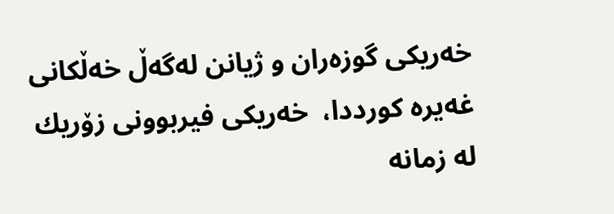خه‌ریكی گوزه‌ران و ژیانن له‌گه‌ڵ خه‌ڵكانی غه‌یره‌ كورددا،  خه‌ریكی فیربوونی زۆریك له‌ زمانه‌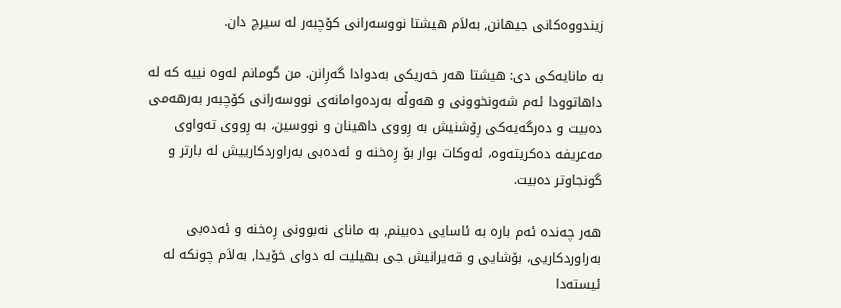زیندووه‌كانی جیهانن, به‌لاَم هیشتا نووسه‌رانی كۆچبه‌ر له‌ سیرچ دان.

به‌ مانایه‌كی دی: هیشتا هه‌ر خه‌ریكی به‌دوادا گه‌رِانن. من گومانم له‌وه‌ نییه‌ كه‌ له‌ داهاتوودا ئه‌م شه‌ونخوونی و هه‌وڵه‌ به‌رده‌وامانه‌ی نووسه‌رانی كۆچبه‌ر به‌رهه‌می ده‌بیت و ده‌رگه‌یه‌كی رِۆشنیش به‌ رِووی داهینان و نووسین، به‌ رِووی ته‌واوی مه‌عریفه‌ ده‌كریته‌وه‌، ئه‌وكات بوار بۆ رِه‌خنه‌ و ئه‌ده‌بی به‌راوردكارییش له‌ بارتر و گونجاوتر ده‌بیت.

هه‌ر چه‌نده‌ ئه‌م باره‌ به‌ ئاسایی ده‌بینم, به‌ مانای نه‌بوونی رِه‌خنه‌ و ئه‌ده‌بی به‌راوردكاریی، بۆشایی و قه‌یرانیش جی بهیلیت له‌ دوای خۆیدا, به‌لاَم چونكه‌ له‌ ئیسته‌دا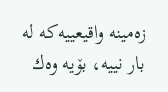زه‌مینه‌ واقیعییه‌كه‌ له‌ بار نییه‌، بۆیه‌ وه‌ك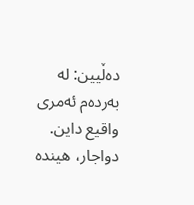ده‌ڵیین: له‌ به‌رده‌م ئه‌مری واقیع داین. دواجار، هینده‌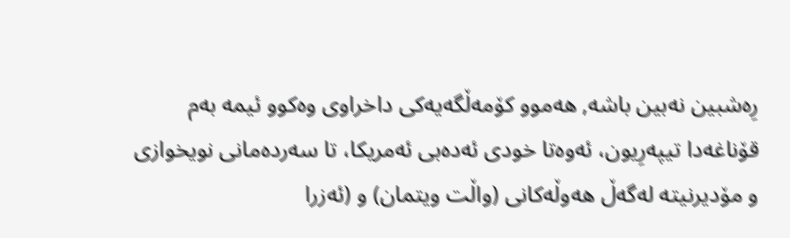رِه‌شبین نه‌بین باشه‌, هه‌موو كۆمه‌ڵگه‌یه‌كی داخراوی وه‌كوو ئیمه‌ به‌م قۆناغه‌دا تیپه‌رِیون، ئه‌وه‌تا خودی ئه‌ده‌بی ئه‌مریكا، تا سه‌رده‌مانی نویخوازی و مۆدیرنیته‌ له‌گه‌ڵ هه‌وڵه‌كانی (واڵت ویتمان) و (ئه‌زرا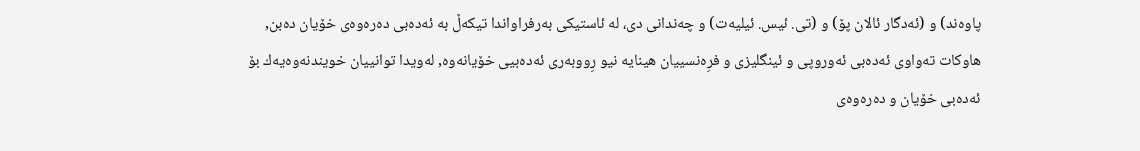پاوه‌ند) و (ئه‌دگار ئالان پۆ) و (تی. ئیس. ئیلیه‌ت) و چه‌ندانی دی، له‌ ئاستیكی به‌رفراواندا تیكه‌ڵ به‌ ئه‌ده‌بی ده‌ره‌وه‌ی خۆیان ده‌بن, هاوكات ته‌واوی ئه‌ده‌بی ئه‌وروپی و ئینگلیزی و فرِه‌نسییان هینایه‌ نیو رِووبه‌ری ئه‌ده‌بیی خۆیانه‌وه‌, له‌ویدا توانییان خویندنه‌وه‌یه‌ك بۆ ئه‌ده‌بی خۆیان و ده‌ره‌وه‌ی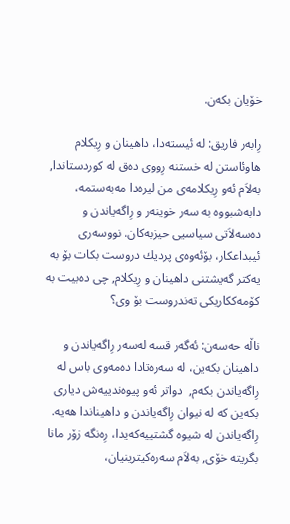خۆیان بكه‌ن.

رِابه‌ر فاریق: له‌ ئیسته‌دا، داهینان و رِیكلام هاوئاستن له‌ خستنه‌ رِووی ده‌ق له‌ كوردستاندا, به‌لاَم ئه‌و رِیكلامه‌ی من لیره‌دا مه‌به‌ستمه‌، دابه‌شبووه‌ به‌ سه‌ر خوینه‌ر و رِاگه‌یاندن و ده‌سه‌لاَتی سیاسیی حیزبه‌كان. نووسه‌ری ئیبداعكار، بۆئه‌وه‌ی پردیك دروست بكات بۆ به‌ یه‌كتر گه‌یشتنی داهینان و رِیكلام, چی ده‌بیت به‌ كۆمه‌ككاریكی ته‌ندروست بۆ وی؟

ناڵه‌ حه‌سه‌ن: ئه‌گه‌ر قسه‌ له‌سه‌ر رِاگه‌یاندن و داهینان بكه‌ین، له‌ سه‌ره‌تادا ده‌مه‌وی باس له‌ رِاگه‌یاندن بكه‌م,  دواتر ئه‌و پیوه‌ندییه‌ش دیاری بكه‌ین كه‌ له‌ نیوان رِاگه‌یاندن و داهیناندا هه‌یه‌. رِاگه‌یاندن له‌ شیوه‌ گشتییه‌كه‌یدا، رِه‌نگه‌ زۆر مانا بگریته‌ خۆی, به‌لاَم سه‌ره‌كیترینیان،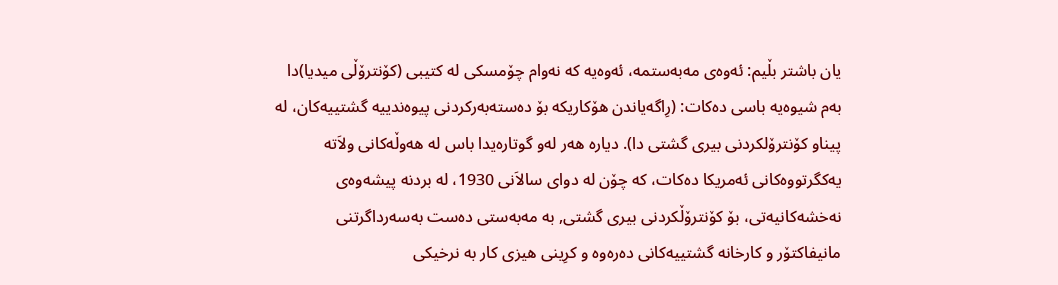یان باشتر بڵیم: ئه‌وه‌ی مه‌به‌ستمه‌، ئه‌وه‌یه‌ كه‌ نه‌وام چۆمسكی له‌ كتیبی (كۆنترۆڵی میدیا)دا به‌م شیوه‌یه‌ باسی ده‌كات: (رِاگه‌یاندن هۆكاریكه‌ بۆ ده‌سته‌به‌ركردنی پیوه‌ندییه‌ گشتییه‌كان، له‌ پیناو كۆنترۆلكردنی بیری گشتی دا). دیاره‌ هه‌ر له‌و گوتاره‌یدا باس له‌ هه‌وڵه‌كانی ولاَته‌ یه‌كگرتووه‌كانی ئه‌مریكا ده‌كات، كه‌ چۆن له‌ دوای سالاَنی 1930، له‌ بردنه‌ پیشه‌وه‌ی نه‌خشه‌كانیه‌تی، بۆ كۆنترۆڵكردنی بیری گشتی, به‌ مه‌به‌ستی ده‌ست به‌سه‌رداگرتنی مانیفاكتۆر و كارخانه‌ گشتییه‌كانی ده‌ره‌وه‌ و كرِینی هیزی كار به‌ نرخیكی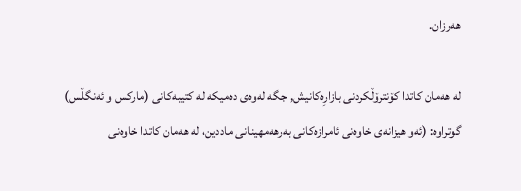هه‌رزان.

له‌ هه‌مان كاتدا كۆنترۆڵكردنی بازارِه‌كانیش, جگه‌ له‌وه‌ی ده‌میكه‌ له‌ كتیبه‌كانی (ماركس و ئه‌نگڵس) گوتراوه‌: (ئه‌و هیزانه‌ی خاوه‌نی ئامرازه‌كانی به‌رهه‌مهینانی ماددین، له‌ هه‌مان كاتدا خاوه‌نی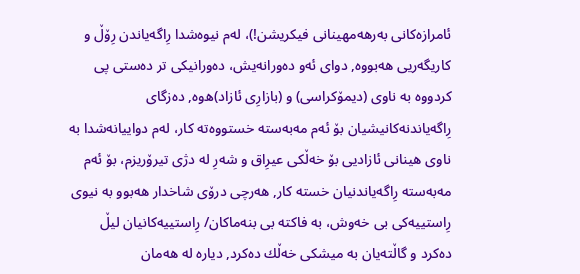ئامرازه‌كانی به‌رهه‌مهینانی فیكریشن!)، له‌م نیوه‌شدا رِاگه‌یاندن رِۆڵ و كاریگه‌ریی هه‌بووه‌, دوای ئه‌و ده‌ورانه‌یش، ده‌ورانیكی تر ده‌ستی پی كردووه‌ به‌ ناوی (دیمۆكراسی) و (بازارِی ئازاد)ه‌وه‌, ده‌زگای رِاگه‌یاندنه‌كانیشیان بۆ ئه‌م مه‌به‌سته‌ خستووه‌ته‌ كار، له‌م دواییانه‌شدا به‌ ناوی هینانی ئازادیی بۆ خه‌ڵكی عیرِاق و شه‌رِ له‌ دژی تیرۆریزم، بۆ ئه‌م مه‌به‌سته‌ رِاگه‌یاندنیان خسته‌ كار, هه‌رچی درۆی شاخدار هه‌بوو به‌ نیوی رِاستییه‌كی بی خه‌وش، به‌ فاكته‌ بی بنه‌ماكان/ رِاستییه‌كانیان لیڵ ده‌كرد و گاڵته‌یان به‌ میشكی خه‌ڵك ده‌كرد, دیاره‌ له‌ هه‌مان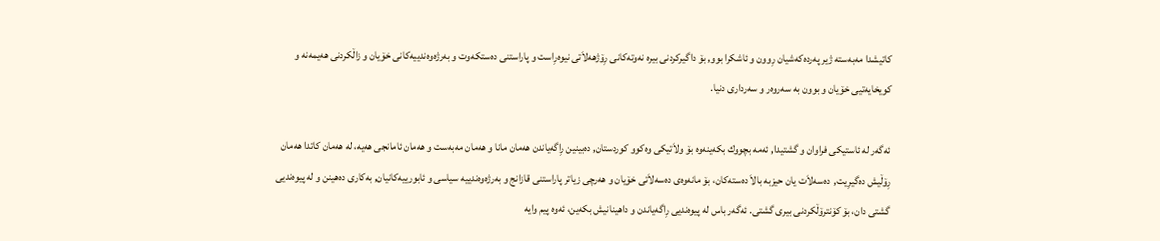كاتیشدا مه‌به‌سته‌ ژیر په‌رده‌كه‌شیان رِوون و ئاشكرا بوو, بۆ داگیركردنی بیره‌ نه‌وته‌كانی رِۆژهه‌لاَتی نیوه‌رِاست و پاراستنی ده‌ستكه‌وت و به‌رژه‌وه‌ندییه‌كانی خۆیان و زاڵكردنی هه‌یمه‌نه‌ و كویخایه‌تیی خۆیان و بوون به‌ سه‌روه‌ر و سه‌رداری دنیا.

ئه‌گه‌ر له‌ ئاستیكی فراوان و گشتیدا, ئه‌مه‌ بچووك بكه‌ینه‌وه‌ بۆ ولاَتیكی وه‌كوو كوردستان, ده‌بینین رِاگه‌یاندن هه‌مان مانا و هه‌مان مه‌به‌ست و هه‌مان ئامانجی هه‌یه‌، له‌ هه‌مان كاتدا هه‌مان رِۆڵیش ده‌گیرِیت,  ده‌سه‌لاَت یان حیزبه‌ بالاَ ده‌سته‌كان، بۆ مانه‌وه‌ی ده‌سه‌لاَتی خۆیان و هه‌رچی زیاتر پاراستنی قازانج و به‌رژه‌وه‌ندییه‌ سیاسی و ئابورییه‌كانیان, به‌كاری ده‌هینن و له‌ پیوه‌ندیی گشتی دان، بۆ كۆنترۆڵكردنی بیری گشتی. ئه‌گه‌ر باس له‌ پیوه‌ندیی رِاگه‌یاندن و داهینانیش بكه‌ین، ئه‌وه‌ پیم وایه‌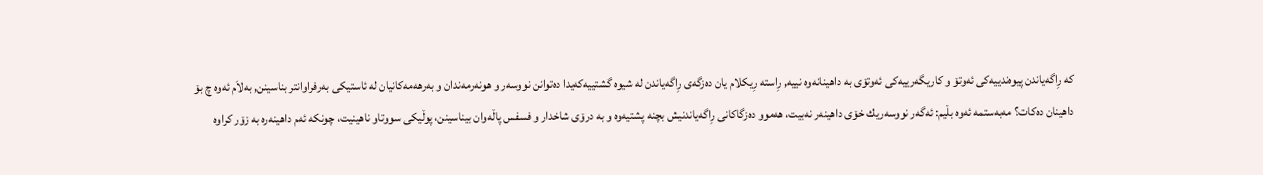كه‌ رِاگه‌یاندن پیوه‌ندییه‌كی ئه‌وتۆ و كاریگه‌رییه‌كی ئه‌وتۆی به‌ داهینانه‌وه‌ نییه‌, رِاسته‌ رِیكلام یان ده‌زگه‌ی رِاگه‌یاندن له‌ شیوه‌ گشتییه‌كه‌یدا ده‌توانن نووسه‌ر و هونه‌رمه‌ندان و به‌رهه‌مه‌كانیان له‌ ئاستیكی به‌رفراوانتر بناسینن, به‌لاَم ئه‌وه‌ چ بۆ داهینان ده‌كات؟ مه‌به‌ستمه‌ ئه‌وه‌ بڵیم: ئه‌گه‌ر نووسه‌ریك خۆی داهینه‌ر نه‌بیت، هه‌موو ده‌زگاكانی رِاگه‌یاندنیش بچنه‌ پشتیه‌وه‌ و به‌ درۆی شاخدار و فسفس پاڵه‌وان بیناسینن، پوڵیكی سووتاو ناهینیت، چونكه‌ ئه‌م داهینه‌ره‌ به‌ زۆر كراوه‌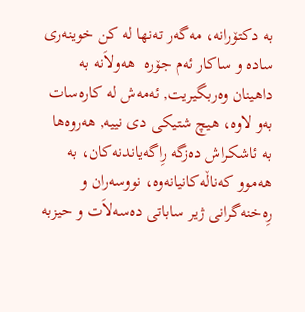به‌ دكتۆرانه‌، مه‌گه‌ر ته‌نها له‌ كن خوینه‌ری ساده‌ و ساكار ئه‌م جۆره‌  هه‌ولاَنه‌ به‌ داهینان وه‌ربگیریت, ئه‌مه‌ش له‌ كاره‌سات به‌و لاوه‌، هیچ شتیكی دی نییه‌, هه‌روه‌ها به‌ ئاشكراش ده‌زگه‌ رِاگه‌یاندنه‌كان، به‌ هه‌موو كه‌ناڵه‌كانیانه‌وه‌، نووسه‌ران و رِه‌خنه‌گرانی ژیر ساباتی ده‌سه‌لاَت و حیزبه‌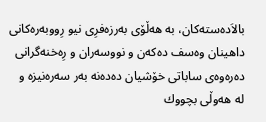بالاَده‌سته‌كان، به‌ هه‌ڵۆی به‌رزه‌فرِی نیو رِووبه‌ره‌كانی داهینان وه‌سف ده‌كه‌ن و نووسه‌ران و رِه‌خنه‌گرانی ده‌ره‌وه‌ی ساباتی خۆشیان ده‌ده‌نه‌ به‌ر سه‌ره‌نیزه‌ و له‌ هه‌وڵی بچووك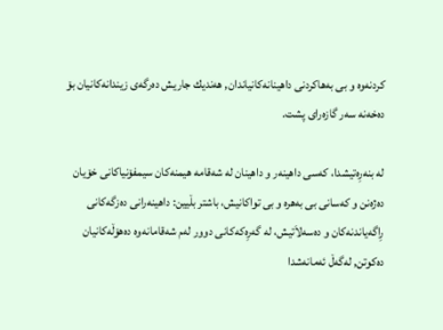كردنه‌وه‌ و بی به‌هاكردنی داهینانه‌كانیاندان, هه‌ندیك جاریش ده‌رگه‌ی زیندانه‌كانیان بۆ ده‌خه‌نه‌ سه‌ر گازه‌رای پشت.

له‌ بنه‌رِه‌تیشدا، كه‌سی داهینه‌ر و داهینان له‌ شه‌قامه‌ هیمنه‌كان سیمفۆنیاكانی خۆیان ده‌ژه‌نن و كه‌سانی بی به‌هره‌ و بی تواكانیش، باشتر بڵیین: داهینه‌رانی ده‌زگه‌كانی رِاگه‌یاندنه‌كان و ده‌سه‌لاَتیش، له‌ گه‌رِه‌كه‌كانی دوور له‌م شه‌قامانه‌وه‌ ده‌هۆڵه‌كانیان ده‌كوتن, له‌گه‌ڵ ئه‌مانه‌شدا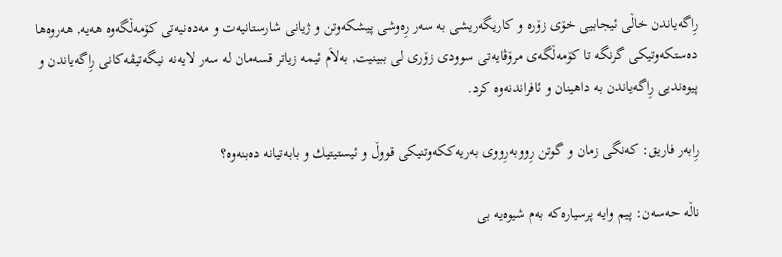رِاگه‌یاندن خاڵی ئیجابیی خۆی زۆره‌ و كاریگه‌ریشی به‌ سه‌ر رِه‌وشی پیشكه‌وتن و ژیانی شارستانیه‌ت و مه‌ده‌نیه‌تی كۆمه‌ڵگه‌وه‌ هه‌یه‌, هه‌روه‌ها  ده‌ستكه‌وتیكی گرنگه‌ تا كۆمه‌ڵگه‌ی مرۆڤایه‌تی سوودی زۆری لی ببینیت, به‌لاَم ئیمه‌ زیاتر قسه‌مان له‌ سه‌ر لایه‌نه‌ نیگه‌تیڤه‌كانی رِاگه‌یاندن و پیوه‌ندیی رِاگه‌یاندن به‌ داهینان و ئافراندنه‌وه‌ كرد.

رِابه‌ر فاریق: كه‌نگی زمان و گوتن رِووبه‌رِووی به‌ریه‌ككه‌وتنیكی قووڵ و ئیستیتیك و بابه‌تیانه‌ ده‌بنه‌وه‌؟

ناڵه‌ حه‌سه‌ن: پیم وایه‌ پرسیاره‌كه‌ به‌م شیوه‌یه‌ بی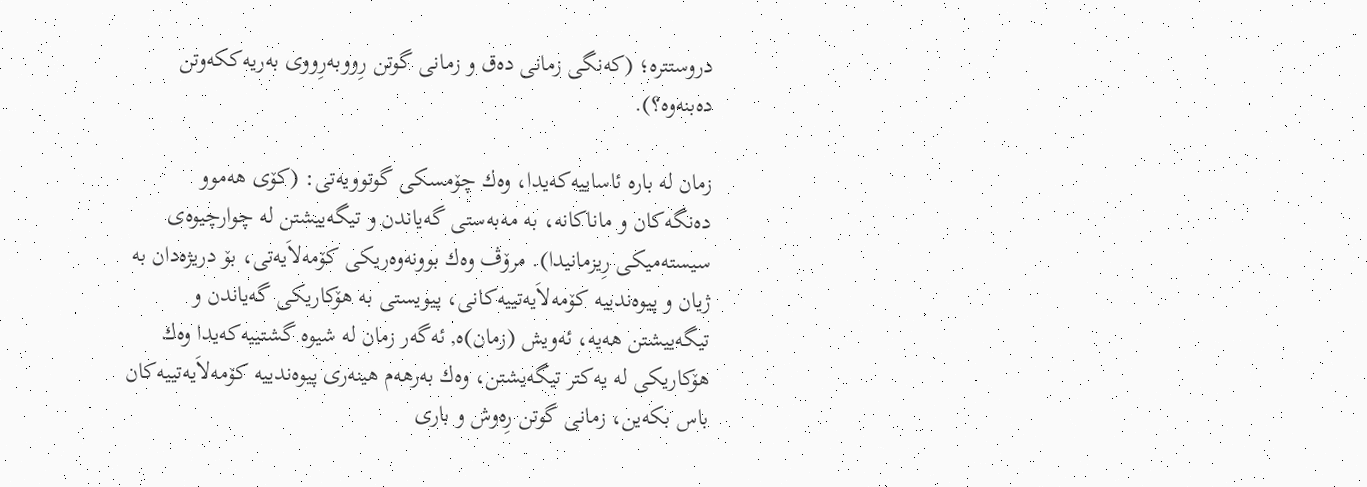دروستتره‌؛ (كه‌نگی زمانی ده‌ق و زمانی گوتن رِووبه‌رِووی به‌ریه‌ككه‌وتن ده‌بنه‌وه‌؟).

زمان له‌ باره‌ ئاساییه‌كه‌یدا، وه‌ك چۆمسكی گوتوویه‌تی: (كۆی هه‌موو ده‌نگه‌كان و ماناكانه‌، به‌ مه‌به‌ستی گه‌یاندن و تیگه‌ییشتن له‌ چوارچیوه‌ی سیسته‌میكی رِیزمانیدا). مرۆڤ وه‌ك بوونه‌وه‌ریكی كۆمه‌لاَیه‌تی، بۆ دریژه‌دان به‌ ژیان و پیوه‌ندییه‌ كۆمه‌لاَیه‌تییه‌كانی، پیویستی به‌ هۆكاریكی گه‌یاندن و تیگه‌ییشتن هه‌یه‌، ئه‌ویش (زمان)ه‌, ئه‌گه‌ر زمان له‌ شیوه‌ گشتییه‌كه‌یدا وه‌ك هۆكاریكی له‌ یه‌كتر تیگه‌یشتن، وه‌ك به‌رهه‌م هینه‌ری پیوه‌ندییه‌ كۆمه‌لاَیه‌تییه‌كان باس بكه‌ین، زمانی گوتن رِه‌وش و باری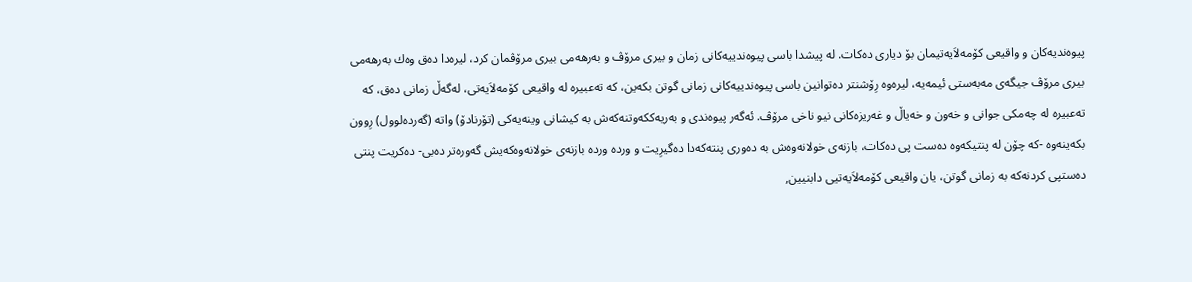پیوه‌ندیه‌كان و واقیعی كۆمه‌لاَیه‌تیمان بۆ دیاری ده‌‌كات. له‌ پیشدا باسی پیوه‌ندییه‌كانی زمان و بیری مرۆڤ و به‌رهه‌می بیری مرۆڤمان كرد، لیره‌دا ده‌ق وه‌ك به‌رهه‌می بیری مرۆڤ جیگه‌ی مه‌به‌ستی ئیمه‌یه‌، لیره‌وه‌ رِۆشنتر ده‌توانین باسی پیوه‌ندییه‌كانی زمانی گوتن بكه‌ین، كه‌ ته‌عبیره‌ له‌ واقیعی كۆمه‌لاَیه‌تی، له‌گه‌ڵ زمانی ده‌ق، كه‌ ته‌عبیره‌ له‌ چه‌مكی جوانی و خه‌ون و خه‌یاڵ و غه‌ریزه‌كانی نیو ناخی مرۆڤ. ئه‌گه‌ر پیوه‌ندی و به‌ریه‌ككه‌وتنه‌كه‌ش به‌ كیشانی وینه‌یه‌كی (تۆرنادۆ) واته‌ (گه‌رده‌لوول) رِوون بكه‌ینه‌وه‌ -كه‌ چۆن له‌ پنتیكه‌وه‌ ده‌ست پی ده‌كات، بازنه‌ی خولانه‌وه‌ش به‌ ده‌وری پنته‌كه‌دا ده‌گیرِیت و ورده‌ ورده‌ بازنه‌ی خولانه‌وه‌كه‌یش گه‌وره‌تر ده‌بی- ده‌كریت پنتی ده‌ستپی كردنه‌كه‌ به‌ زمانی گوتن، یان واقیعی كۆمه‌لاَیه‌تیی دابنیین,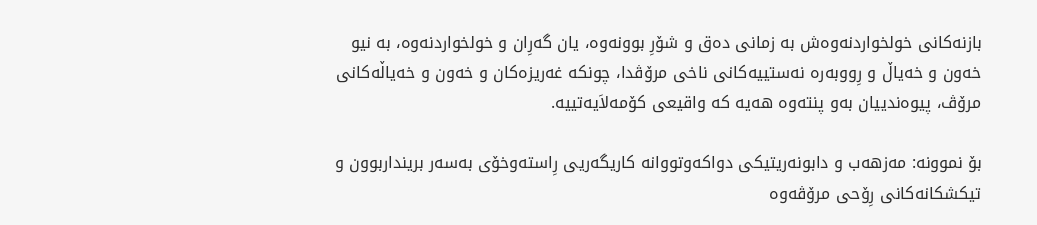بازنه‌كانی خولخواردنه‌وه‌ش به‌ زمانی ده‌ق و شۆرِ بوونه‌وه‌، یان گه‌رِان و خولخواردنه‌وه‌، به‌ نیو خه‌ون و خه‌یاڵ و رِووبه‌ره‌ نه‌ستییه‌كانی ناخی مرۆڤدا، چونكه‌ غه‌ریزه‌كان و خه‌ون و خه‌یاڵه‌كانی مرۆڤ، پیوه‌ندییان به‌و پنته‌وه‌ هه‌یه‌ كه‌ واقیعی كۆمه‌لاَیه‌تییه‌.

بۆ نموونه‌: مه‌زهه‌ب و دابونه‌ریتیكی دواكه‌وتووانه‌ كاریگه‌ریی رِاسته‌وخۆی به‌سه‌ر برینداربوون و تیكشكانه‌كانی رِۆحی مرۆڤه‌وه‌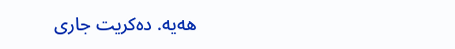هه‌یه‌. ده‌كریت جاری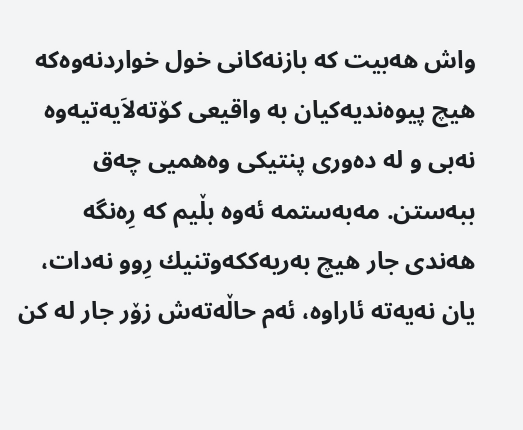واش هه‌بیت كه‌ بازنه‌كانی خول خواردنه‌وه‌كه‌ هیچ پیوه‌ندیه‌كیان به‌ واقیعی كۆته‌لاَیه‌تیه‌وه‌ نه‌بی و له‌ ده‌وری پنتیكی وه‌همیی چه‌ق ببه‌ستن. مه‌به‌ستمه‌ ئه‌وه‌ بڵیم كه‌ رِه‌نگه‌ هه‌ندی جار هیچ به‌ریه‌ككه‌وتنیك رِوو نه‌دات، یان نه‌یه‌ته‌ ئاراوه‌، ئه‌م حاڵه‌ته‌ش زۆر جار له‌ كن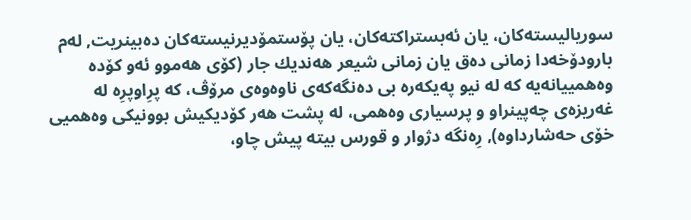سوریالیسته‌كان، یان ئه‌بستراكته‌كان، یان پۆستمۆدیرنیسته‌كان ده‌بینریت, له‌م بارودۆخه‌دا زمانی ده‌ق یان زمانی شیعر هه‌ندیك جار (كۆی هه‌موو ئه‌و كۆده‌ وه‌همییانه‌یه‌ كه‌ له‌ نیو په‌یكه‌ره‌ بی ده‌نگه‌كه‌ی ناوه‌وه‌ی مرۆڤ، كه‌ پرِاوپرِه‌ له‌ غه‌ریزه‌ی چه‌پینراو و پرسیاری وه‌همی، له‌ پشت هه‌ر كۆدیكیش بوونیكی وه‌همیی خۆی حه‌شارداوه‌), رِه‌نگه‌ دژوار و قورس بیته‌ پیش چاو،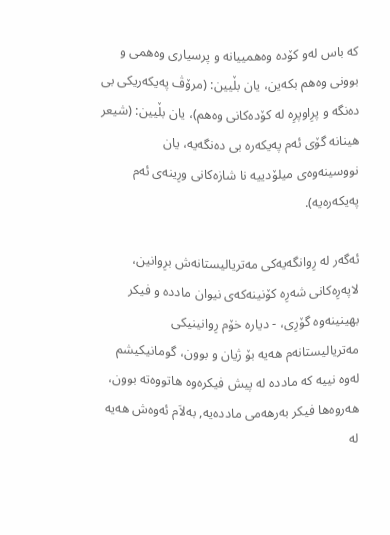كه‌ باس له‌و كۆده‌ وه‌همییانه‌ و پرسیاری وه‌همی و بوونی وه‌هم بكه‌ین، یان بڵیین: (مرۆڤ په‌یكه‌ریكی بی ده‌نگه‌ و پرِاوپرِه‌ له‌ كۆده‌كانی وه‌هم)، یان بڵیین: (شیعر هینانه‌ گۆی ئه‌م په‌یكه‌ره‌ بی ده‌نگه‌یه‌، یان نووسینه‌وه‌ی میلۆدییه‌ نا شازه‌كانی ورِینه‌ی ئه‌م په‌یكه‌ره‌یه‌).

ئه‌گه‌ر له‌ رِوانگه‌یه‌كی مه‌تریالیستانه‌ش برِوانین، لاپه‌رِه‌كانی شه‌رِه‌ كۆنینه‌كه‌ی نیوان مادده‌ و فیكر بهینینه‌وه‌ گۆرِی، - دیاره‌ خۆم رِوانینیكی مه‌تریالیستانه‌م هه‌یه‌ بۆ ژیان و بوون، گومانیكیشم له‌وه‌ نییه‌ كه‌ مادده‌ له‌ پیش فیكره‌وه‌ هاتووه‌ته‌ بوون، هه‌روه‌ها فیكر به‌رهه‌می مادده‌یه‌, به‌لاَم ئه‌وه‌ش هه‌یه‌ له‌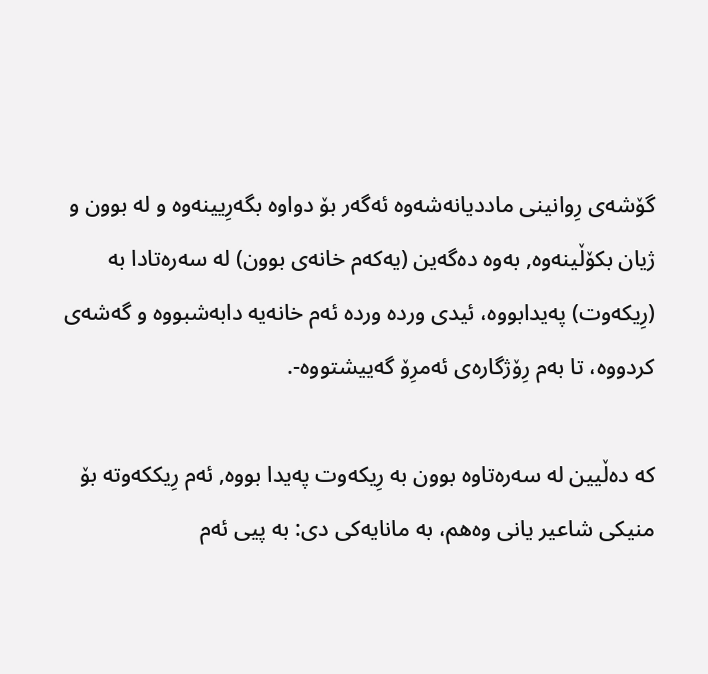گۆشه‌ی رِوانینی ماددیانه‌شه‌وه‌ ئه‌گه‌ر بۆ دواوه‌ بگه‌رِیینه‌وه‌ و له‌ بوون و ژیان بكۆڵینه‌وه‌, به‌وه‌ ده‌گه‌ین (یه‌كه‌م خانه‌ی بوون) له‌ سه‌ره‌تادا به‌ (رِیكه‌وت) په‌یدابووه‌، ئیدی ورده‌ ورده‌ ئه‌م خانه‌یه‌ دابه‌شبووه‌ و گه‌شه‌ی كردووه‌، تا به‌م رِۆژگاره‌ی ئه‌مرِۆ گه‌ییشتووه‌-.

كه‌ ده‌ڵیین له‌ سه‌ره‌تاوه‌ بوون به‌ رِیكه‌وت په‌یدا بووه‌, ئه‌م رِیككه‌وته‌ بۆ منیكی شاعیر یانی وه‌هم، به‌ مانایه‌كی دی: به‌ پیی ئه‌م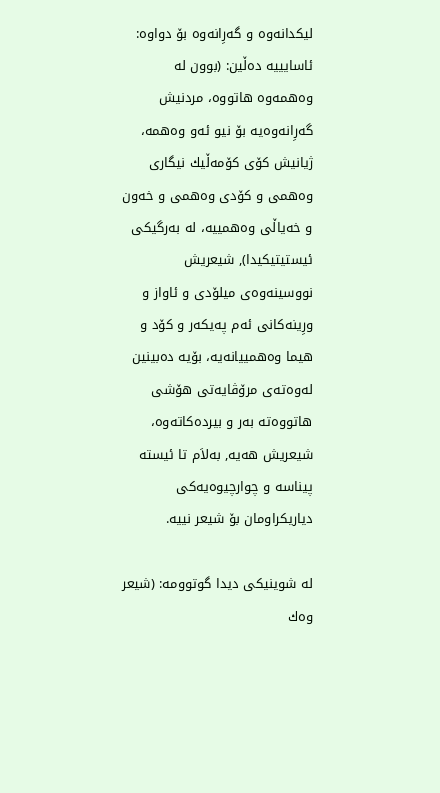لیكدانه‌وه‌ و گه‌رِانه‌وه‌ بۆ دواوه‌: ئاسایییه‌ ده‌ڵین: (بوون له‌ وه‌همه‌وه‌ هاتووه‌، مردنیش گه‌رِانه‌وه‌یه‌ بۆ نیو ئه‌و وه‌همه‌، ژیانیش كۆی كۆمه‌ڵیك نیگاری وه‌همی و كۆدی وه‌همی و خه‌ون و خه‌یاڵی وه‌همییه‌، له‌ به‌رگیكی ئیستیتیكیدا), شیعریش نووسینه‌وه‌ی میلۆدی و ئاواز و ورِینه‌كانی ئه‌م په‌یكه‌ر و كۆد و هیما وه‌همییانه‌یه‌، بۆیه‌ ده‌بینین له‌وه‌ته‌ی مرۆڤایه‌تی هۆشی هاتووه‌ته‌ به‌ر و بیرده‌كاته‌وه‌، شیعریش هه‌یه‌, به‌لاَم تا ئیسته‌ پیناسه‌ و چوارچیوه‌یه‌كی دیاریكراومان بۆ شیعر نییه‌.

له‌ شوینیكی دیدا گوتوومه‌: (شیعر وه‌ك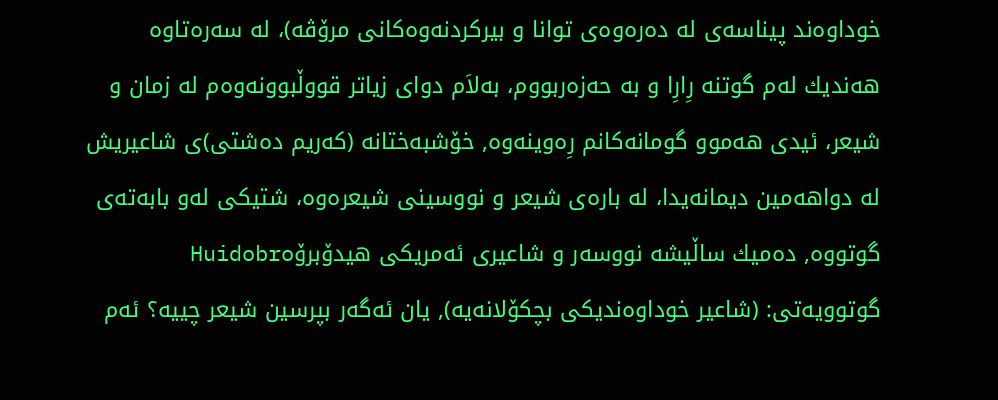خوداوه‌ند پیناسه‌ی له‌ ده‌ره‌وه‌ی توانا و بیركردنه‌وه‌كانی مرۆڤه‌)، له‌ سه‌ره‌تاوه‌ هه‌ندیك له‌م گوتنه‌ رِارِا و به‌ حه‌زه‌ربووم، به‌لاَم دوای زیاتر قووڵبوونه‌وه‌م له‌ زمان و شیعر، ئیدی هه‌موو گومانه‌كانم رِه‌وینه‌وه‌, خۆشبه‌ختانه‌ (كه‌ریم ده‌شتی)ی شاعیریش له‌ دواهه‌مین دیمانه‌یدا، له‌ باره‌ی شیعر و نووسینی شیعره‌وه‌، شتیكی له‌و بابه‌ته‌ی گوتووه‌, ده‌میك ساڵیشه‌ نووسه‌ر و شاعیری ئه‌مریكی هیدۆبرۆHuidobro  گوتوویه‌تی: (شاعیر خوداوه‌ندیكی بچكۆلانه‌یه‌), یان ئه‌گه‌ر بپرسین شیعر چییه‌؟ ئه‌م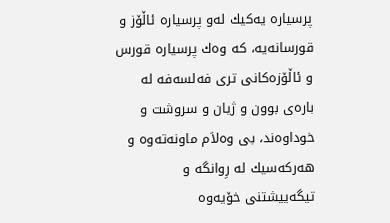پرسیاره‌ یه‌كیك له‌و پرسیاره‌ ئاڵۆز و قورسانه‌یه‌، كه‌ وه‌ك پرسیاره‌ قورس و ئاڵۆزه‌كانی تری فه‌لسه‌فه‌ له‌ باره‌ی بوون و ژیان و سروشت و خوداوه‌ند، بی وه‌لاَم ماونه‌ته‌وه‌ و هه‌ركه‌سیك له‌ رِوانگه‌ و تیگه‌ییشتنی خۆیه‌وه‌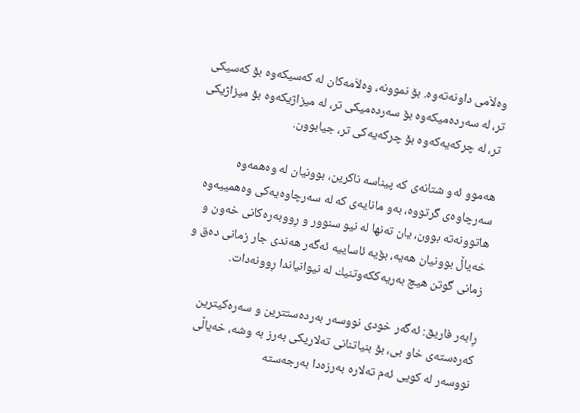وه‌لاَمی داونه‌ته‌وه‌. بۆ نموونه‌، وه‌لاَمه‌كان له‌ كه‌سیكه‌وه‌ بۆ كه‌سیكی تر، له‌ سه‌رده‌میكه‌وه‌ بۆ سه‌رده‌میكی تر، له‌ میزاژیكه‌وه‌ بۆ میزاژیكی تر، له‌ چركه‌یه‌كه‌وه‌ بۆ چركه‌یه‌كی تر، جیابوون.

هه‌موو ئه‌و شتانه‌ی كه‌ پیناسه‌ ناكرین، بوونیان له‌ وه‌همه‌وه‌ سه‌رچاوه‌ی گرتووه‌، به‌و مانایه‌ی كه‌‌ له‌ سه‌رچاوه‌یه‌كی وه‌همییه‌وه‌ هاتوونه‌ته‌ بوون، یان ته‌نها له‌ نیو سنوور و رِووبه‌ره‌كانی خه‌ون و خه‌یاڵ بوونیان هه‌یه‌، بۆیه‌ ئاساییه‌ ئه‌گه‌ر هه‌ندی جار زمانی ده‌ق و زمانی گوتن هیچ به‌ریه‌ككه‌وتنیك له‌ نیوانیاندا رِوونه‌دات.

رِابه‌ر فاریق: ئه‌گه‌ر خودی نووسه‌ر به‌رده‌ستترین و سه‌ره‌كیترین كه‌ره‌سته‌ی خاو بی، بۆ بنیاتنانی ته‌لاریكی به‌رز به‌ وشه‌، خه‌یاڵی نووسه‌ر له‌ كویی ئه‌م ته‌لاره‌ به‌رزه‌دا به‌رجه‌سته‌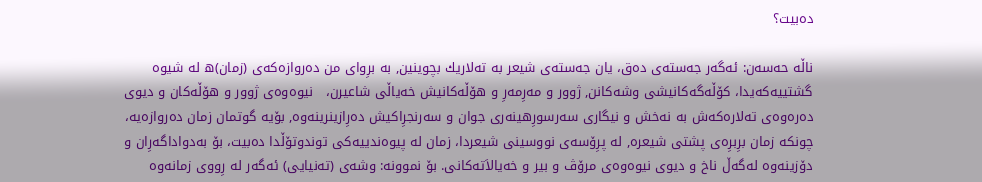ده‌بیت؟

ناڵه‌ حه‌سه‌ن: ئه‌گه‌ر جه‌سته‌ی ده‌ق، یان جه‌سته‌ی شیعر به‌ ته‌لاریك بچوینین, به‌ برِوای من ده‌روازه‌كه‌ی (زمان)ه‌ له‌ شیوه‌ گشتییه‌كه‌یدا، كۆڵه‌گه‌كانیشی وشه‌كانن, ژوور و مه‌رِمه‌رِ و هۆڵه‌كانیش خه‌یاڵی شاعیرن،   نیوه‌وه‌ی ژوور و هۆڵه‌كان و دیوی ده‌ره‌وه‌ی ته‌لاره‌كه‌ش به‌ نه‌خش و نیگاری سه‌رسورِهینه‌ری جوان و سه‌رنجرِاكیش ده‌رِازینرینه‌وه‌, بۆیه‌ گوتمان زمان ده‌روازه‌یه‌، چونكه‌ زمان برِبرِه‌ی پشتی شیعره‌, له‌ پرِۆسه‌ی نووسینی شیعردا، زمان له‌ پیوه‌ندییه‌كی توندوتۆڵدا ده‌بیت، بۆ به‌دواداگه‌رِان و دۆزینه‌وه‌ له‌گه‌ڵ ناخ و دیوی نیوه‌وه‌ی مرۆڤ و بیر و خه‌یالاَته‌كانی. بۆ نموونه‌: وشه‌ی (ته‌نیایی) ئه‌گه‌ر له‌ رِووی زمانه‌وه‌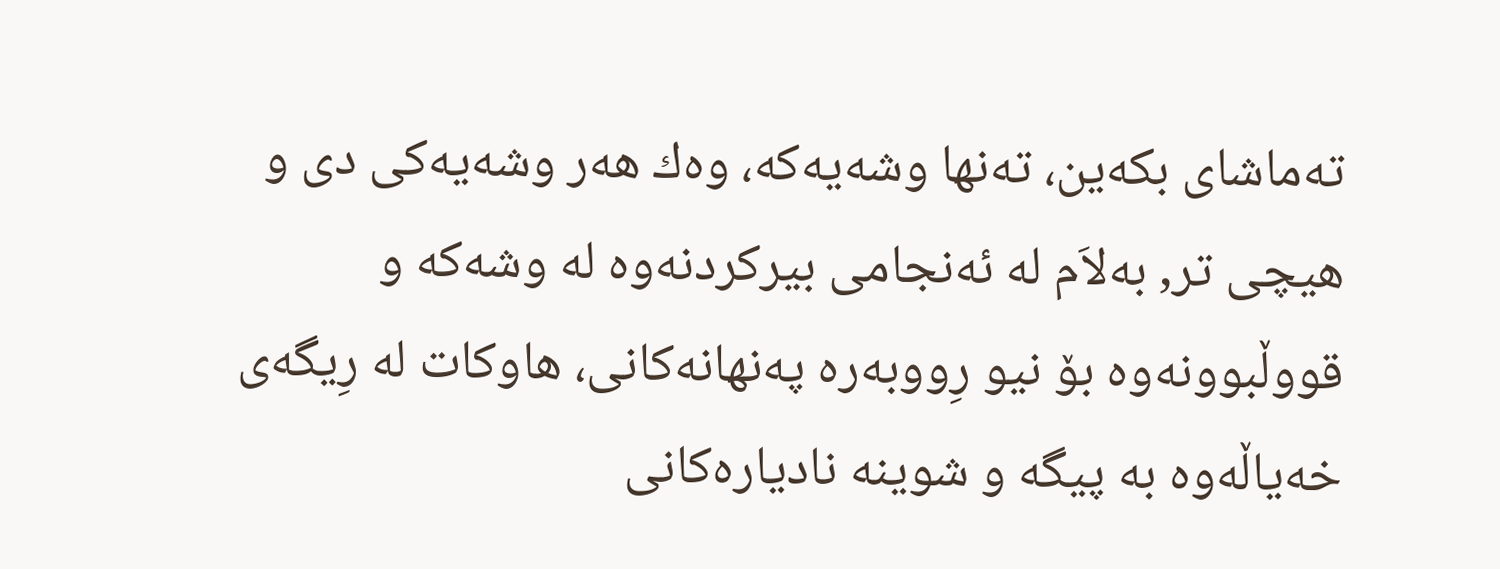ته‌ماشای بكه‌ین، ته‌نها وشه‌یه‌كه‌، وه‌ك هه‌ر وشه‌یه‌كی دی و هیچی تر, به‌لاَم له‌ ئه‌نجامی بیركردنه‌وه‌ له‌ وشه‌كه‌ و قووڵبوونه‌وه‌ بۆ نیو رِووبه‌ره‌ په‌نهانه‌كانی، هاوكات له‌ رِیگه‌ی خه‌یاڵه‌وه‌ به‌ پیگه‌ و شوینه‌ نادیاره‌كانی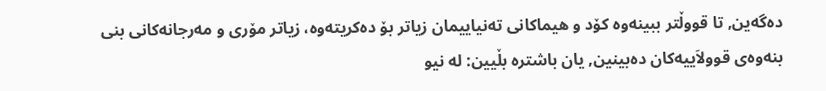ده‌گه‌ین, تا قووڵتر ببینه‌وه‌ كۆد و هیماكانی ته‌نیاییمان زیاتر بۆ ده‌كریته‌وه‌، زیاتر مۆری و مه‌رجانه‌كانی بنی بنه‌وه‌ی قوولاَییه‌كان ده‌بینین, یان باشتره‌ بڵیین: له‌ نیو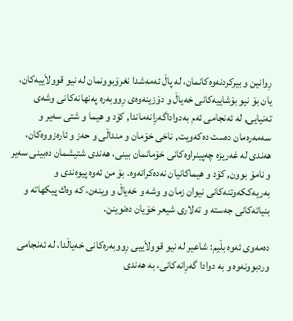رِوانین و بیركردنه‌وه‌كانمان، له‌ پاڵ ئه‌مه‌شدا نغرۆبوونمان له‌ نیو قوولاَییه‌كان، یان بۆ نیو بۆشاییه‌كانی خه‌یاڵ و دۆزینه‌وه‌ی رِووبه‌ره‌ په‌نهانه‌كانی وشه‌ی ته‌نیایی, له‌ ئه‌نجامی ئه‌م به‌دواداگه‌رِانه‌ماندا, كۆد و هیما و شتی سه‌یر و سه‌مه‌ره‌مان ده‌ست ده‌كه‌ویت, ناخی خۆمان و منداڵی و حه‌ز و ئاره‌زووه‌كان، هه‌ندی له‌ غه‌ریزه‌ چه‌پینراوه‌كانی خۆمانمان بینی، هه‌ندی شتیشمان ده‌بینی سه‌یر و نامۆ بوون, كۆد و هیماكانیان نه‌ده‌كرانه‌وه‌. بۆ من ئه‌وه‌ پیوه‌ندی و به‌ریه‌ككه‌وتنه‌كانی نیوان زمان و وشه‌ و خه‌یاڵ و وینه‌ن، كه‌ وه‌ك پیكهاته‌ و بنیاته‌كانی جه‌سته‌ و ته‌لاری شیعر خۆیان ده‌نوینن.

ده‌مه‌وی ئه‌وه‌ بڵیم: شاعیر له‌ نیو قوولاَییی رِووبه‌ره‌كانی خه‌یاڵدا، له‌ ئه‌نجامی وردبوونه‌وه‌ و به‌ دوادا گه‌رِانه‌كانی، به‌ هه‌ندی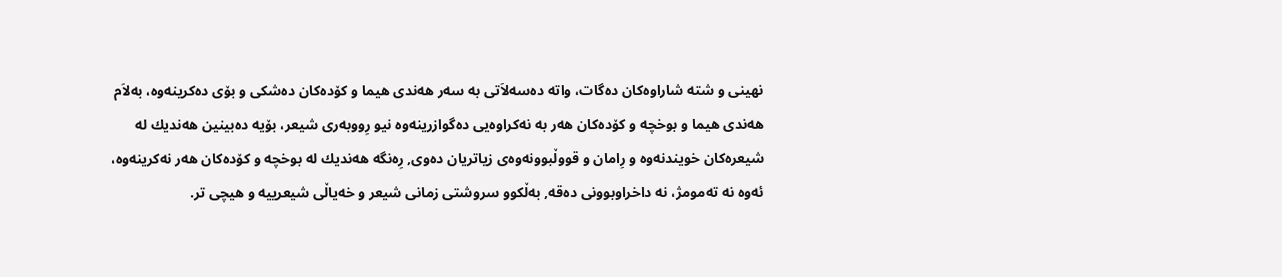نهینی و شته‌ شاراوه‌كان ده‌گات، واته‌ ده‌سه‌لاَتی به‌ سه‌ر هه‌ندی هیما و كۆده‌كان ده‌شكی و بۆی ده‌كرینه‌وه‌، به‌لاَم هه‌ندی هیما و بوخچه‌ و كۆده‌كان هه‌ر به‌ نه‌كراوه‌یی ده‌گوازرینه‌وه‌ نیو رِووبه‌ری شیعر، بۆیه‌ ده‌بینین هه‌ندیك له‌ شیعره‌كان خویندنه‌وه‌ و رِامان و قووڵبوونه‌وه‌ی زیاتریان ده‌وی, رِه‌نگه‌ هه‌ندیك له‌ بوخچه‌ و كۆده‌كان هه‌ر نه‌كرینه‌وه‌، ئه‌وه‌ نه‌ ته‌مومژ، نه‌ داخراوبوونی ده‌قه‌, به‌ڵكوو سروشتی زمانی شیعر و خه‌یاڵی شیعرییه‌ و هیچی تر.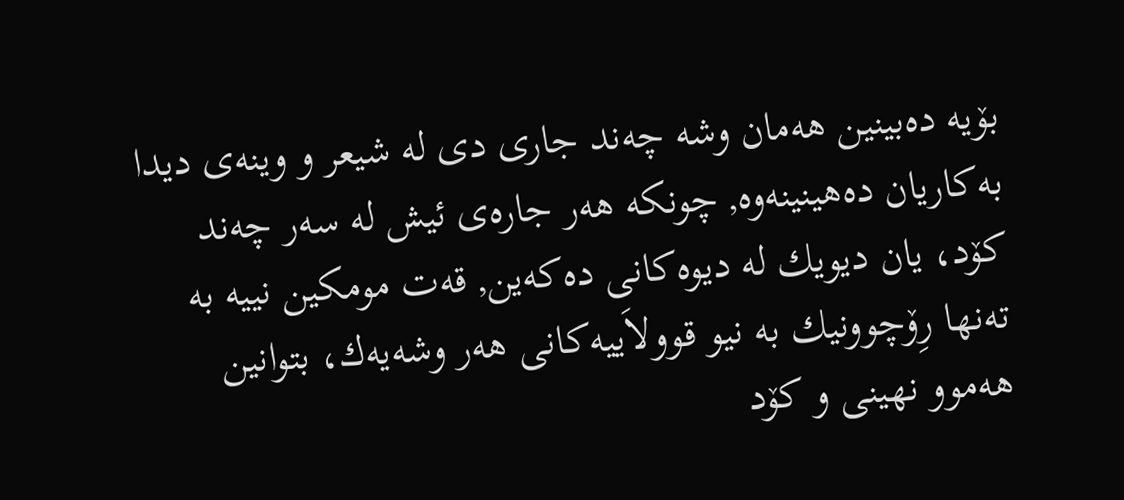بۆیه‌ ده‌بینین هه‌مان وشه‌ چه‌ند جاری دی له‌ شیعر و وینه‌ی دیدا به‌كاریان ده‌هینینه‌وه‌, چونكه‌ هه‌ر جاره‌ی ئیش له‌ سه‌ر چه‌ند كۆد، یان دیویك له‌ دیوه‌كانی ده‌كه‌ین, قه‌ت مومكین نییه‌ به‌ ته‌نها رِۆچوونیك به‌ نیو قوولاَییه‌كانی هه‌ر وشه‌یه‌ك، بتوانین هه‌موو نهینی و كۆد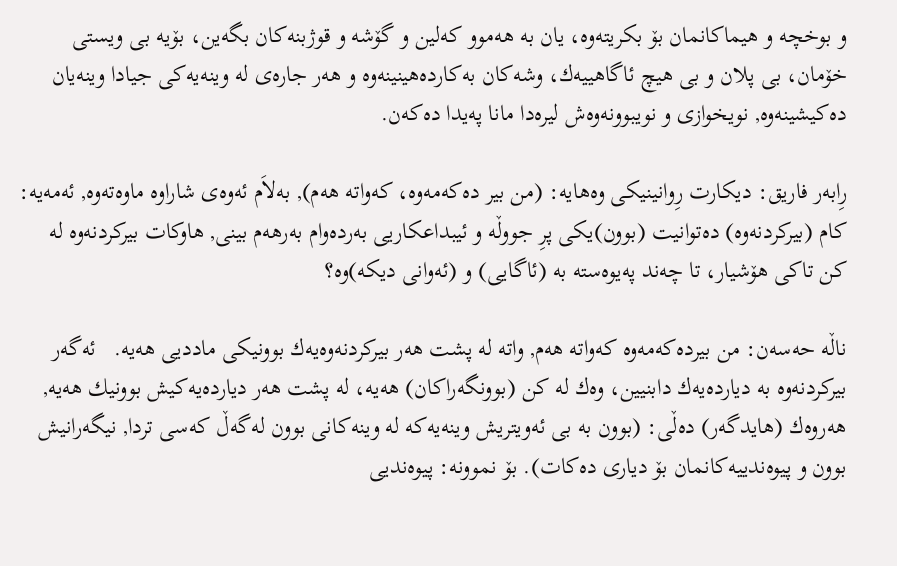و بوخچه‌ و هیماكانمان بۆ بكریته‌وه‌، یان به‌ هه‌موو كه‌لین و گۆشه‌ و قوژبنه‌كان بگه‌ین، بۆیه‌ بی ویستی خۆمان، بی پلان و بی هیچ ئاگاهییه‌ك، وشه‌كان به‌كارده‌هینینه‌وه‌ و هه‌ر جاره‌ی له‌ وینه‌یه‌كی جیادا وینه‌یان ده‌كیشینه‌وه‌, نویخوازی و نویبوونه‌وه‌ش لیره‌دا مانا په‌یدا ده‌كه‌ن.

رِابه‌ر فاریق: دیكارت رِوانینیكی وه‌هایه‌: (من بیر ده‌كه‌مه‌وه‌، كه‌واته‌ هه‌م), به‌لاَم ئه‌وه‌ی شاراوه‌ ماوه‌ته‌وه‌, ئه‌مه‌یه‌: كام (بیركردنه‌وه‌) ده‌توانیت (بوون)یكی پرِ جووڵه‌ و ئیبداعكاریی به‌رده‌وام به‌رهه‌م بینی, هاوكات بیركردنه‌وه‌ له‌ كن تاكی هۆشیار، تا چه‌ند په‌یوه‌سته‌ به‌ (ئاگایی) و (ئه‌وانی دیكه‌)وه‌؟

ناڵه‌ حه‌سه‌ن: من بیرده‌كه‌مه‌وه‌ كه‌واته‌ هه‌م, واته‌ له‌ پشت هه‌ر بیركردنه‌وه‌یه‌ك بوونیكی ماددیی هه‌یه‌.   ئه‌گه‌ر بیركردنه‌وه‌ به‌ دیارده‌یه‌ك دابنیین، وه‌ك له‌ كن (بوونگه‌راكان) هه‌یه‌، له‌ پشت هه‌ر دیارده‌یه‌كیش بوونیك هه‌یه‌, هه‌روه‌ك (هایدگه‌ر) ده‌ڵی: (بوون به‌ بی ئه‌ویتریش وینه‌یه‌كه‌ له‌ وینه‌كانی بوون له‌گه‌ڵ كه‌سی تردا, نیگه‌رانیش بوون و پیوه‌ندییه‌كانمان بۆ دیاری ده‌كات). بۆ نموونه‌: پیوه‌ندیی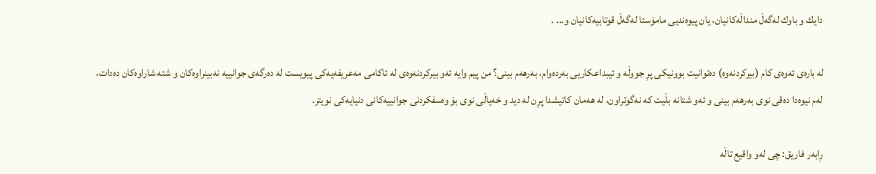دایك و باوك له‌گه‌ڵ منداڵه‌كانیان، یان پیوه‌ندیی مامۆستا له‌گه‌ڵ قوتابیه‌كانیان و... .

له‌ باره‌ی ئه‌وه‌ی كام (بیركردنه‌وه‌) ده‌توانیت بوونیكی پرِ جووڵه‌ و ئیبداعكاریی به‌رده‌وام، به‌رهه‌م بینی؟ من پیم وایه‌ ئه‌و بیركردنه‌وه‌ی له‌ ئاكامی مه‌عریفه‌یه‌كی پیویست له‌ ده‌رگه‌ی جوانییه‌ نه‌بینراوه‌كان و شته‌ شاراوه‌كان ده‌دات، له‌م نیوه‌دا ده‌قی نوی به‌رهه‌م بینی و ئه‌و شتانه‌ بڵیت كه‌ نه‌گوتراون، له‌ هه‌مان كاتیشدا پرِن له‌ دید و خه‌یاڵی نوی بۆ وه‌سفكردنی جوانییه‌كانی دنیایه‌كی نویتر.

رِابه‌ر فاریق: چی له‌و واقیع تاڵه‌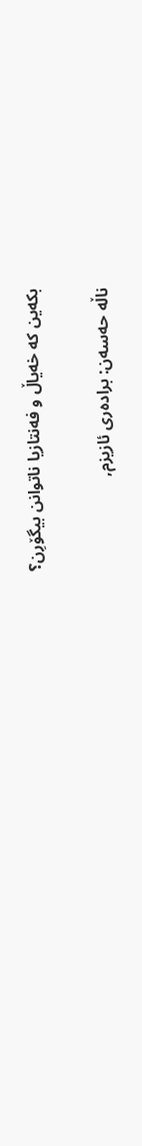بكه‌ین كه‌ خه‌یاڵ و فه‌نتازیا ناتوانن بیگۆرِن؟

ناڵه‌ حه‌سه‌ن: براده‌ری ئازیزم,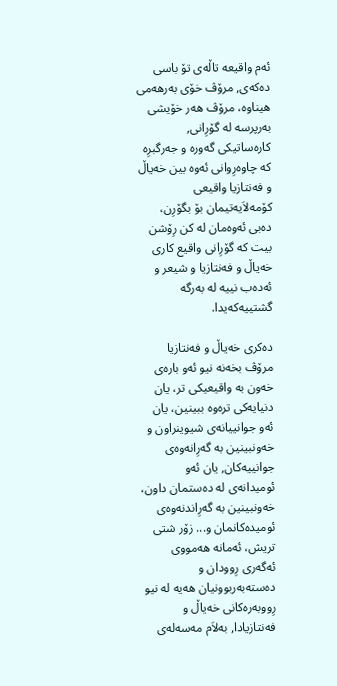ئه‌م واقیعه‌ تاڵه‌ی تۆ باسی ده‌كه‌ی, مرۆڤ خۆی به‌رهه‌می هیناوه‌، مرۆڤ هه‌ر خۆیشی به‌رپرسه‌ له‌ گۆرِانی, كاره‌ساتیكی گه‌وره‌ و جه‌رگبرِه‌ كه‌ چاوه‌رِوانی ئه‌وه‌ بین خه‌یاڵ و فه‌نتازیا واقیعی كۆمه‌لاَیه‌تیمان بۆ بگۆرِن، ده‌بی ئه‌وه‌مان له‌ كن رِۆشن بیت كه‌ گۆرِانی واقیع كاری خه‌یاڵ و فه‌نتازیا و شیعر و ئه‌ده‌ب نییه‌ له‌ به‌رگه‌ گشتییه‌كه‌یدا.

ده‌كری خه‌یاڵ و فه‌نتازیا مرۆڤ بخه‌نه‌ نیو ئه‌و باره‌ی خه‌ون به‌ واقیعیكی تر، یان دنیایه‌كی تره‌وه‌ ببینین، یان ئه‌و جوانییانه‌ی شیوینراون و خه‌ونبینین به‌ گه‌رِانه‌وه‌ی جوانییه‌كان, یان ئه‌و ئومیدانه‌ی له‌ ده‌ستمان داون، خه‌ونبینین به‌ گه‌رِاندنه‌وه‌ی ئومیده‌كانمان و... زۆر شتی تریش، ئه‌مانه‌ هه‌مووی ئه‌گه‌ری رِوودان و ده‌سته‌به‌ربوونیان هه‌یه‌ له‌ نیو رِووبه‌ره‌كانی خه‌یاڵ و فه‌نتازیادا, به‌لاَم مه‌سه‌له‌ی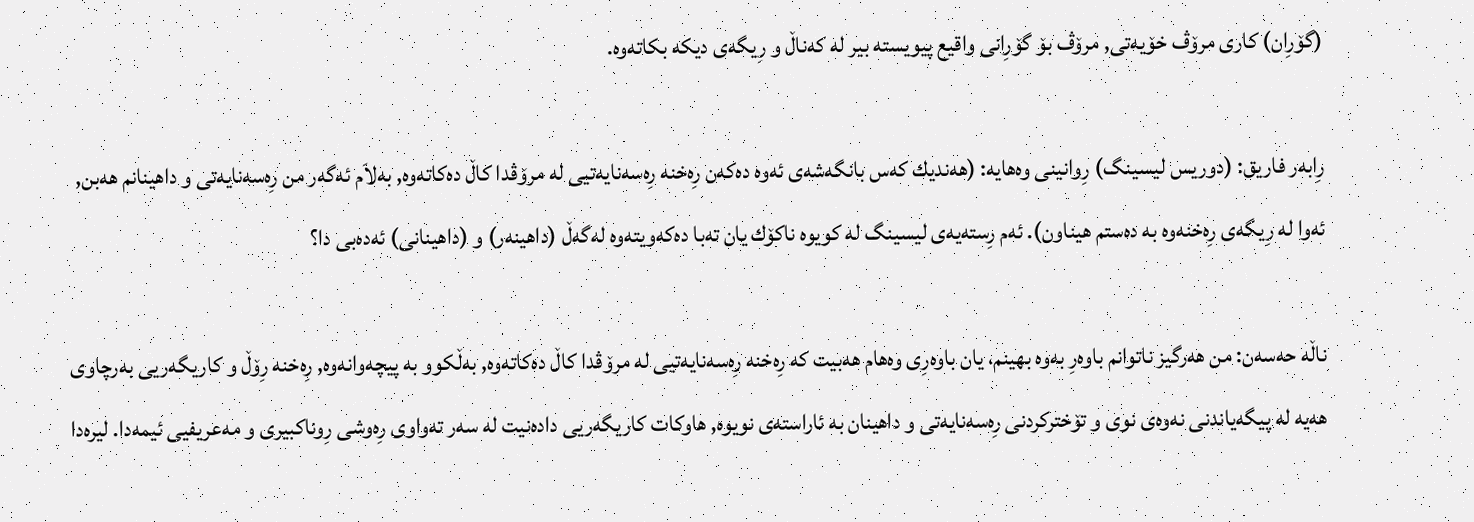(گۆرِان) كاری مرۆڤ خۆیه‌تی, مرۆڤ بۆ گۆرِانی واقیع پیویسته‌ بیر له‌ كه‌ناڵ و رِیگه‌ی دیكه‌ بكاته‌وه‌.

رِابه‌ر فاریق: (دوریس لیسینگ) رِوانینی وه‌هایه‌: (هه‌ندیك كه‌س بانگه‌شه‌ی ئه‌وه‌ ده‌كه‌ن رِه‌خنه‌ رِه‌سه‌نایه‌تیی له‌ مرۆڤدا كاڵ ده‌كاته‌وه‌, به‌لاَم ئه‌گه‌ر من رِه‌سه‌نایه‌تی و داهینانم هه‌بن, ئه‌وا له‌ رِیگه‌ی رِه‌خنه‌وه‌ به‌ ده‌ستم هیناون). ئه‌م رِسته‌یه‌ی لیسینگ له‌ كویوه‌ ناكۆك یان ته‌با ده‌كه‌ویته‌وه‌ له‌گه‌ڵ (داهینه‌ر) و (داهینانی) ئه‌ده‌بی دا؟

ناڵه‌ حه‌سه‌ن: من هه‌رگیز ناتوانم باوه‌رِ به‌وه‌ بهینم، یان باوه‌رِی وه‌هام هه‌بیت كه‌ رِه‌خنه‌ رِه‌سه‌نایه‌تیی له‌ مرۆڤدا كاڵ ده‌كاته‌وه‌, به‌ڵكوو به‌ پیچه‌وانه‌وه‌, رِه‌خنه‌ رِۆڵ و كاریگه‌ریی به‌رچاوی هه‌یه‌ له‌ پیگه‌یاندنی نه‌وه‌ی نوی و تۆختركردنی رِه‌سه‌نایه‌تی و داهینان به‌ ئاراسته‌ی نویوه‌, هاوكات كاریگه‌ریی داده‌نیت له‌ سه‌ر ته‌واوی رِه‌وشی رِوناكبیری و مه‌عریفیی ئیمه‌دا. لیره‌دا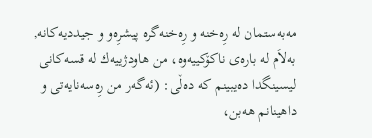مه‌به‌ستمان له‌ رِه‌خنه‌ و رِه‌خنه‌گره‌ پیشرِه‌و و جیددیه‌كانه‌, به‌لاَم له‌ باره‌ی ناكۆكییه‌‌وه‌‌، من هاودژییه‌ك له‌ قسه‌كانی لیسینگدا ده‌یبینم كه‌ ده‌ڵی: (ئه‌گه‌ر من رِه‌سه‌نایه‌تی و داهینانم هه‌بن،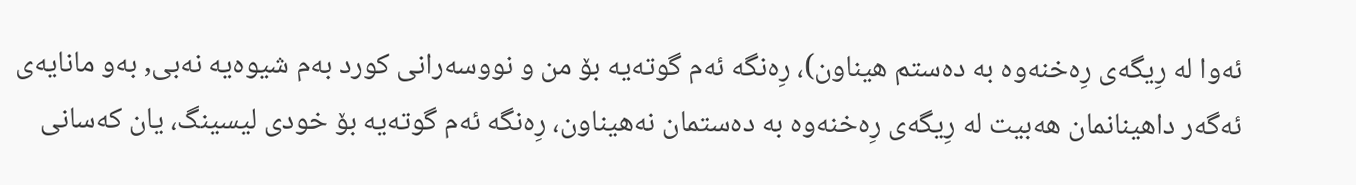ئه‌وا له‌ رِیگه‌ی رِه‌خنه‌وه‌ به‌ ده‌ستم هیناون)، رِه‌نگه‌ ئه‌م گوته‌یه‌ بۆ من و نووسه‌رانی كورد به‌م شیوه‌یه‌ نه‌بی, به‌و مانایه‌ی ئه‌گه‌ر داهینانمان هه‌بیت له‌ رِیگه‌ی رِه‌خنه‌وه‌ به‌ ده‌ستمان نه‌هیناون، رِه‌نگه‌ ئه‌م گوته‌یه‌ بۆ خودی لیسینگ، یان كه‌سانی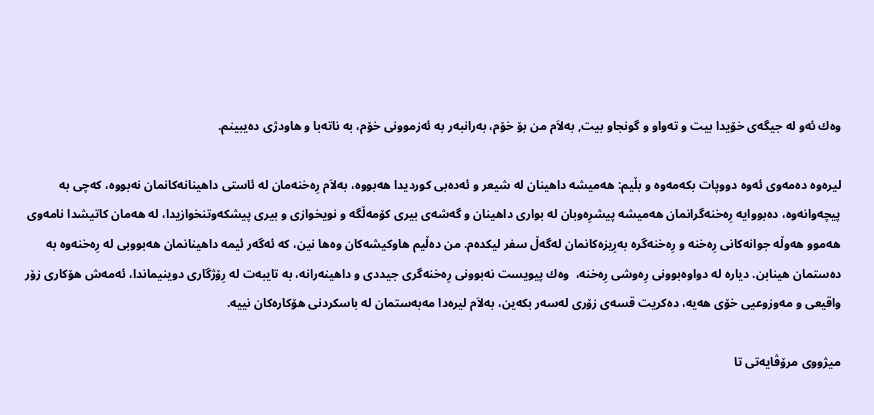وه‌ك ئه‌و له‌ جیگه‌ی خۆیدا بیت و ته‌واو و گونجاو بیت, به‌لاَم من بۆ خۆم، به‌رانبه‌ر به‌ ئه‌زموونی خۆم، به‌ ناته‌با و هاودژی ده‌یبینم.

لیره‌وه‌ ده‌مه‌وی ئه‌وه‌ دووپات بكه‌مه‌وه‌ و بڵیم: هه‌میشه‌ داهینان له‌ شیعر و ئه‌ده‌بی كوردیدا هه‌بووه‌، به‌لاَم رِه‌خنه‌مان له‌ ئاستی داهینانه‌كانمان نه‌بووه‌، كه‌چی به‌ پیچه‌وانه‌وه‌، ده‌بووایه‌ رِه‌خنه‌گرانمان هه‌میشه‌ پیشرِه‌وبان له‌ بواری داهینان و گه‌شه‌ی بیری كۆمه‌ڵگه‌ و نویخوازی و بیری پیشكه‌وتنخوازیدا، له‌ هه‌مان كاتیشدا نامه‌وی هه‌موو هه‌وڵه‌ جوانه‌كانی رِه‌خنه‌ و رِه‌خنه‌گره‌ به‌رِیزه‌كانمان له‌‌گه‌‌ڵ سفر لیكده‌م. من ده‌ڵیم هاوكیشه‌كان وه‌ها نین، كه‌ ئه‌گه‌ر ئیمه‌ داهینانمان هه‌بووبی له‌ رِه‌خنه‌وه‌ به‌ ده‌ستمان هینابن. دیاره‌ له‌ دواوه‌بوونی رِه‌وشی رِه‌خنه‌،  وه‌ك پیویست نه‌بوونی رِه‌خنه‌گری جیددی و داهینه‌رانه‌، به‌ تایبه‌ت له‌ رِۆژگاری دوینیماندا، ئه‌مه‌ش هۆكاری زۆر واقیعی و مه‌وزوعیی خۆی هه‌یه‌، ده‌كریت قسه‌ی زۆری له‌سه‌ر بكه‌ین، به‌لاَم لیره‌دا مه‌به‌ستمان له‌ باسكردنی هۆكاره‌كان نییه‌.

میژووی مرۆڤایه‌تی تا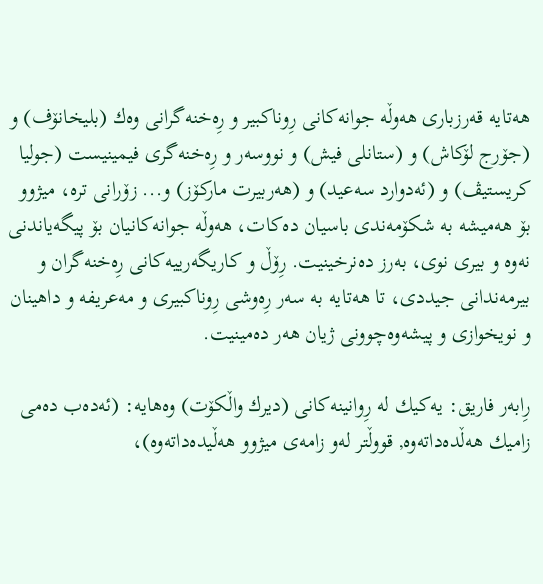هه‌تایه‌ قه‌رزباری هه‌وڵه‌ جوانه‌كانی رِوناكبیر و رِه‌خنه‌گرانی وه‌ك (بلیخانۆف) و (جۆرج لۆكاش) و (ستانلی فیش) و نووسه‌ر و رِه‌خنه‌گری فیمینیست (جولیا كریستیڤ) و (ئه‌دوارد سه‌عید) و (هه‌ربیرت ماركۆز) و... زۆرانی تره‌، میژوو بۆ هه‌میشه‌ به‌ شكۆمه‌ندی باسیان ده‌كات، هه‌وڵه‌ جوانه‌كانیان بۆ پیگه‌یاندنی نه‌وه‌ و بیری نوی، به‌رز ده‌نرخینیت. رِۆڵ و كاریگه‌رییه‌كانی رِه‌خنه‌گران و بیرمه‌ندانی جیددی، تا هه‌تایه‌ به‌ سه‌ر رِه‌وشی رِوناكبیری و مه‌عریفه‌ و داهینان و نویخوازی و پیشه‌وه‌چوونی ژیان هه‌ر ده‌مینیت.

رِابه‌ر فاریق: یه‌كیك له‌ رِوانینه‌كانی (دیرك واڵكۆت) وه‌هایه‌: (ئه‌ده‌ب ده‌می زامیك هه‌ڵده‌داته‌وه‌, قووڵتر له‌و زامه‌ی میژوو هه‌ڵیده‌داته‌وه‌)،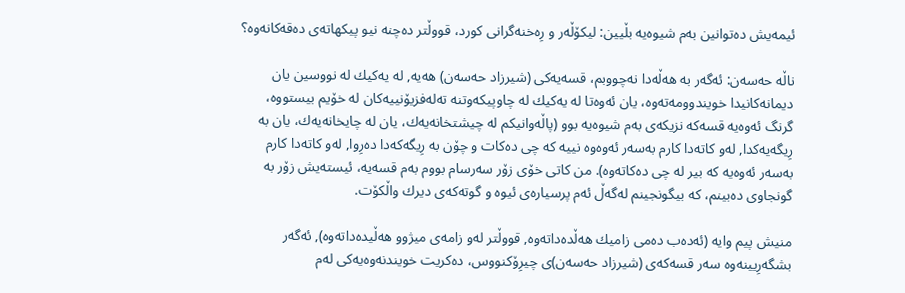ئیمه‌یش ده‌توانین به‌م شیوه‌یه‌ بڵیین: لیكۆڵه‌ر و رِه‌خنه‌گرانی كورد، قووڵتر ده‌چنه‌ نیو پیكهاته‌ی ده‌قه‌كانه‌وه‌؟

ناڵه‌ حه‌سه‌ن: ئه‌گه‌ر به‌ هه‌ڵه‌دا نه‌چووبم، قسه‌یه‌كی (شیرزاد حه‌سه‌ن) هه‌یه‌, له‌ یه‌كیك له‌ نووسین یان دیمانه‌كانیدا خویندوومه‌ته‌وه‌، یان ئه‌وه‌تا له‌ یه‌كیك له‌ چاوپیكه‌وتنه‌ ته‌له‌فزیۆنییه‌كان له‌ خۆیم بیستووه‌،  گرنگ ئه‌وه‌یه‌ قسه‌كه‌ نزیكه‌ی به‌م شیوه‌یه‌ بوو (پاڵه‌وانیكم له‌ چیشتخانه‌یه‌ك، یان له‌ چایخانه‌یه‌ك، یان به‌ رِیگه‌یه‌كدا, له‌و كاته‌دا كارم به‌سه‌ر ئه‌وه‌وه‌ نییه‌ كه‌ چی ده‌كات و چۆن به‌ رِیگه‌كه‌دا ده‌رِوا, له‌و كاته‌دا كارم به‌سه‌ر ئه‌وه‌یه‌ كه‌ بیر له‌ چی ده‌كاته‌وه‌). من كاتی خۆی زۆر سه‌رسام بووم به‌م قسه‌یه‌، ئیسته‌یش زۆر به‌ گونجاوی ده‌بینم، كه‌ بیگونجینم له‌گه‌ڵ ئه‌م پرسیاره‌ی ئیوه‌ و گوته‌كه‌ی دیرك واڵكۆت.

منیش پیم وایه‌ (ئه‌ده‌ب ده‌می زامیك هه‌ڵده‌داته‌وه‌, قووڵتر له‌و زامه‌ی میژوو هه‌ڵیده‌داته‌وه‌), ئه‌گه‌ر بشگه‌رِیینه‌وه‌ سه‌ر قسه‌كه‌ی (شیرزاد حه‌سه‌ن)ی چیرِۆكنووس، ده‌كریت خویندنه‌وه‌یه‌كی له‌م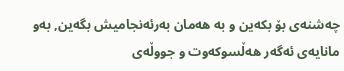چه‌شنه‌ی بۆ بكه‌ین و به‌ هه‌مان به‌رئه‌نجامیش بگه‌ین, به‌و مانایه‌ی ئه‌گه‌ر هه‌ڵسوكه‌وت و جووڵه‌ی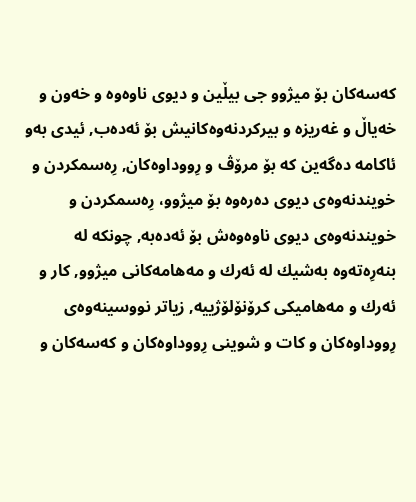كه‌سه‌كان بۆ میژوو جی بیڵین و دیوی ناوه‌وه‌ و خه‌ون و خه‌یاڵ و غه‌ریزه‌ و بیركردنه‌وه‌كانیش بۆ ئه‌ده‌ب, ئیدی به‌و ئاكامه‌ ده‌گه‌ین كه‌ بۆ مرۆڤ و رِووداوه‌كان, رِه‌سمكردن و خویندنه‌وه‌ی دیوی ده‌ره‌وه‌ بۆ میژوو، رِه‌سمكردن و خویندنه‌وه‌ی دیوی ناوه‌وه‌ش بۆ ئه‌ده‌به‌, چونكه‌ له‌ بنه‌رِه‌ته‌وه‌ به‌شیك له‌ ئه‌رك و مه‌هامه‌كانی میژوو, كار و ئه‌رك و مه‌هامیكی كرۆنۆلۆژییه‌, زیاتر نووسینه‌وه‌ی رِووداوه‌كان و كات و شوینی رِووداوه‌كان و كه‌سه‌كان و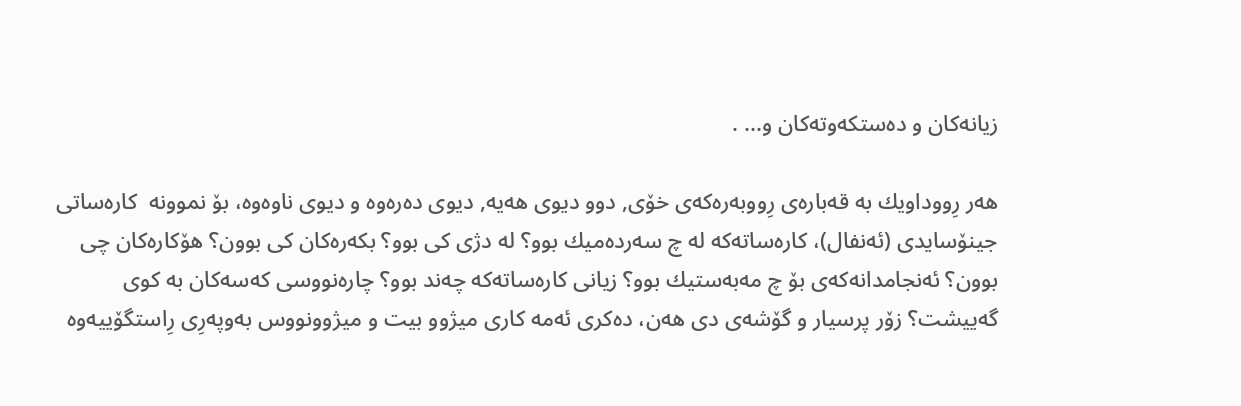زیانه‌كان و ده‌ستكه‌وته‌كان و... .

هه‌ر رِووداویك به‌ قه‌باره‌ی رِووبه‌ره‌كه‌ی خۆی, دوو دیوی هه‌یه‌, دیوی ده‌ره‌وه‌ و دیوی ناوه‌وه‌، بۆ نموونه‌  كاره‌ساتی جینۆسایدی (ئه‌نفال)، كاره‌ساته‌كه‌ له‌ چ سه‌رده‌میك بوو؟ له‌ دژی كی بوو؟ بكه‌ره‌كان كی بوون؟ هۆكاره‌كان چی بوون؟ ئه‌نجامدانه‌كه‌ی بۆ چ مه‌به‌ستیك بوو؟ زیانی كاره‌ساته‌كه‌ چه‌ند بوو؟ چاره‌نووسی كه‌سه‌كان به‌ كوی گه‌ییشت؟ زۆر پرسیار و گۆشه‌ی دی هه‌ن، ده‌كری ئه‌مه‌ كاری میژوو بیت و میژوونووس به‌وپه‌رِی رِاستگۆییه‌وه‌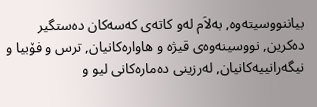بیاننووسیته‌وه‌, به‌لاَم له‌و كاته‌ی كه‌سه‌كان ده‌ستگیر ده‌كرین, نووسینه‌وه‌ی قیژه‌ و هاواره‌كانیان, ترس و فۆبیا و نیگه‌رانییه‌كانیان, له‌رزینی ده‌ماره‌كانی لیو و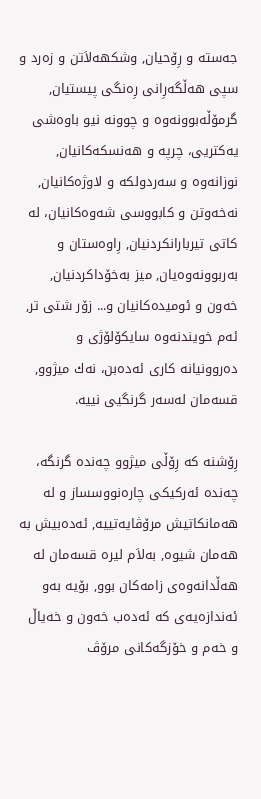جه‌سته‌ و رِۆحیان, وشكهه‌لاَتن و زه‌رد و سپی هه‌ڵگه‌رِانی رِه‌نگی پیستیان, گرمۆڵه‌بوونه‌وه‌ و چوونه‌ نیو باوه‌شی یه‌كتریی، چرپه‌ و هه‌نسكه‌كانیان, نوزانه‌وه‌ و سه‌ردولكه‌ و لاوژه‌كانیان, نه‌خه‌وتن و كابووسی شه‌وه‌كانیان، له‌ كاتی تیربارانكردنیان, رِاوه‌ستان و به‌ربوونه‌وه‌یان, میز به‌خۆداكردنیان, خه‌ون و ئومیده‌كانیان و... زۆر شتی تر, ئه‌م خویندنه‌وه‌ سایكۆلۆژی و ده‌روونیانه‌ كاری ئه‌ده‌بن، نه‌ك میژوو, قسه‌مان له‌سه‌ر گرنگیی نییه‌.

رِۆشنه‌ كه‌ رِۆڵی میژوو چه‌نده‌ گرنگه‌، چه‌نده‌ ئه‌ركیكی چاره‌نووسساز و له‌ هه‌مانكاتیش مرۆڤایه‌تییه‌, ئه‌ده‌بیش به‌ هه‌مان شیوه‌, به‌لاَم لیره‌ قسه‌مان له‌ هه‌ڵدانه‌وه‌ی زامه‌كان بوو, بۆیه‌ به‌و ئه‌ندازه‌یه‌ی كه‌ ئه‌ده‌ب خه‌ون و خه‌یاڵ و خه‌م و خۆزگه‌كانی مرۆڤ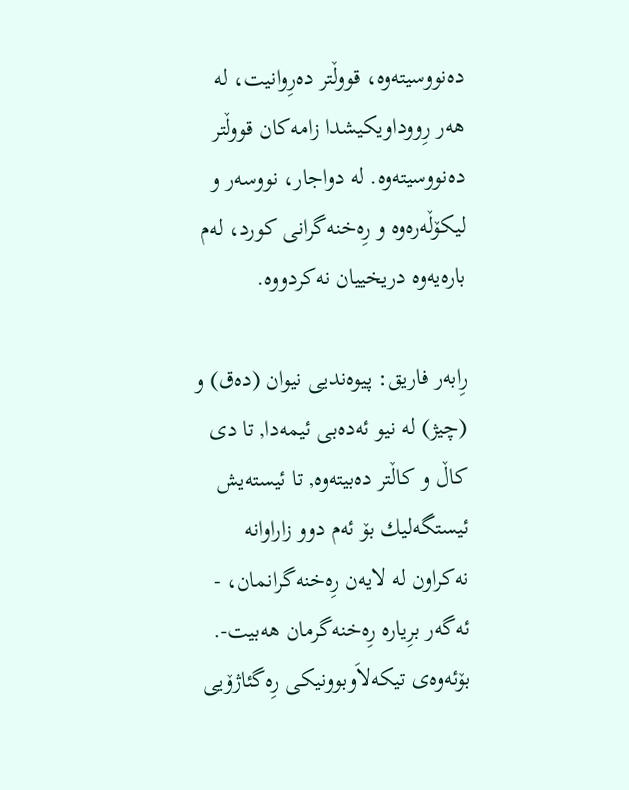ده‌نووسیته‌وه‌، قووڵتر ده‌رِوانیت، له‌ هه‌ر رِووداویكیشدا زامه‌كان قووڵتر ده‌نووسیته‌وه‌. له‌ دواجار، نووسه‌ر و لیكۆڵه‌ره‌وه‌ و رِه‌خنه‌گرانی كورد، له‌م باره‌یه‌وه‌ دریخییان نه‌كردووه‌.

رِابه‌ر فاریق: پیوه‌ندیی نیوان (ده‌ق) و (چیژ) له‌ نیو ئه‌ده‌بی ئیمه‌دا, تا دی كاڵ و كاڵتر ده‌بیته‌وه‌, تا ئیسته‌یش ئیستگه‌لیك بۆ ئه‌م دوو زاراوانه‌ نه‌كراون له‌ لایه‌ن رِه‌خنه‌گرانمان، - ئه‌گه‌ر برِیاره‌ رِه‌خنه‌گرمان هه‌بیت-. بۆئه‌وه‌ی تیكه‌لاَوبوونیكی رِه‌گئاژۆیی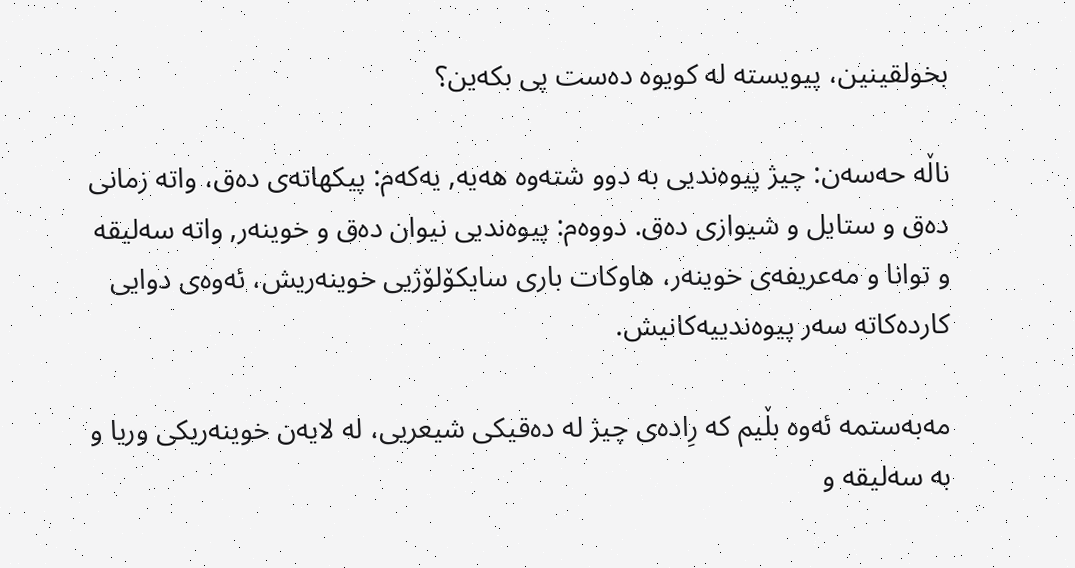بخولقینین، پیویسته‌ له‌ كویوه‌ ده‌ست پی بكه‌ین؟

ناڵه‌ حه‌سه‌ن: چیژ پیوه‌ندیی به‌ دوو شته‌وه‌ هه‌یه‌, یه‌كه‌م: پیكهاته‌ی ده‌ق، واته‌ زمانی ده‌ق و ستایل و شیوازی ده‌ق. دووه‌م: پیوه‌ندیی نیوان ده‌ق و خوینه‌ر, واته‌ سه‌لیقه‌ و توانا و مه‌عریفه‌ی خوینه‌ر، هاوكات باری سایكۆلۆژیی خوینه‌ریش، ئه‌وه‌ی دوایی كارده‌كاته‌ سه‌ر پیوه‌ندییه‌كانیش.

مه‌به‌ستمه‌ ئه‌وه‌ بڵیم كه‌ رِاده‌ی چیژ له‌ ده‌قیكی شیعریی، له‌ لایه‌ن خوینه‌ریكی وریا و به‌ سه‌لیقه‌ و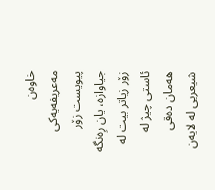خاوه‌ن مه‌عریفه‌یه‌كی پیویست زۆر جیاوازه‌، یان رِه‌نگه‌ زۆر زیاتر بیت له‌ ئاستی چیژ له‌ هه‌مان ده‌قی شیعریی له‌ لایه‌ن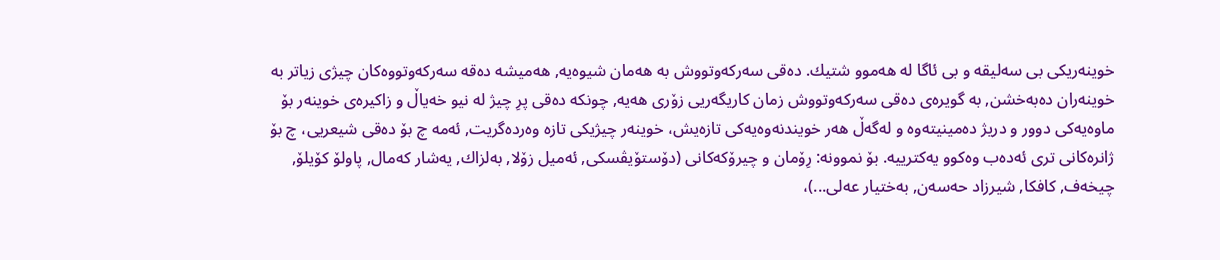خوینه‌ریكی بی سه‌لیقه‌ و بی ئاگا له‌ هه‌موو شتیك. ده‌قی سه‌ركه‌وتووش به‌ هه‌مان شیوه‌یه‌, هه‌میشه‌ ده‌قه‌ سه‌ركه‌وتووه‌كان چیژی زیاتر به‌ خوینه‌ران ده‌به‌خشن, به‌ گویره‌ی ده‌قی سه‌ركه‌وتووش زمان كاریگه‌ریی زۆری هه‌یه‌, چونكه‌ ده‌قی پرِ چیژ له‌ نیو خه‌یاڵ و زاكیره‌ی خوینه‌ر بۆ ماوه‌یه‌كی دوور و دریژ ده‌مینیته‌وه‌ و له‌گه‌ڵ هه‌ر خویندنه‌وه‌یه‌كی تازه‌یش، خوینه‌ر چیژیكی تازه‌ وه‌رده‌گریت, ئه‌مه‌ چ بۆ ده‌قی شیعریی، چ بۆ ژانره‌كانی تری ئه‌ده‌ب وه‌كوو یه‌كترییه‌. بۆ نموونه‌: رِۆمان و چیرۆكه‌كانی (دۆستۆیڤسكی, ئه‌میل زۆلا, به‌لزاك, یه‌شار كه‌مال, پاولۆ كۆیلۆ, چیخه‌ف, كافكا, شیرزاد حه‌سه‌ن, به‌ختیار عه‌لی...)،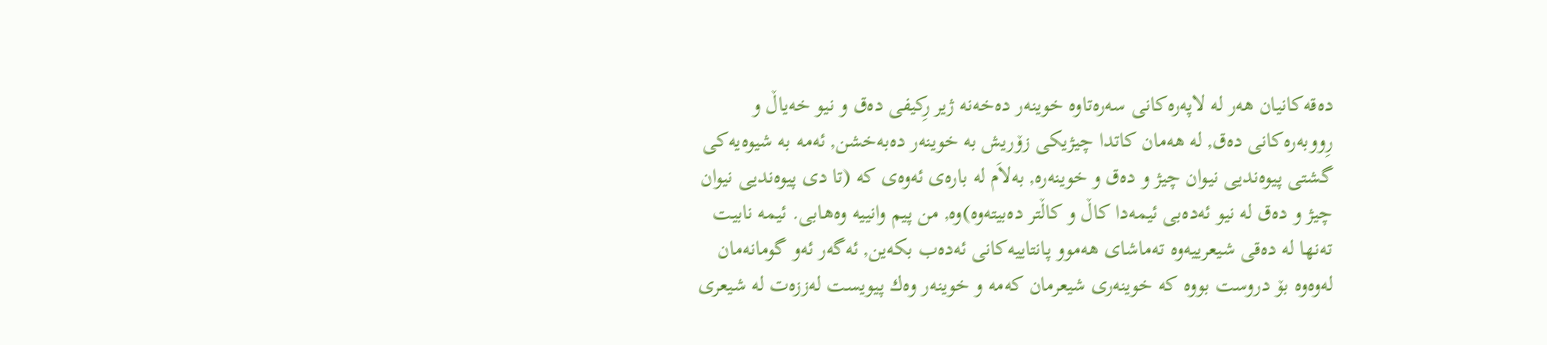ده‌قه‌كانیان هه‌ر له‌ لاپه‌ره‌كانی سه‌ره‌تاوه‌ خوینه‌ر ده‌خه‌نه‌ ژیر رِكیفی ده‌ق و نیو خه‌یاڵ و رِووبه‌ره‌كانی ده‌ق, له‌ هه‌مان كاتدا چیژیكی زۆریش به‌ خوینه‌ر ده‌به‌خشن, ئه‌مه‌ به‌ شیوه‌یه‌كی گشتی پیوه‌ندیی نیوان چیژ و ده‌ق و خوینه‌ره‌, به‌لاَم له‌ باره‌ی ئه‌وه‌ی كه‌ (تا دی پیوه‌ندیی نیوان چیژ و ده‌ق له‌ نیو ئه‌ده‌بی ئیمه‌دا كاڵ و كاڵتر ده‌بیته‌وه‌)وه‌, من پیم وانییه‌ وه‌هابی. ئیمه‌ نابیت ته‌نها له‌ ده‌قی شیعرییه‌وه‌ ته‌ماشای هه‌موو پانتاییه‌كانی ئه‌ده‌ب بكه‌ین, ئه‌گه‌ر ئه‌و گومانه‌مان له‌وه‌وه‌ بۆ دروست بووه‌ كه‌ خوینه‌ری شیعرمان كه‌مه‌ و خوینه‌ر وه‌ك پیویست له‌ززه‌ت له‌ شیعری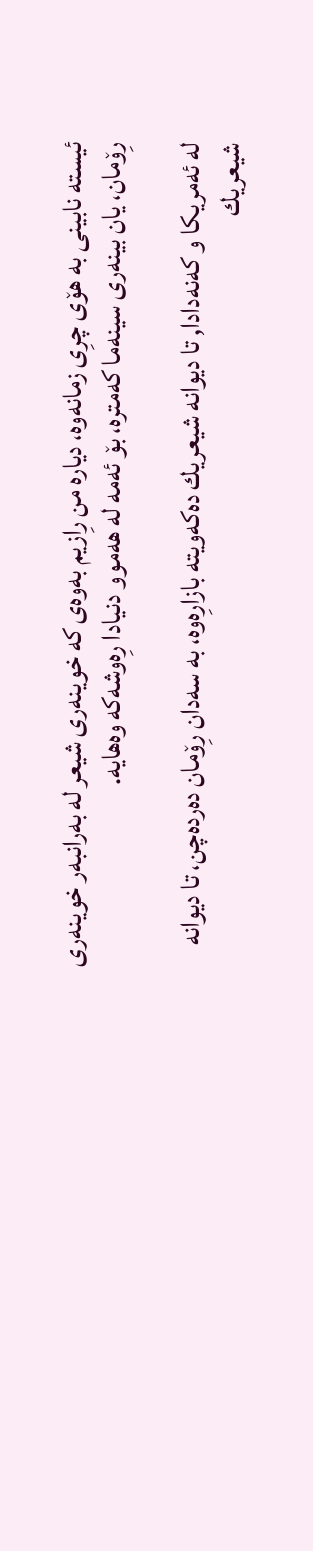ئیسته‌ نابینی به‌ هۆی چرِی زمانه‌وه‌، دیاره‌ من رِازیم به‌وه‌ی كه‌ خوینه‌ری شیعر له‌ به‌رانبه‌ر خوینه‌ری رِۆمان، یان بینه‌ری سینه‌ما كه‌متره‌، بۆ ئه‌مه‌ له‌ هه‌موو دنیادا رِه‌وشه‌كه‌ وه‌هایه‌.

له‌ ئه‌مریكا و كه‌نه‌دادا, تا دیوانه‌ شیعریك ده‌كه‌ویته‌ بازارِه‌‌وه‌‌، به‌ سه‌دان رِۆمان ده‌رده‌چن، تا دیوانه‌ شیعریك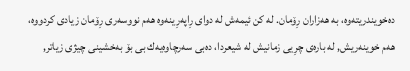ده‌خویندریته‌وه‌، به‌ هه‌زاران رِۆمان. له‌ كن ئیمه‌ش له‌ دوای رِاپه‌رِینه‌وه‌ هه‌م نووسه‌ری رِۆمان زیادی كردووه‌، هه‌م خوینه‌ریش, له‌ باره‌ی چرِیی زمانیش له‌ شیعردا، ده‌بی سه‌رچاوه‌یه‌ك بی بۆ به‌خشینی چیژی زیاتر,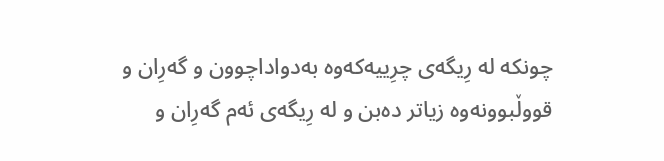چونكه‌ له‌ رِیگه‌ی چرِییه‌كه‌وه‌ به‌دواداچوون و گه‌رِان و قووڵبوونه‌وه‌ زیاتر ده‌بن و له‌ رِیگه‌ی ئه‌م گه‌رِان و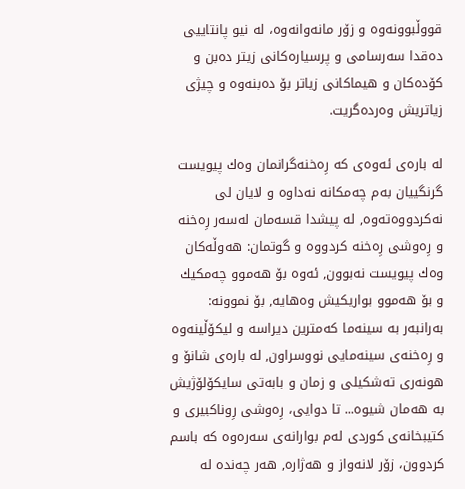قووڵبوونه‌وه‌ و زۆر مانه‌وانه‌وه‌، له‌ نیو پانتاییی ده‌قدا سه‌رسامی و پرسیاره‌كانی زیتر ده‌بن و كۆده‌كان و هیماكانی زیاتر بۆ ده‌بنه‌وه‌ و چیژی زیاتریش وه‌رده‌گریت.

له‌ باره‌ی ئه‌وه‌ی كه‌ رِه‌خنه‌گرانمان وه‌ك پیویست گرنگییان به‌م چه‌مكانه‌ نه‌داوه‌ و لایان لی نه‌كردووه‌ته‌وه‌, له‌ پیشدا قسه‌مان له‌سه‌ر رِه‌خنه‌ و رِه‌وشی رِه‌خنه‌ كردووه‌ و گوتمان: هه‌وڵه‌كان وه‌ك پیویست نه‌بوون, ئه‌وه‌ بۆ هه‌موو چه‌مكیك و بۆ هه‌موو بواریكیش وه‌هایه‌, بۆ نموونه‌: به‌رانبه‌ر به‌ سینه‌ما كه‌مترین دیراسه‌ و لیكۆڵینه‌وه‌ و رِه‌خنه‌ی سینه‌مایی نووسراون, له‌ باره‌ی شانۆ و هونه‌ری ته‌شكیلی و زمان و بابه‌تی سایكۆلۆژیش به‌ هه‌مان شیوه‌... تا دوایی، رِه‌وشی رِوناكبیری و كتیبخانه‌ی كوردی له‌م بوارانه‌ی سه‌ره‌وه‌ كه‌ باسم كردوون، زۆر لانه‌واز و هه‌ژاره‌, هه‌ر چه‌نده‌ له‌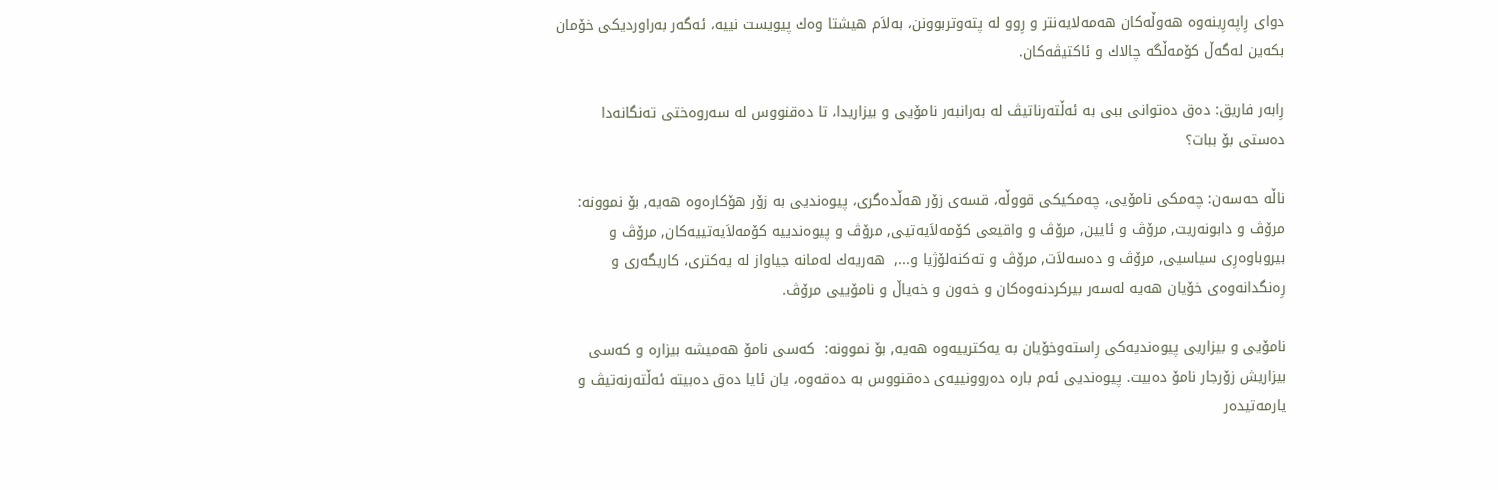دوای رِاپه‌رِینه‌وه‌ هه‌وڵه‌كان هه‌مه‌لایه‌نتر و رِوو له‌ پته‌وتربوونن، به‌لاَم هیشتا وه‌ك پیویست نییه‌، ئه‌گه‌ر به‌راوردیكی خۆمان بكه‌ین له‌گه‌ڵ كۆمه‌ڵگه‌ چالاك و ئاكتیڤه‌كان.

رِابه‌ر فاریق: ده‌ق ده‌توانی ببی به‌ ئه‌ڵته‌رناتیڤ له‌ به‌رانبه‌ر نامۆیی و بیزاریدا، تا ده‌قنووس له‌ سه‌روه‌ختی ته‌نگانه‌دا ده‌ستی بۆ ببات؟

ناڵه‌ حه‌سه‌ن: چه‌مكی نامۆیی، چه‌مكیكی قووڵه‌، قسه‌ی زۆر هه‌ڵده‌گری، پیوه‌ندیی به‌ زۆر هۆكاره‌وه‌ هه‌یه‌, بۆ نموونه‌: مرۆڤ و دابونه‌ریت, مرۆڤ و ئایین, مرۆڤ و واقیعی كۆمه‌لاَیه‌تیی, مرۆڤ و پیوه‌ندییه‌ كۆمه‌لاَیه‌تییه‌كان, مرۆڤ و بیروباوه‌رِی سیاسیی, مرۆڤ و ده‌سه‌لاَت, مرۆڤ و ته‌كنه‌لۆژیا و...,  هه‌ریه‌ك له‌مانه‌ جیاواز له‌ یه‌كتری، كاریگه‌ری و رِه‌نگدانه‌وه‌ی خۆیان هه‌یه‌ له‌سه‌ر بیركردنه‌وه‌كان و خه‌ون و خه‌یاڵ و نامۆییی مرۆڤ.

نامۆیی و بیزاریی پیوه‌ندیه‌كی رِاسته‌وخۆیان به‌ یه‌كترییه‌وه‌ هه‌یه‌, بۆ نموونه‌:  كه‌سی نامۆ هه‌میشه‌ بیزاره‌ و كه‌سی بیزاریش زۆرجار نامۆ ده‌بیت. پیوه‌ندیی ئه‌م باره‌ ده‌روونییه‌ی ده‌قنووس به‌ ده‌قه‌وه‌، یان ئایا ده‌ق ده‌بیته‌ ئه‌ڵته‌رنه‌تیڤ و یارمه‌تیده‌ر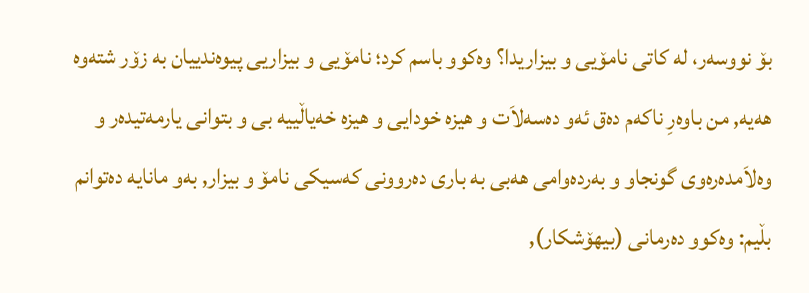بۆ نووسه‌ر، له‌ كاتی نامۆیی و بیزاریدا؟ وه‌كوو باسم كرد؛ نامۆیی و بیزاریی پیوه‌ندییان به‌ زۆر شته‌وه‌ هه‌یه‌, من باوه‌رِ ناكه‌م ده‌ق ئه‌و ده‌سه‌لاَت و هیزه‌ خودایی و هیزه‌ خه‌یاڵییه‌ بی و بتوانی یارمه‌تیده‌ر و وه‌لاَمده‌ره‌وی گونجاو و به‌رده‌وامی هه‌بی به‌ باری ده‌روونی كه‌سیكی نامۆ و بیزار, به‌و مانایه‌ ده‌توانم بڵیم: وه‌كوو ده‌رمانی (بیهۆشكار),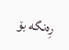رِه‌نگه‌ بۆ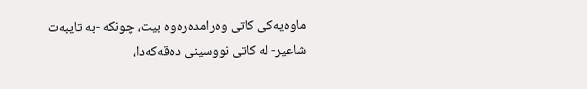ماوه‌یه‌كی كاتی وه‌رامده‌ره‌وه‌ بیت، چونكه‌ -به‌ تایبه‌ت شاعیر- له‌ كاتی نووسینی ده‌قه‌كه‌دا،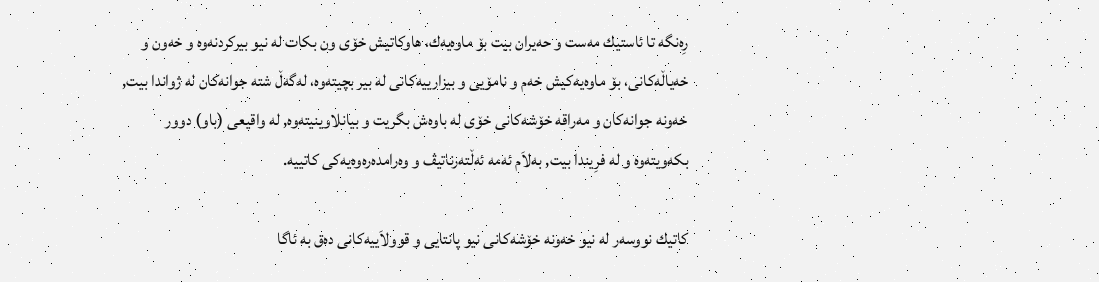رِه‌نگه‌ تا ئاستیك مه‌ست و حه‌یران بیت بۆ ماوه‌یه‌ك، هاوكاتیش خۆی ون بكات له‌ نیو بیركردنه‌وه‌ و خه‌ون و خه‌یاڵه‌كانی، بۆ ماوه‌یه‌كیش خه‌م و نامۆیی و بیزارییه‌كانی له‌ بیر بچیته‌وه‌، له‌گه‌ڵ شته‌ جوانه‌كان له‌ ژواندا بیت, خه‌ونه‌ جوانه‌كان و مه‌راقه‌ خۆشه‌كانی خۆی له‌ باوه‌ش بگریت و بیانلاوینیته‌وه‌, له‌ واقیعی (باو) دوور بكه‌ویته‌وه‌ و له‌ فرِیندا بیت, به‌لاَم ئه‌مه‌ ئه‌ڵته‌رناتیڤ و وه‌رامده‌ره‌وه‌یه‌كی كاتییه‌.

كاتیك نووسه‌‌ر له‌ نیو خه‌ونه‌ خۆشه‌كانی نیو پانتایی و قوولاَییه‌كانی ده‌ق به‌ ئاگا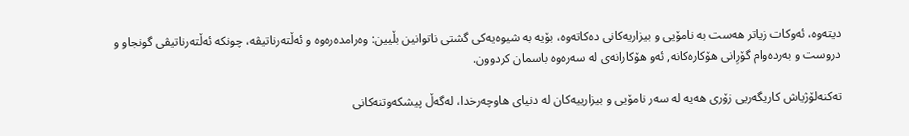دیته‌وه‌، ئه‌وكات زیاتر هه‌ست به‌ نامۆیی و بیزاریه‌كانی ده‌كاته‌وه‌، بۆیه‌ به‌ شیوه‌یه‌كی گشتی ناتوانین بڵیین: وه‌رامده‌ره‌وه‌ و ئه‌ڵته‌رناتیڤه‌، چونكه‌ ئه‌ڵته‌رناتیڤی گونجاو و دروست و به‌رده‌وام گۆرِانی هۆكاره‌كانه‌, ئه‌و هۆكارانه‌ی له‌ سه‌ره‌وه‌ باسمان كردوون.

ته‌كنه‌لۆژیاش كاریگه‌ریی زۆری هه‌یه‌ له‌ سه‌ر نامۆیی و بیزارییه‌‌كان له‌ دنیای هاوچه‌رخدا، له‌گه‌ڵ پیشكه‌وتنه‌كانی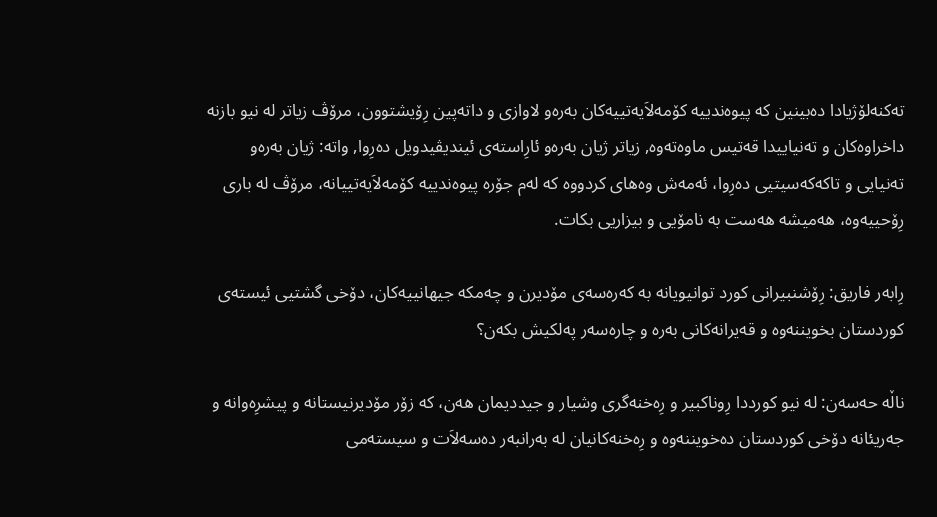ته‌كنه‌لۆژیادا ده‌بینین كه‌‌ پیوه‌ندییه‌ كۆمه‌لاَیه‌تییه‌كان به‌ره‌و لاوازی و داته‌پین رِۆیشتوون، مرۆڤ زیاتر له‌ نیو بازنه‌ داخراوه‌كان و ته‌نیاییدا قه‌تیس ماوه‌ته‌وه‌, زیاتر ژیان به‌ره‌و ئارِاسته‌ی ئیندیڤیدویل ده‌رِوا, واته‌: ژیان به‌ره‌و ته‌نیایی و تاكه‌كه‌سیتیی ده‌رِوا، ئه‌مه‌ش وه‌های كردووه‌ كه‌ له‌م جۆره‌ پیوه‌ندییه‌ كۆمه‌لاَیه‌تییانه‌، مرۆڤ له‌ باری رِۆحییه‌وه‌، هه‌میشه‌ هه‌ست به‌ نامۆیی و بیزاریی بكات.

رِابه‌ر فاریق: رِۆشنبیرانی كورد توانیویانه‌ به‌ كه‌ره‌سه‌ی مۆدیرن و چه‌مكه‌ جیهانییه‌كان، دۆخی گشتیی ئیسته‌ی كوردستان بخویننه‌وه‌ و قه‌یرانه‌كانی به‌ره‌ و چاره‌سه‌ر په‌لكیش بكه‌ن؟

ناڵه‌ حه‌سه‌ن: له‌ نیو كورددا رِوناكبیر و رِه‌خنه‌گری وشیار و جیددیمان هه‌ن، كه‌ زۆر مۆدیرنیستانه‌ و پیشرِه‌وانه‌ و جه‌ریئانه‌ دۆخی كوردستان ده‌خویننه‌وه‌ و رِه‌خنه‌كانیان له‌ به‌رانبه‌ر ده‌سه‌لاَت و سیسته‌می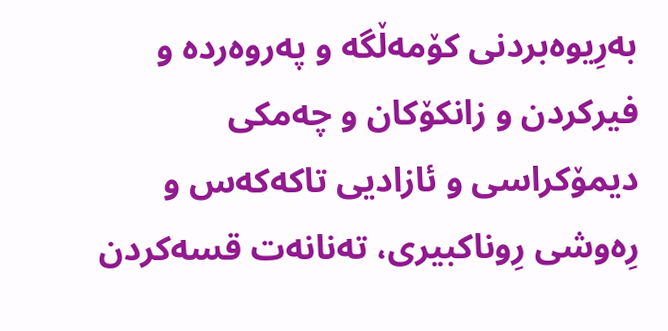به‌رِیوه‌بردنی كۆمه‌ڵگه‌ و په‌روه‌رده‌ و فیركردن و زانكۆكان و چه‌مكی دیمۆكراسی و ئازادیی تاكه‌كه‌س و رِه‌وشی رِوناكبیری، ته‌نانه‌ت قسه‌كردن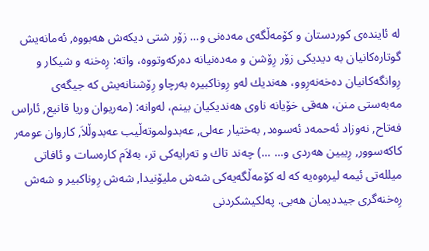له‌ ئاینده‌ی كوردستان و كۆمه‌ڵگه‌ی مه‌ده‌نی و... زۆر شتی دیكه‌ش هه‌‌بووه‌‌, ئه‌مانه‌یش گوتاره‌كانیان به‌ دیدیكی زۆر رِۆشن و مه‌ده‌نیانه‌ ده‌ركه‌وتووه‌، واته‌: رِه‌خنه‌ و شیكار و رِوانگه‌كانیان ده‌خه‌نه‌رِوو، هه‌ندیك له‌و رِوناكبیره‌ به‌رچاو رِۆشنانه‌یش كه‌ جیگه‌ی مه‌به‌ستی منن، هه‌قی خۆیانه‌ ناوی هه‌ندیكیان بینم، له‌وانه‌: (مه‌ریوان وریا قانیع, ئاراس فه‌تاح, نه‌وزاد ئه‌حمه‌‌د ئه‌سوه‌د, به‌ختیار عه‌لی, عه‌بدولموته‌ڵیب عه‌بدوڵلاَ, كاروان عومه‌ر كاكه‌سوور, رِیبین هه‌ردی و... ...) چه‌ند تاك و ته‌رایه‌كی تر، به‌لاَم كاره‌سات و ئافاتی میلله‌تی ئیمه‌ لیره‌وه‌یه‌ كه‌ له‌ كۆمه‌ڵگه‌یه‌كی شه‌ش ملیۆنیدا, شه‌ش رِوناكبیر و شه‌ش رِه‌خنه‌گری جیددیمان هه‌بی. په‌لكیشكردنی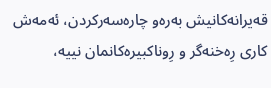قه‌یرانه‌كانیش به‌ره‌و چاره‌سه‌ركردن، ئه‌مه‌ش كاری رِه‌خنه‌گر و رِوناكبیره‌كانمان نییه‌،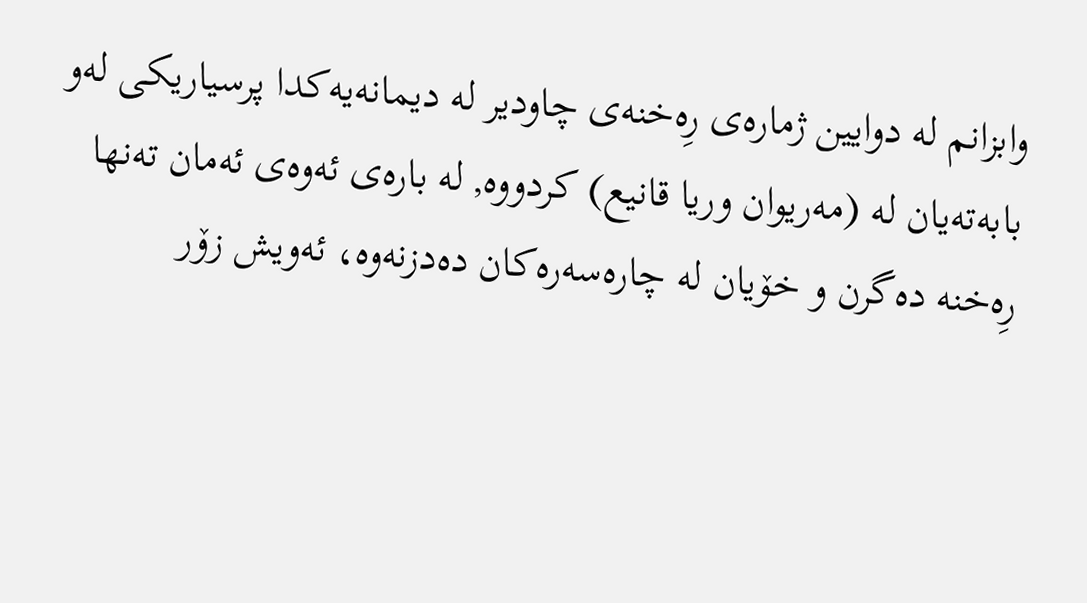وابزانم له‌ دوایین ژماره‌ی رِه‌خنه‌ی چاودیر له‌ دیمانه‌یه‌كدا پرسیاریكی له‌و بابه‌ته‌یان له‌ (مه‌ریوان وریا قانیع) كردووه‌, له‌ باره‌ی ئه‌وه‌ی ئه‌مان ته‌نها رِه‌خنه‌ ده‌گرن و خۆیان له‌ چاره‌سه‌ره‌كان ده‌دزنه‌وه‌، ئه‌ویش زۆر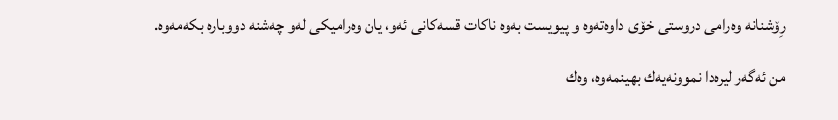رِۆشنانه‌ وه‌رامی دروستی خۆی داوه‌ته‌وه‌ و پیویست به‌وه‌ ناكات قسه‌كانی ئه‌و، یان وه‌رامیكی له‌و چه‌شنه‌ دووباره‌ بكه‌مه‌وه‌.

من ئه‌گه‌ر لیره‌دا نموونه‌یه‌ك بهینمه‌وه‌، وه‌ك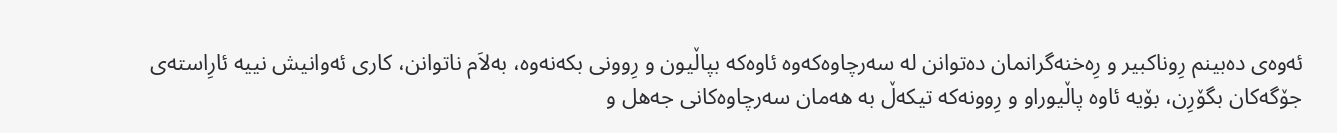ئه‌وه‌ی ده‌بینم رِوناكبیر و رِه‌خنه‌گرانمان ده‌توانن له‌ سه‌رچاوه‌كه‌وه‌ ئاوه‌كه‌ بپاڵیون و رِوونی بكه‌نه‌وه‌، به‌لاَم ناتوانن، كاری ئه‌وانیش نییه‌ ئارِاسته‌ی جۆگه‌كان بگۆرِن، بۆیه‌ ئاوه‌ پاڵیوراو و رِوونه‌كه‌ تیكه‌ڵ به‌ هه‌مان سه‌رچاوه‌كانی جه‌هل و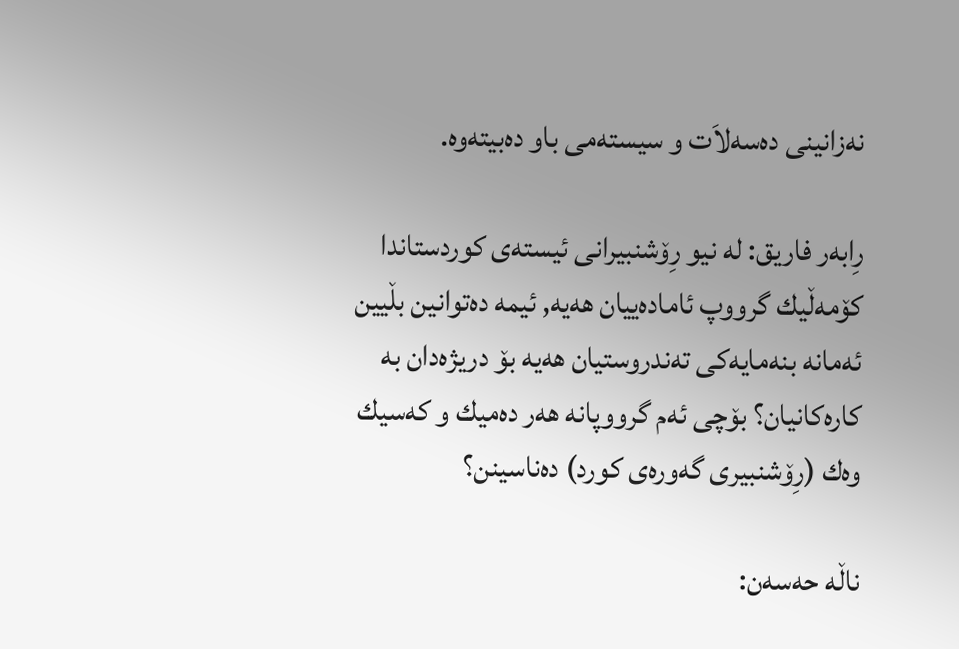نه‌زانینی ده‌سه‌لاَت و سیسته‌می باو ده‌بیته‌وه‌.

رِابه‌ر فاریق: له‌ نیو رِۆشنبیرانی ئیسته‌ی كوردستاندا كۆمه‌ڵیك گرووپ ئاماده‌ییان هه‌یه‌, ئیمه‌ ده‌توانین بڵیین ئه‌مانه‌ بنه‌مایه‌كی ته‌ندروستیان هه‌یه‌ بۆ دریژه‌دان به‌ كاره‌كانیان؟ بۆچی ئه‌م گرووپانه‌ هه‌ر ده‌میك و كه‌سیك وه‌ك (رِۆشنبیری گه‌وره‌ی كورد) ده‌ناسینن؟

ناڵه‌ حه‌سه‌ن: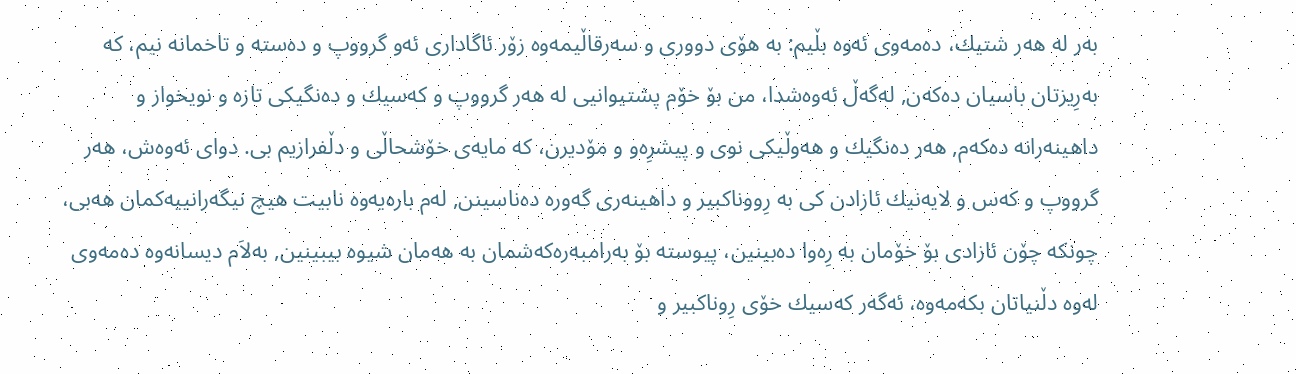به‌ر له‌ هه‌ر شتیك، ده‌مه‌وی ئه‌وه‌ بڵیم: به‌ هۆی دووری و سه‌رقاڵیمه‌وه‌ زۆر ئاگاداری ئه‌و گرووپ و ده‌سته‌ و تاخمانه‌ نیم، كه‌ به‌رِیزتان باسیان ده‌كه‌ن, له‌گه‌ڵ ئه‌وه‌شدا، من بۆ خۆم پشتیوانیی له‌ هه‌ر گرووپ و كه‌سیك و ده‌نگیكی تازه‌ و نویخواز و داهینه‌رانه‌ ده‌كه‌م, هه‌ر ده‌نگیك و هه‌وڵیكی نوی و پیشرِه‌و و مۆدیرن، كه‌‌ مایه‌ی خۆشحاڵی و دڵفرازیم بی. دوای ئه‌وه‌ش، هه‌ر گرووپ و كه‌س و لایه‌نیك ئازادن كی به‌ رِووناكبیر و داهینه‌ری گه‌وره‌ ده‌ناسینن, له‌م باره‌یه‌وه‌ نابیت هیچ نیگه‌رانییه‌كمان هه‌بی، چونكه‌ چۆن ئازادی بۆ خۆمان به‌ رِه‌وا ده‌بینین، پیوسته‌ بۆ به‌رامبه‌ره‌كه‌شمان به‌ هه‌مان شیوه‌ بیبینین, به‌لاَم دیسانه‌وه‌ ده‌مه‌وی له‌وه‌ دڵنیاتان بكه‌مه‌وه‌، ئه‌گه‌ر كه‌سیك خۆی رِوناكبیر و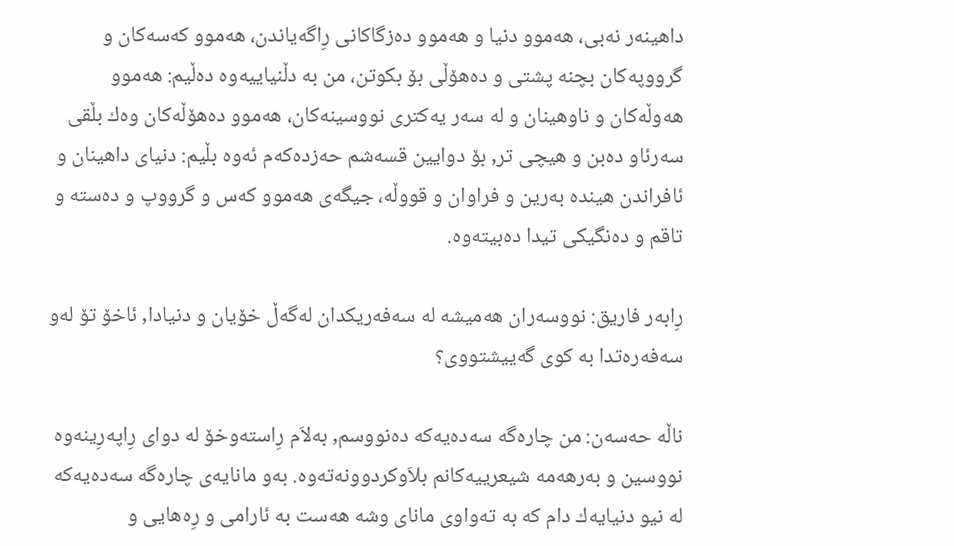داهینه‌ر نه‌بی، هه‌موو دنیا و هه‌موو ده‌زگاكانی رِاگه‌یاندن، هه‌موو كه‌سه‌كان و گرووپه‌كان بچنه‌ پشتی و ده‌هۆڵی بۆ بكوتن، من به‌ دڵنیاییه‌وه‌ ده‌ڵیم: هه‌موو هه‌وڵه‌كان و ناوهینان و له‌ سه‌ر یه‌كتری نووسینه‌كان، هه‌موو ده‌هۆڵه‌كان وه‌ك بڵقی سه‌رئاو ده‌بن و هیچی تر, بۆ دوایین قسه‌شم حه‌زده‌كه‌م ئه‌وه‌ بڵیم: دنیای داهینان و ئافراندن هینده‌ به‌رین و فراوان و قووڵه‌، جیگه‌ی هه‌موو كه‌س و گرووپ و ده‌سته‌ و تاقم و ده‌نگیكی تیدا ده‌بیته‌وه‌.

رِابه‌ر فاریق: نووسه‌ران هه‌میشه‌ له‌ سه‌فه‌ریكدان له‌گه‌ڵ خۆیان و دنیادا, ئاخۆ تۆ له‌و سه‌فه‌ره‌تدا به‌ كوی گه‌ییشتووی؟

ناڵه‌ حه‌سه‌ن: من چاره‌گه‌ سه‌ده‌یه‌كه‌ ده‌نووسم, به‌لاَم رِاسته‌وخۆ له‌ دوای رِاپه‌رِینه‌وه‌ نووسین و به‌رهه‌مه‌ شیعرییه‌كانم بلاَوكردوونه‌ته‌وه‌. به‌و مانایه‌ی چاره‌گه‌ سه‌ده‌یه‌كه‌ له‌ نیو دنیایه‌ك دام كه‌ به‌ ته‌واوی مانای وشه‌ هه‌ست به‌ ئارامی و رِه‌هایی و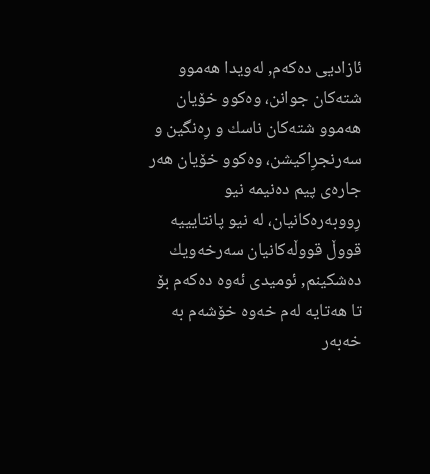ئازادیی ده‌كه‌م, له‌ویدا هه‌موو شته‌كان جوانن، وه‌كوو خۆیان هه‌موو شته‌كان ناسك و رِه‌نگین و سه‌رنجرِاكیشن، وه‌كوو خۆیان هه‌ر جاره‌ی پیم ده‌نیمه‌ نیو رِووبه‌ره‌كانیان، له‌ نیو پانتایییه‌ قووڵ قووڵه‌كانیان سه‌رخه‌ویك ده‌شكینم, ئومیدی ئه‌وه‌ ده‌كه‌م بۆ تا هه‌تایه‌ له‌م خه‌وه‌ خۆشه‌م به‌ خه‌به‌ر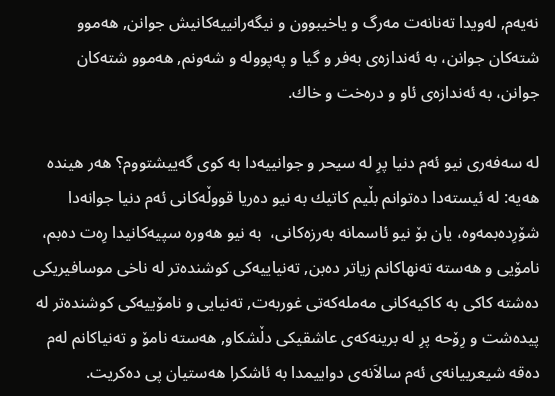نه‌یه‌م, له‌ویدا ته‌نانه‌ت مه‌رگ و یاخیبوون و نیگه‌رانییه‌كانیش جوانن, هه‌موو شته‌كان جوانن، به‌ ئه‌ندازه‌ی به‌فر و گیا و په‌پووله‌ و شه‌ونم, هه‌موو شته‌كان جوانن، به‌ ئه‌ندازه‌ی ئاو و دره‌خت و خاك.

له‌ سه‌فه‌ری نیو ئه‌م دنیا پرِ له‌‌ سیحر و جوانییه‌دا به‌ كوی گه‌ییشتووم؟ هه‌ر هینده‌ هه‌یه‌: له‌ ئیسته‌دا ده‌توانم بڵیم كاتیك به‌ نیو ده‌ریا قووڵه‌كانی ئه‌م دنیا جوانه‌دا شۆرِده‌بمه‌وه‌، یان بۆ نیو ئاسمانه‌ به‌رزه‌كانی،  به‌ نیو هه‌وره‌ سپیه‌كانیدا رِه‌ت ده‌بم، نامۆیی و هه‌سته‌ ته‌نهاكانم زیاتر ده‌بن, ته‌نیاییه‌كی كوشنده‌تر له‌ ناخی موسافیریكی ده‌شته‌ كاكی به‌ كاكیه‌كانی مه‌مله‌كه‌تی غوربه‌ت, ته‌نیایی و نامۆییه‌كی كوشنده‌تر له‌ پیده‌شت و رِۆحه‌ پرِ له‌ برینه‌كه‌ی عاشقیكی دڵشكاو, هه‌سته‌ نامۆ و ته‌نیاكانم له‌م ده‌قه‌ شیعرییانه‌ی ئه‌م سالاَنه‌ی دواییمدا به‌ ئاشكرا هه‌ستیان پی ده‌كریت.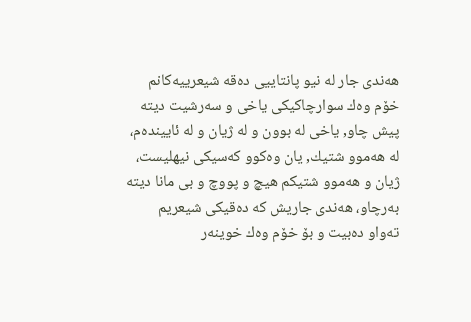هه‌ندی جار له‌ نیو پانتاییی ده‌قه‌ شیعرییه‌كانم خۆم وه‌ك سوارچاكیكی یاخی و سه‌رشیت دیته‌ پیش چاو, یاخی له‌ بوون و له‌ ژیان و له‌ ئایینده‌م، له‌ هه‌موو شتیك, یان وه‌كوو كه‌سیكی نیهلیست، ژیان و هه‌موو شتیكم هیچ و پووچ و بی مانا دیته‌ به‌رچاو، هه‌ندی جاریش كه‌ ده‌قیكی شیعریم ته‌واو ده‌بیت و بۆ خۆم وه‌ك خوینه‌ر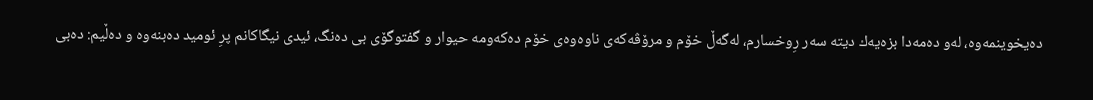ده‌یخوینمه‌وه‌، له‌و ده‌مه‌دا بزه‌یه‌ك دیته‌ سه‌ر رِوخسارم، له‌گه‌ڵ خۆم و مرۆڤه‌كه‌ی ناوه‌وه‌ی خۆم ده‌كه‌ومه‌ حیوار و گفتوگۆی بی ده‌نگ، ئیدی نیگاكانم پرِ ئومید ده‌بنه‌وه‌ و ده‌ڵیم: ده‌بی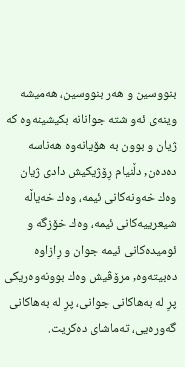بنووسین و هه‌ر بنووسین، هه‌میشه‌ وینه‌ی ئه‌و شته‌ جوانانه‌ بكیشینه‌وه‌ كه‌ ژیان و بوون به‌ هۆیانه‌وه‌ هه‌ناسه‌ ده‌ده‌ن, دڵنیام رِۆژیكیش دادی ژیان وه‌ك خه‌ونه‌كانی ئیمه‌، وه‌ك خه‌یاڵه‌ شیعرییه‌كانی ئیمه‌، وه‌ك خۆزگه‌ و ئومیده‌كانی ئیمه‌ جوان و رِازاوه‌ ده‌بیته‌وه‌, مرۆڤیش وه‌ك بوونه‌وه‌ریكی پرِ له‌ به‌هاكانی جوانی، پرِ له‌ به‌هاكانی گه‌وره‌یی، ته‌ماشای ده‌كریت.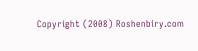Copyright (2008) Roshenbiry.com